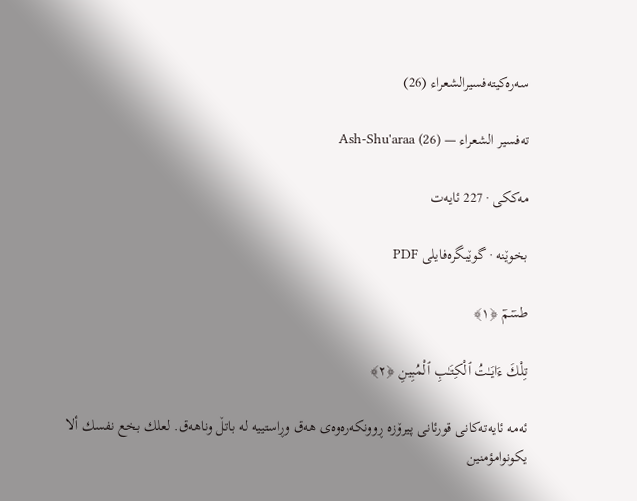سەرەکیتەفسیرالشعراء (26)

تەفسیر الشعراء — Ash-Shu'araa (26)

مەککی · 227 ئایەت

بخوێنە · گوێبگرەفایلی PDF

طسٓمٓ ﴿١﴾

تِلْكَ ءَايَـٰتُ ٱلْكِتَـٰبِ ٱلْمُبِينِ ﴿٢﴾

ئەمە ئایەتەکانی قورئانی پیرۆزە ڕوونکەرەوەی ھەق وڕاستییە لە باتڵ وناھەق. لعلك بخع نفسك ألا يكونوامؤمنين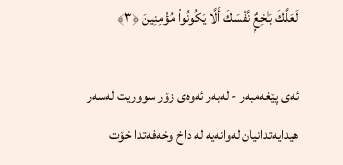لَعَلَّكَ بَـٰخِعٌۭ نَّفْسَكَ أَلَّا يَكُونُوا۟ مُؤْمِنِينَ ﴿٣﴾

ئەی پێغەمبەر - لەبەر ئەوەی زۆر سووریت لەسەر ھیدایەتدانیان لەوانەیە لە داخ وخەفەتدا خۆت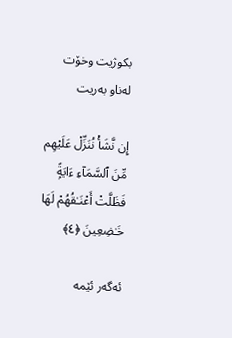بکوژیت وخۆت لەناو بەریت

إِن نَّشَأْ نُنَزِّلْ عَلَيْهِم مِّنَ ٱلسَّمَآءِ ءَايَةًۭ فَظَلَّتْ أَعْنَـٰقُهُمْ لَهَا خَـٰضِعِينَ ﴿٤﴾

ئەگەر ئێمە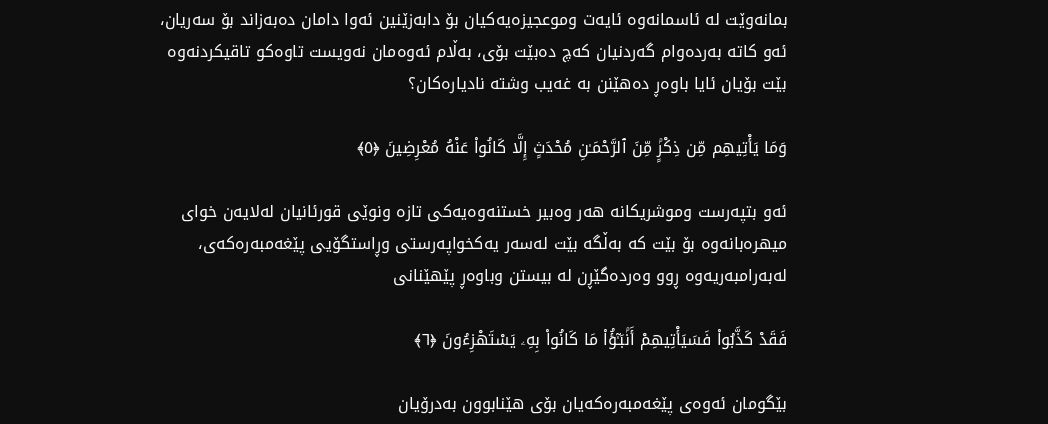بمانەوێت لە ئاسمانەوە ئایەت وموعجیزەیەکیان بۆ دابەزێنین ئەوا دامان دەبەزاند بۆ سەریان، ئەو کاتە بەردەوام گەردنیان کەچ دەبێت بۆی، بەڵام ئەوەمان نەویست تاوەکو تاقیکردنەوە بێت بۆیان ئایا باوەڕ دەھێنن بە غەیب وشتە نادیارەکان؟

وَمَا يَأْتِيهِم مِّن ذِكْرٍۢ مِّنَ ٱلرَّحْمَـٰنِ مُحْدَثٍ إِلَّا كَانُوا۟ عَنْهُ مُعْرِضِينَ ﴿٥﴾

ئەو بتپەرست وموشریکانە ھەر وەبیر خستنەوەیەکی تازە ونوێی قورئانیان لەلایەن خوای میھرەبانەوە بۆ بێت کە بەڵگە بێت لەسەر یەکخواپەرستی وڕاستگۆیی پێغەمبەرەکەی، لەبەرامبەریەوە ڕوو وەردەگێڕن لە بیستن وباوەڕ پێھێنانی

فَقَدْ كَذَّبُوا۟ فَسَيَأْتِيهِمْ أَنۢبَـٰٓؤُا۟ مَا كَانُوا۟ بِهِۦ يَسْتَهْزِءُونَ ﴿٦﴾

بێگومان ئەوەی پێغەمبەرەکەیان بۆی ھێنابوون بەدرۆیان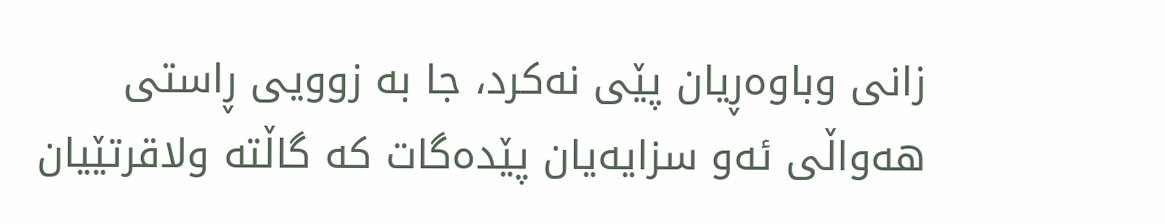زانی وباوەڕیان پێی نەکرد، جا بە زوویی ڕاستی ھەواڵی ئەو سزایەیان پێدەگات کە گاڵتە ولاقرتێیان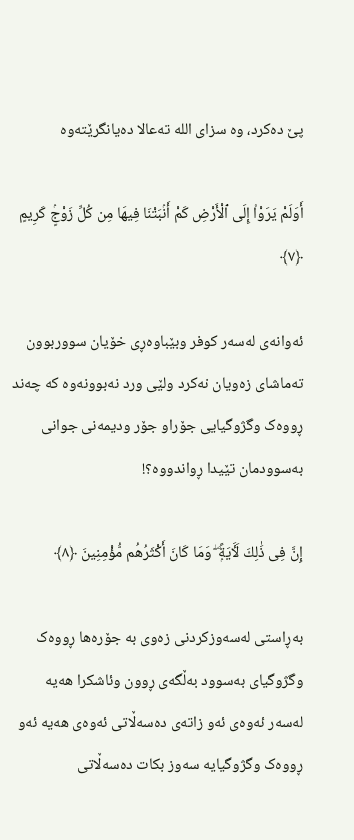پێ دەکرد، وە سزای اللە تەعالا دەیانگرێتەوە

أَوَلَمْ يَرَوْا۟ إِلَى ٱلْأَرْضِ كَمْ أَنۢبَتْنَا فِيهَا مِن كُلِّ زَوْجٍۢ كَرِيمٍ ﴿٧﴾

ئەوانەی لەسەر کوفر وبێباوەڕی خۆیان سووربوون تەماشای زەویان نەکرد ولێی ورد نەبوونەوە کە چەند ڕووەک وگژوگیایی جۆراو جۆر ودیمەنی جوانی بەسوودمان تێیدا ڕواندووە؟!

إِنَّ فِى ذَٰلِكَ لَـَٔايَةًۭ ۖ وَمَا كَانَ أَكْثَرُهُم مُّؤْمِنِينَ ﴿٨﴾

بەڕاستی لەسەوزکردنی زەوی بە جۆرەھا ڕووەک وگژوگیای بەسوود بەڵگەی ڕوون وئاشکرا ھەیە لەسەر ئەوەی ئەو زاتەی دەسەڵاتی ئەوەی ھەیە ئەو ڕووەک وگژوگیایە سەوز بکات دەسەڵاتی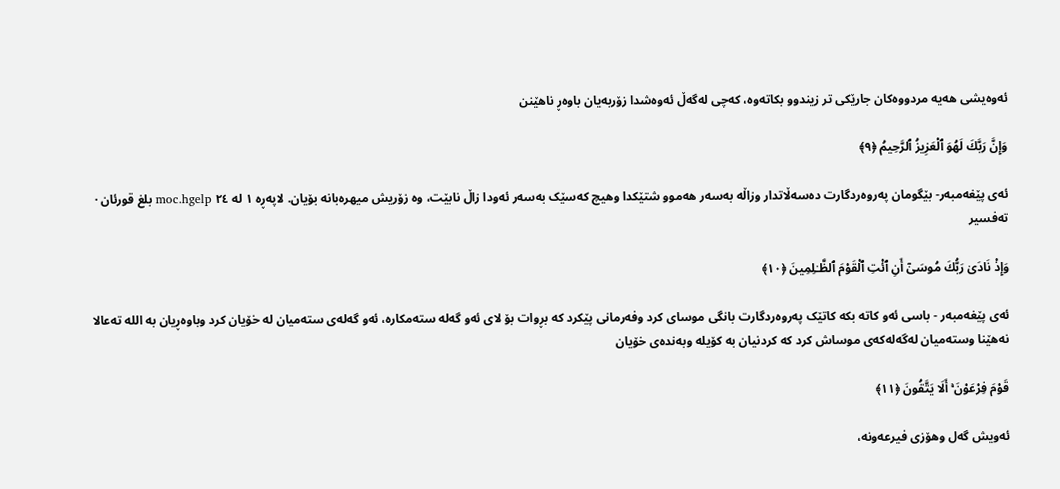ئەوەیشی ھەیە مردووەکان جارێکی تر زیندوو بکاتەوە، کەچی لەگەڵ ئەوەشدا زۆربەیان باوەڕ ناھێنن

وَإِنَّ رَبَّكَ لَهُوَ ٱلْعَزِيزُ ٱلرَّحِيمُ ﴿٩﴾

ئەی پێغەمبەر- بێگومان پەروەردگارت دەسەڵاتدار وزاڵە بەسەر ھەموو شتێکدا وھیچ کەسێک بەسەر ئەودا زاڵ نابێت، وە زۆریش میھرەبانە بۆیان. لاپەڕە ١ لە ٢٤ moc.hgelp بلغ قورئان · تەفسیر

وَإِذْ نَادَىٰ رَبُّكَ مُوسَىٰٓ أَنِ ٱئْتِ ٱلْقَوْمَ ٱلظَّـٰلِمِينَ ﴿١٠﴾

ئەی پێغەمبەر - باسی ئەو کاتە بکە کاتێک پەروەردگارت بانگی موسای کرد وفەرمانی پێکرد کە بڕوات بۆ لای ئەو گەلە ستەمکارە، ئەو گەلەی ستەمیان لە خۆیان کرد وباوەڕیان بە اللە تەعالا نەھێنا وستەمیان لەگەلەکەی موساش کرد کە کردنیان بە کۆیلە وبەندەی خۆیان

قَوْمَ فِرْعَوْنَ ۚ أَلَا يَتَّقُونَ ﴿١١﴾

ئەویش گەل وھۆزی فیرعەونە،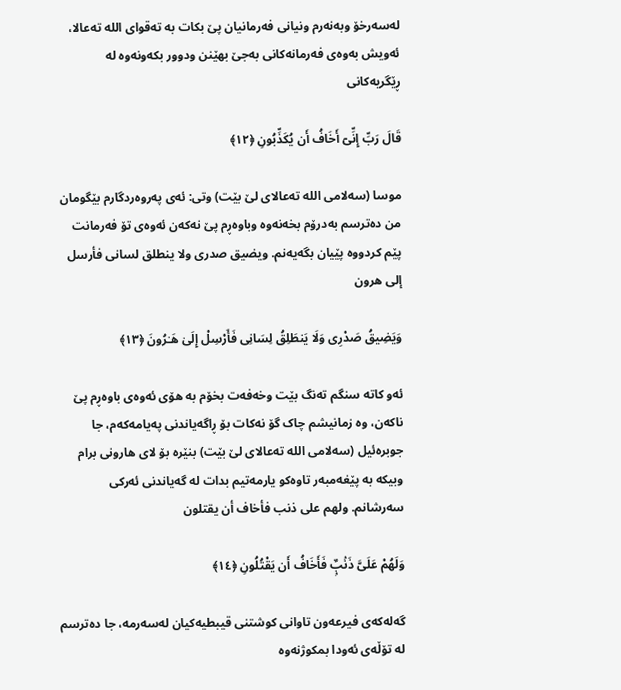لەسەرخۆ وبەنەرم ونیانی فەرمانیان پێ بکات بە تەقوای اللە تەعالا، ئەویش بەوەی فەرمانەکانی بەجێ بھێنن ودوور بکەونەوە لە ڕێگریەکانی

قَالَ رَبِّ إِنِّىٓ أَخَافُ أَن يُكَذِّبُونِ ﴿١٢﴾

موسا (سەلامی اللە تەعالای لێ بێت) وتی: ئەی پەروەردگارم بێگومان من دەترسم بەدرۆم بخەنەوە وباوەڕم پێ نەکەن ئەوەی تۆ فەرمانت پێم کردووە پێیان بگەیەنم. ويضيق صدرى ولا ينطلق لسانى فأرسل إلى هرون

وَيَضِيقُ صَدْرِى وَلَا يَنطَلِقُ لِسَانِى فَأَرْسِلْ إِلَىٰ هَـٰرُونَ ﴿١٣﴾

ئەو کاتە سنگم تەنگ بێت وخەفەت بخۆم بە ھۆی ئەوەی باوەڕم پێ ناکەن، وە زمانیشم چاک گۆ نەکات بۆ ڕاگەیاندنی پەیامەکەم، جا جوبرەئیل (سەلامی اللە تەعالای لێ بێت) بنێرە بۆ لای ھارونی برام وبيكه بە پێغەمبەر تاوەكو یارمەتیم بدات لە گەیاندنی ئەرکی سەرشانم. ولهم على ذنب فأخاف أن يقتلون

وَلَهُمْ عَلَىَّ ذَنۢبٌۭ فَأَخَافُ أَن يَقْتُلُونِ ﴿١٤﴾

گەلەکەی فیرعەون تاوانی کوشتنی قیبطیەکیان لەسەرمە، جا دەترسم لە تۆڵەی ئەودا بمکوژنەوە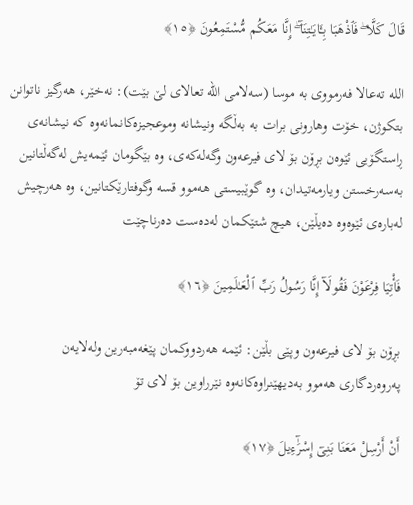قَالَ كَلَّا ۖ فَٱذْهَبَا بِـَٔايَـٰتِنَآ ۖ إِنَّا مَعَكُم مُّسْتَمِعُونَ ﴿١٥﴾

اللە تەعالا فەرمووی بە موسا (سەلامی الله تعالای لێ بێت): نەخێر، ھەرگیز ناتوانن بتکوژن، خۆت وھارونی برات بە بەڵگە ونیشانە وموعجیزەکانمانەوە کە نیشانەی ڕاستگۆیی ئێوەن بڕۆن بۆ لای فیرعەون وگەلەکەی، وە بێگومان ئێمەیش لەگەڵتانین بەسەرخستن ویارمەتیدان، وە گوێبیستی ھەموو قسە وگوفتارێکتانین، وە ھەرچیش لەبارەی ئێوەوە دەیڵێن، ھیچ شتێکمان لەدەست دەرناچێت

فَأْتِيَا فِرْعَوْنَ فَقُولَآ إِنَّا رَسُولُ رَبِّ ٱلْعَـٰلَمِينَ ﴿١٦﴾

بڕۆن بۆ لای فیرعەون وپێی بڵێن: ئێمە ھەردووکمان پێغەمبەرین ولەلایەن پەروەردگاری ھەموو بەدیھێنراوەکانەوە نێرراوین بۆ لای تۆ

أَنْ أَرْسِلْ مَعَنَا بَنِىٓ إِسْرَٰٓءِيلَ ﴿١٧﴾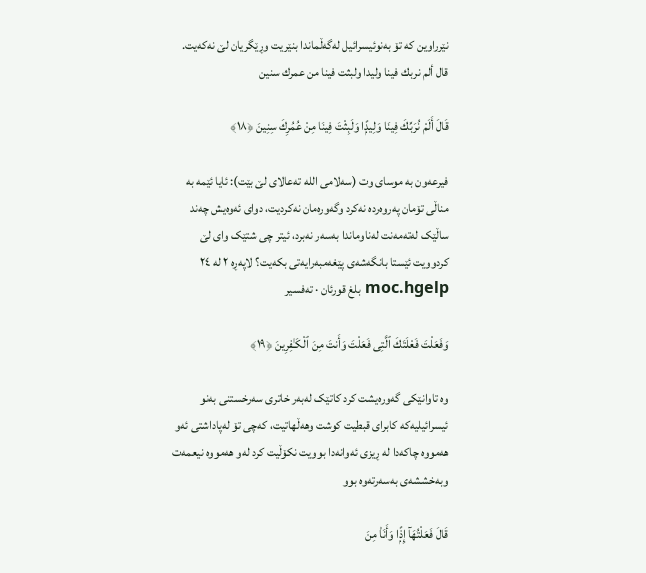نێرراوین کە تۆ بەنوئیسرائیل لەگەڵماندا بنێریت وڕێگریان لێ نەکەیت. قال ألم نربك فينا وليدا ولبثت فينا من عمرك سنين

قَالَ أَلَمْ نُرَبِّكَ فِينَا وَلِيدًۭا وَلَبِثْتَ فِينَا مِنْ عُمُرِكَ سِنِينَ ﴿١٨﴾

فیرعەون بە موسای وت (سەلامی اللە تەعالای لێ بێت): ئایا ئێمە بە مناڵی تۆمان پەروەردە نەکرد وگەورەمان نەکردیت، دوای ئەوەیش چەند ساڵێک لەتەمەنت لەناوماندا بەسەر نەبرد، ئیتر چی شتێک وای لێ کردوویت ئێستا بانگەشەی پێغەمبەرایەتی بکەیت؟ لاپەڕە ٢ لە ٢٤ moc.hgelp بلغ قورئان · تەفسیر

وَفَعَلْتَ فَعْلَتَكَ ٱلَّتِى فَعَلْتَ وَأَنتَ مِنَ ٱلْكَـٰفِرِينَ ﴿١٩﴾

وە تاوانێکی گەورەیشت کرد کاتێک لەبەر خاتری سەرخستنی بەنو ئیسرائیلیەکە کابرای قبطیت کوشت وھەڵھاتیت، کەچی تۆ لەپاداشتی ئەو ھەمووە چاکەدا لە ڕیزی ئەوانەدا بوویت نکۆڵیت کرد لەو ھەمووە نیعمەت وبەخششەی بەسەرتەوە بوو

قَالَ فَعَلْتُهَآ إِذًۭا وَأَنَا۠ مِنَ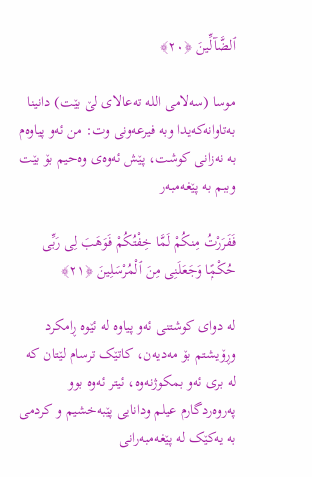ٱلضَّآلِّينَ ﴿٢٠﴾

موسا (سەلامی اللە تەعالای لێ بێت) دانینا بەتاوانەکەیدا وبە فیرعەونی وت: من ئەو پیاوەم بە نەزانی کوشت، پێش ئەوەی وەحیم بۆ بێت وببم بە پێغەمبەر

فَفَرَرْتُ مِنكُمْ لَمَّا خِفْتُكُمْ فَوَهَبَ لِى رَبِّى حُكْمًۭا وَجَعَلَنِى مِنَ ٱلْمُرْسَلِينَ ﴿٢١﴾

لە دوای کوشتنی ئەو پیاوە لە ئێوە ڕامکرد وڕۆیشتم بۆ مەدیەن، کاتێک ترسام لێتان کە لە بری ئەو بمکوژنەوە، ئیتر ئەوە بوو پەروەردگارم عیلم ودانایی پێبەخشیم و کردمی بە یەکێک لە پێغەمبەرانی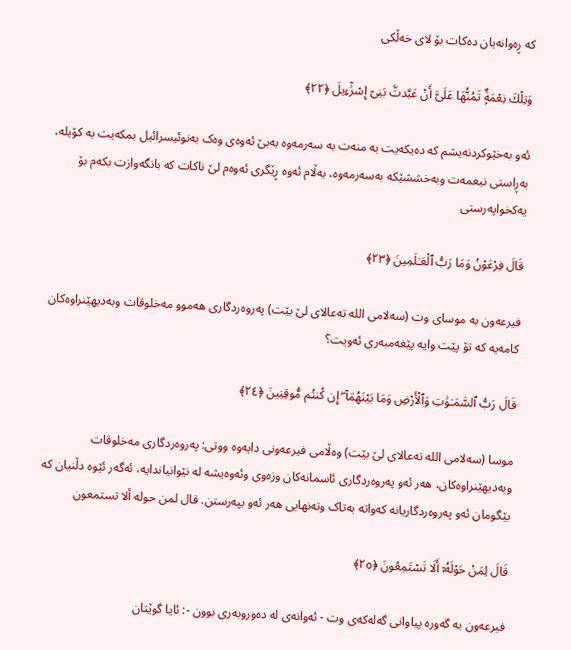کە ڕەوانەیان دەکات بۆ لای خەڵکی

وَتِلْكَ نِعْمَةٌۭ تَمُنُّهَا عَلَىَّ أَنْ عَبَّدتَّ بَنِىٓ إِسْرَٰٓءِيلَ ﴿٢٢﴾

ئەو بەخێوکردنەیشم کە دەیکەیت بە منەت بە سەرمەوە بەبێ ئەوەی وەک بەنوئیسرائیل بمکەیت بە کۆیلە، بەڕاستی نیعمەت وبەخششێکە بەسەرمەوە، بەڵام ئەوە ڕێگری ئەوەم لێ ناکات کە بانگەوازت بکەم بۆ یەکخواپەرستی

قَالَ فِرْعَوْنُ وَمَا رَبُّ ٱلْعَـٰلَمِينَ ﴿٢٣﴾

فیرعەون بە موسای وت (سەلامی اللە تەعالای لێ بێت) پەروەردگاری ھەموو مەخلوقات وبەدیھێنراوەکان کامەیە کە تۆ پێت وایە پێغەمبەری ئەویت؟

قَالَ رَبُّ ٱلسَّمَـٰوَٰتِ وَٱلْأَرْضِ وَمَا بَيْنَهُمَآ ۖ إِن كُنتُم مُّوقِنِينَ ﴿٢٤﴾

موسا (سەلامی اللە تەعالای لێ بێت) وەڵامی فیرعەونی دایەوە ووتی: پەروەردگاری مەخلوقات وبەدیھێنراوەکان، ھەر ئەو پەروەردگاری ئاسمانەکان وزەوی وئەوەیشە لە نێوانیاندایە، ئەگەر ئێوە دڵنیان کە بێگومان ئەو پەروەردگاریانە کەواتە بەتاک وتەنھایی ھەر ئەو بپەرستن. قال لمن حوله ألا تستمعون

قَالَ لِمَنْ حَوْلَهُۥٓ أَلَا تَسْتَمِعُونَ ﴿٢٥﴾

فیرعەون بە گەورە پیاوانی گەلەکەی وت - ئەوانەی لە دەوروبەری بوون -: ئایا گوێتان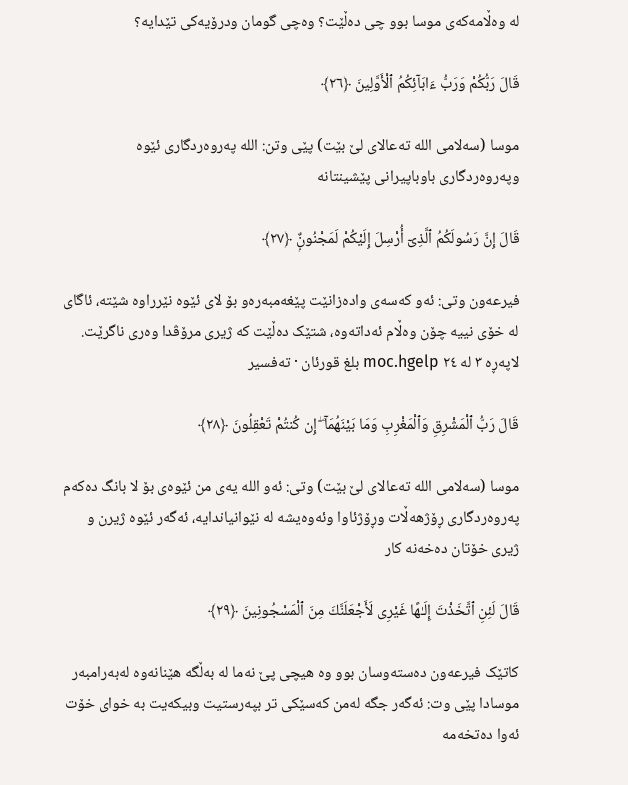لە وەڵامەکەی موسا بوو چی دەڵێت؟ وەچی گومان ودرۆیەکی تێدایە؟

قَالَ رَبُّكُمْ وَرَبُّ ءَابَآئِكُمُ ٱلْأَوَّلِينَ ﴿٢٦﴾

موسا (سەلامی اللە تەعالای لێ بێت) پێی وتن: اللە پەروەردگاری ئێوە وپەروەردگاری باوباپیرانی پێشینتانە

قَالَ إِنَّ رَسُولَكُمُ ٱلَّذِىٓ أُرْسِلَ إِلَيْكُمْ لَمَجْنُونٌۭ ﴿٢٧﴾

فیرعەون وتی: ئەو کەسەی وادەزانێت پێغەمبەرەو بۆ لای ئێوە نێرراوە شێتە، ئاگای لە خۆی نییە چۆن وەڵام ئەداتەوە، شتێک دەڵێت کە ژیری مرۆڤدا وەری ناگرێت. لاپەڕە ٣ لە ٢٤ moc.hgelp بلغ قورئان · تەفسیر

قَالَ رَبُّ ٱلْمَشْرِقِ وَٱلْمَغْرِبِ وَمَا بَيْنَهُمَآ ۖ إِن كُنتُمْ تَعْقِلُونَ ﴿٢٨﴾

موسا (سەلامی اللە تەعالای لێ بێت) وتی: ئەو اللە یەی من ئێوەی بۆ لا بانگ دەکەم پەروەردگاری ڕۆژھەڵات وڕۆژئاوا وئەوەیشە لە نێوانیاندایە، ئەگەر ئێوە ژیرن و ژیری خۆتان دەخەنە کار

قَالَ لَئِنِ ٱتَّخَذْتَ إِلَـٰهًا غَيْرِى لَأَجْعَلَنَّكَ مِنَ ٱلْمَسْجُونِينَ ﴿٢٩﴾

کاتێک فیرعەون دەستەوسان بوو وە ھیچی پێ نەما لە بەڵگە ھێنانەوە لەبەرامبەر موسادا پێی وت: ئەگەر جگە لەمن کەسێکی تر بپەرستیت وبیکەیت بە خوای خۆت ئەوا دەتخەمە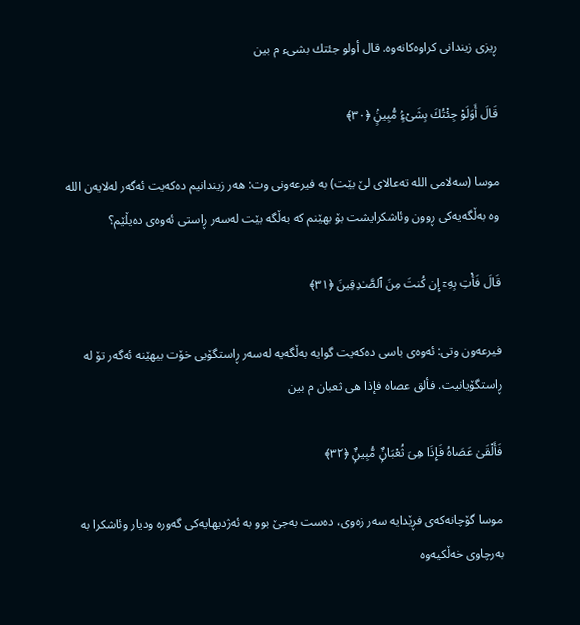ڕیزی زیندانی کراوەکانەوە. قال أولو جئتك بشىء م بين

قَالَ أَوَلَوْ جِئْتُكَ بِشَىْءٍۢ مُّبِينٍۢ ﴿٣٠﴾

موسا (سەلامی اللە تەعالای لێ بێت) بە فیرعەونی وت: ھەر زیندانیم دەکەیت ئەگەر لەلایەن اللە وە بەڵگەیەکی ڕوون وئاشکرایشت بۆ بھێنم کە بەڵگە بێت لەسەر ڕاستی ئەوەی دەیڵێم؟

قَالَ فَأْتِ بِهِۦٓ إِن كُنتَ مِنَ ٱلصَّـٰدِقِينَ ﴿٣١﴾

فیرعەون وتی: ئەوەی باسی دەکەیت گوایە بەڵگەیە لەسەر ڕاستگۆیی خۆت بیھێنە ئەگەر تۆ لە ڕاستگۆیانیت. فألق عصاه فإذا هى ثعبان م بين

فَأَلْقَىٰ عَصَاهُ فَإِذَا هِىَ ثُعْبَانٌۭ مُّبِينٌۭ ﴿٣٢﴾

موسا گۆچانەکەی فڕێدایە سەر زەوی، دەست بەجێ بوو بە ئەژدیھایەکی گەورە ودیار وئاشکرا بە بەرچاوی خەڵکیەوە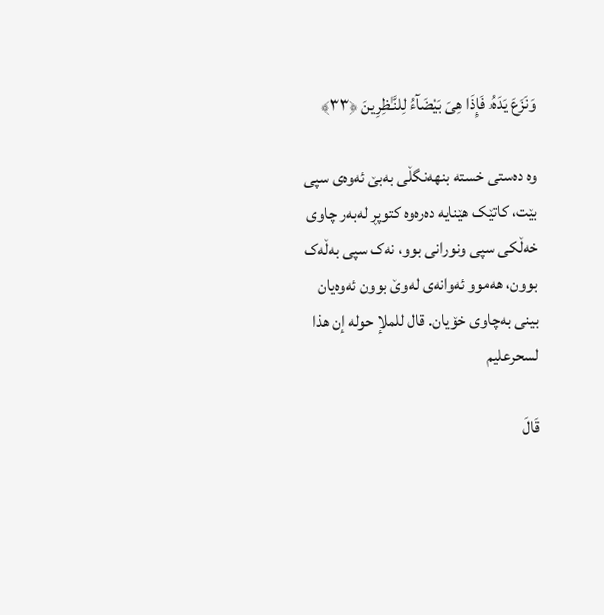وَنَزَعَ يَدَهُۥ فَإِذَا هِىَ بَيْضَآءُ لِلنَّـٰظِرِينَ ﴿٣٣﴾

وە دەستی خستە بنھەنگڵی بەبێ ئەوەی سپی بێت، کاتێک ھێنایە دەرەوە کتوپڕ لەبەر چاوی خەڵکی سپی ونورانی بوو، نەک سپی بەڵەک بوون، ھەموو ئەوانەی لەوێ بوون ئەوەیان بینی بەچاوی خۆیان. قال للملإ حوله إن هذا لسحرعليم

قَالَ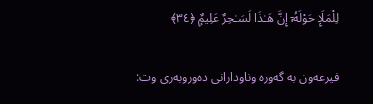لِلْمَلَإِ حَوْلَهُۥٓ إِنَّ هَـٰذَا لَسَـٰحِرٌ عَلِيمٌۭ ﴿٣٤﴾

فیرعەون بە گەورە وناودارانی دەوروبەری وت: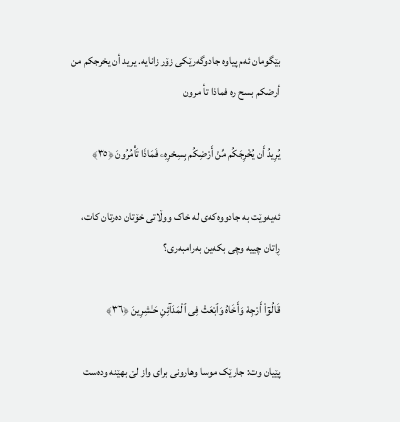بێگومان ئەم پیاوە جادوگەرێکی زۆر زانایە. يريد أن يخرجكم من أرضكم بسح ره فماذا تأ مرون

يُرِيدُ أَن يُخْرِجَكُم مِّنْ أَرْضِكُم بِسِحْرِهِۦ فَمَاذَا تَأْمُرُونَ ﴿٣٥﴾

ئەیەوێت بە جادووەکەی لە خاک ووڵاتی خۆتان دەرتان کات، ڕاتان چییە وچی بکەین بەرامبەری؟

قَالُوٓا۟ أَرْجِهْ وَأَخَاهُ وَٱبْعَثْ فِى ٱلْمَدَآئِنِ حَـٰشِرِينَ ﴿٣٦﴾

پێیان وت: جارێک موسا وھارونی برای واز لێ بھێنە ودەست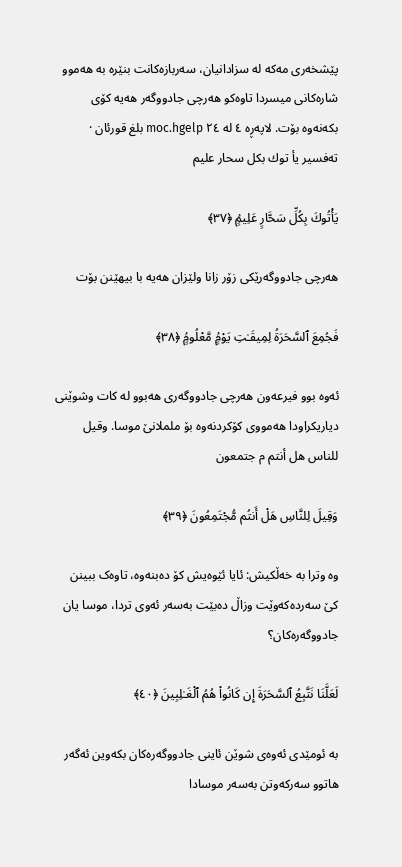پێشخەری مەکە لە سزادانیان، سەربازەکانت بنێرە بە ھەموو شارەکانی میسردا تاوەکو ھەرچی جادووگەر ھەیە کۆی بکەنەوە بۆت. لاپەڕە ٤ لە ٢٤ moc.hgelp بلغ قورئان · تەفسیر يأ توك بكل سحار عليم

يَأْتُوكَ بِكُلِّ سَحَّارٍ عَلِيمٍۢ ﴿٣٧﴾

ھەرچی جادووگەرێکی زۆر زانا ولێزان ھەیە با بیھێنن بۆت

فَجُمِعَ ٱلسَّحَرَةُ لِمِيقَـٰتِ يَوْمٍۢ مَّعْلُومٍۢ ﴿٣٨﴾

ئەوە بوو فیرعەون ھەرچی جادووگەری ھەبوو لە کات وشوێنی دیاریکراودا ھەمووی کۆکردنەوە بۆ ململانێ موسا. وقيل للناس هل أنتم م جتمعون

وَقِيلَ لِلنَّاسِ هَلْ أَنتُم مُّجْتَمِعُونَ ﴿٣٩﴾

وە وترا بە خەڵکیش: ئایا ئێوەیش کۆ دەبنەوە، تاوەک ببینن کێ سەردەکەوێت وزاڵ دەبێت بەسەر ئەوی تردا، موسا یان جادووگەرەکان؟

لَعَلَّنَا نَتَّبِعُ ٱلسَّحَرَةَ إِن كَانُوا۟ هُمُ ٱلْغَـٰلِبِينَ ﴿٤٠﴾

بە ئومێدی ئەوەی شوێن ئاینی جادووگەرەکان بکەوین ئەگەر ھاتوو سەرکەوتن بەسەر موسادا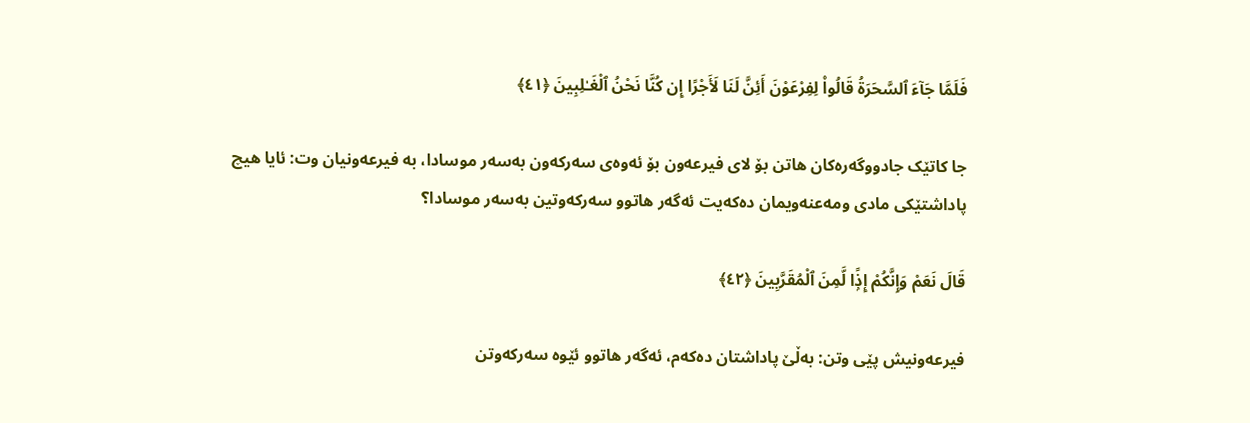فَلَمَّا جَآءَ ٱلسَّحَرَةُ قَالُوا۟ لِفِرْعَوْنَ أَئِنَّ لَنَا لَأَجْرًا إِن كُنَّا نَحْنُ ٱلْغَـٰلِبِينَ ﴿٤١﴾

جا کاتێک جادووگەرەکان ھاتن بۆ لای فیرعەون بۆ ئەوەی سەرکەون بەسەر موسادا، بە فیرعەونیان وت: ئایا ھیچ پاداشتێکی مادی ومەعنەویمان دەکەیت ئەگەر ھاتوو سەرکەوتین بەسەر موسادا؟

قَالَ نَعَمْ وَإِنَّكُمْ إِذًۭا لَّمِنَ ٱلْمُقَرَّبِينَ ﴿٤٢﴾

فیرعەونیش پێی وتن: بەڵێ پاداشتان دەکەم، ئەگەر ھاتوو ئێوە سەرکەوتن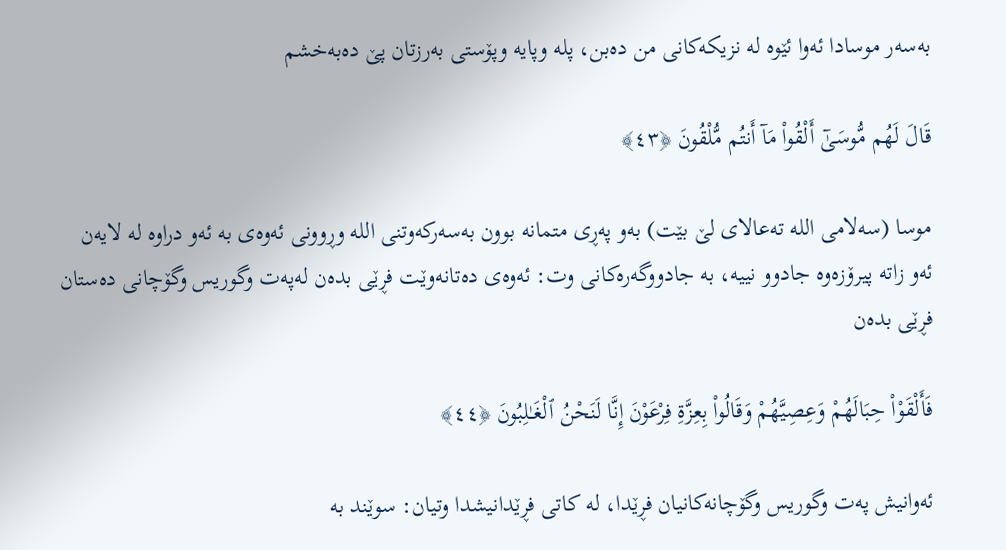بەسەر موسادا ئەوا ئێوە لە نزیکەکانی من دەبن، پلە وپایە وپۆستی بەرزتان پێ دەبەخشم

قَالَ لَهُم مُّوسَىٰٓ أَلْقُوا۟ مَآ أَنتُم مُّلْقُونَ ﴿٤٣﴾

موسا (سەلامی اللە تەعالای لێ بێت) بەو پەڕی متمانە بوون بەسەرکەوتنی اللە وڕوونی ئەوەی بە ئەو دراوە لە لایەن ئەو زاتە پیرۆزەوە جادوو نییە، بە جادووگەرەکانی وت: ئەوەی دەتانەوێت فڕێی بدەن لەپەت وگوریس وگۆچانی دەستان فڕێی بدەن

فَأَلْقَوْا۟ حِبَالَهُمْ وَعِصِيَّهُمْ وَقَالُوا۟ بِعِزَّةِ فِرْعَوْنَ إِنَّا لَنَحْنُ ٱلْغَـٰلِبُونَ ﴿٤٤﴾

ئەوانیش پەت وگوریس وگۆچانەکانیان فڕێدا، لە کاتی فڕێدانیشدا وتیان: سوێند بە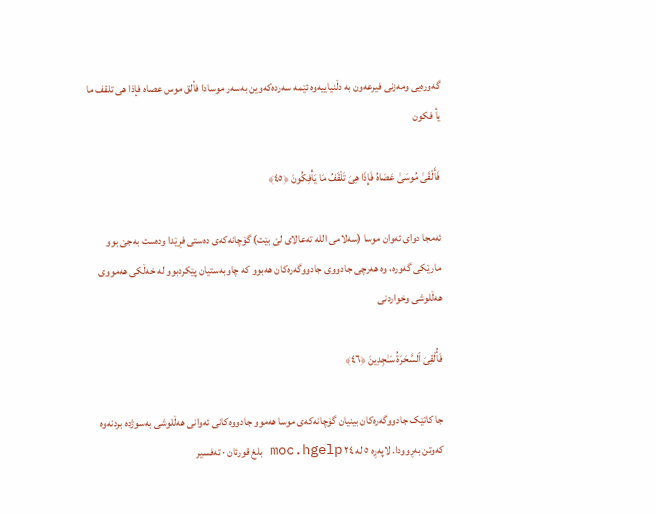گەورەیی ومەزنی فیرعەون بە دڵنیاییەوە ئێمە سەردەکەوین بەسەر موسادا فألق موس عصاه فإذا هى تلقف ما يأ فكون

فَأَلْقَىٰ مُوسَىٰ عَصَاهُ فَإِذَا هِىَ تَلْقَفُ مَا يَأْفِكُونَ ﴿٤٥﴾

ئەمجا دوای ئەوان موسا (سەلامی اللە تەعالای لێ بێت) گۆچانەکەی دەستی فڕێدا ودەست بەجێ بوو مارێکی گەورە، وە ھەرچی جادووی جادووگەرەکان ھەبوو کە چاوبەستیان پێکردبوو لە خەڵکی ھەمووی ھەڵلوشی وخواردنی

فَأُلْقِىَ ٱلسَّحَرَةُ سَـٰجِدِينَ ﴿٤٦﴾

جا کاتێک جادووگەرەکان بینیان گۆچانەکەی موسا ھەموو جادووەکانی ئەوانی ھەڵلوشی بەسوژدە بردنەوە کەوتن بەڕوودا. لاپەڕە ٥ لە ٢٤ moc.hgelp بلغ قورئان · تەفسیر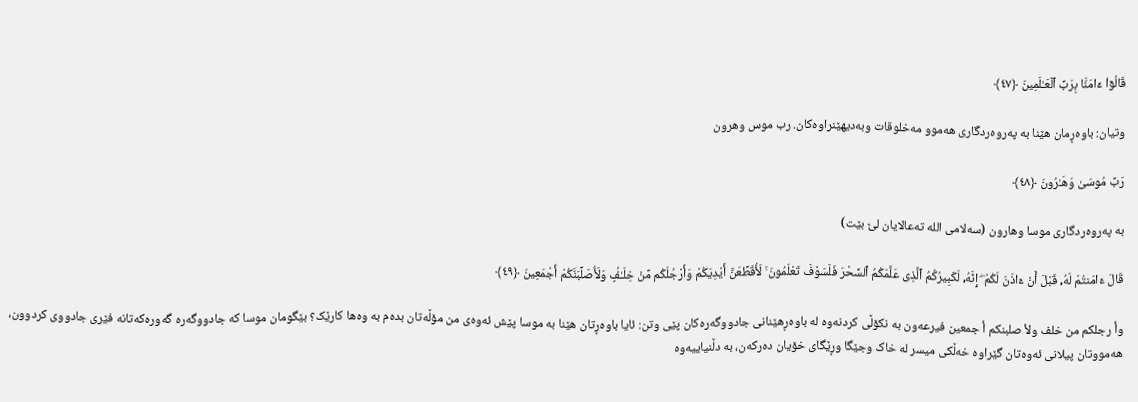قَالُوٓا۟ ءَامَنَّا بِرَبِّ ٱلْعَـٰلَمِينَ ﴿٤٧﴾

وتیان: باوەڕمان ھێنا بە پەروەردگاری ھەموو مەخلوقات وبەدیھێنراوەکان. رب موس وهرون

رَبِّ مُوسَىٰ وَهَـٰرُونَ ﴿٤٨﴾

به پەروەردگاری موسا وھارون (سەلامی اللە تەعالایان لێ بێت)

قَالَ ءَامَنتُمْ لَهُۥ قَبْلَ أَنْ ءَاذَنَ لَكُمْ ۖ إِنَّهُۥ لَكَبِيرُكُمُ ٱلَّذِى عَلَّمَكُمُ ٱلسِّحْرَ فَلَسَوْفَ تَعْلَمُونَ ۚ لَأُقَطِّعَنَّ أَيْدِيَكُمْ وَأَرْجُلَكُم مِّنْ خِلَـٰفٍۢ وَلَأُصَلِّبَنَّكُمْ أَجْمَعِينَ ﴿٤٩﴾

وأ رجلكم من خلف ولأ صلبنكم أ جمعين فیرعەون بە نکۆڵی کردنەوە لە باوەڕھێنانی جادووگەرەکان پێی وتن: ئایا باوەڕتان ھێنا بە موسا پێش ئەوەی من مۆڵەتان بدەم بە وەھا کارێک؟ بێگومان موسا کە جادووگەرە گەورەکەتانە فێری جادووی کردوون، ھەمووتان پیلانی ئەوەتان گێراوە خەڵکی میسر لە خاک وجێگا وڕێگای خۆیان دەرکەن، بە دڵنیاییەوە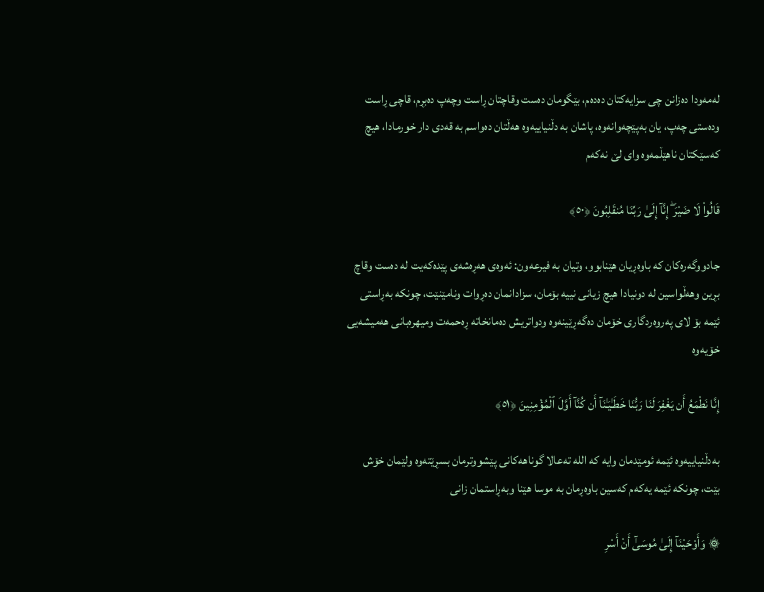لەمەودا دەزانن چی سزایەکتان دەدەم، بێگومان دەست وقاچتان ڕاست وچەپ دەبڕم، قاچی ڕاست ودەستی چەپ، یان بەپێچەوانەوە، پاشان بە دڵنیاییەوە ھەڵتان دەواسم بە قەدی دار خورمادا، ھیچ کەسێکتان ناھێڵمەوە وای لێ نەکەم

قَالُوا۟ لَا ضَيْرَ ۖ إِنَّآ إِلَىٰ رَبِّنَا مُنقَلِبُونَ ﴿٥٠﴾

جادووگەرەکان کە باوەڕیان ھێنابوو، وتیان بە فیرعەون: ئەوەی ھەڕەشەی پێدەکەیت لە دەست وقاچ بڕین وھەڵواسین لە دونیادا ھیچ زیانی نییە بۆمان، سزادانمان دەڕوات ونامێنێت، چونکە بەڕاستی ئێمە بۆ لای پەروەردگاری خۆمان دەگەڕێینەوە ودواتریش دەمانخاتە ڕەحمەت ومیھرەبانی ھەمیشەیی خۆیەوە

إِنَّا نَطْمَعُ أَن يَغْفِرَ لَنَا رَبُّنَا خَطَـٰيَـٰنَآ أَن كُنَّآ أَوَّلَ ٱلْمُؤْمِنِينَ ﴿٥١﴾

بەدڵنیاییەوە ئێمە ئومێدمان وایە کە اللە تەعالا گوناھەکانی پێشووترمان بسڕێتەوە ولێمان خۆش بێت، چونکە ئێمە یەکەم کەسین باوەڕمان بە موسا ھێنا وبەڕاستمان زانی

۞ وَأَوْحَيْنَآ إِلَىٰ مُوسَىٰٓ أَنْ أَسْرِ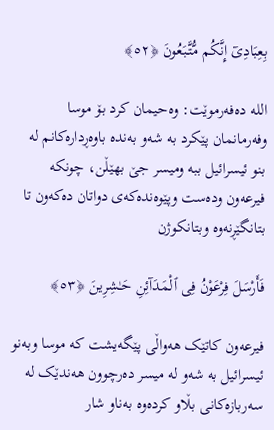بِعِبَادِىٓ إِنَّكُم مُّتَّبَعُونَ ﴿٥٢﴾

اللە دەفەرموێت: وەحیمان کرد بۆ موسا وفەرمانمان پێکرد بە شەو بەندە باوەڕدارەکانم لە بنو ئیسرائیل ببە ومیسر جێ بھێڵن، چونکە فیرعەون ودەست وپێوەندەکەی دواتان دەکەون تا بتانگێڕنەوە وبتانکوژن

فَأَرْسَلَ فِرْعَوْنُ فِى ٱلْمَدَآئِنِ حَـٰشِرِينَ ﴿٥٣﴾

فیرعەون کاتێک ھەواڵی پێگەیشت کە موسا وبەنو ئیسرائیل بە شەو لە میسر دەرچوون ھەندێک لە سەربازەکانی بڵاو کردەوە بەناو شار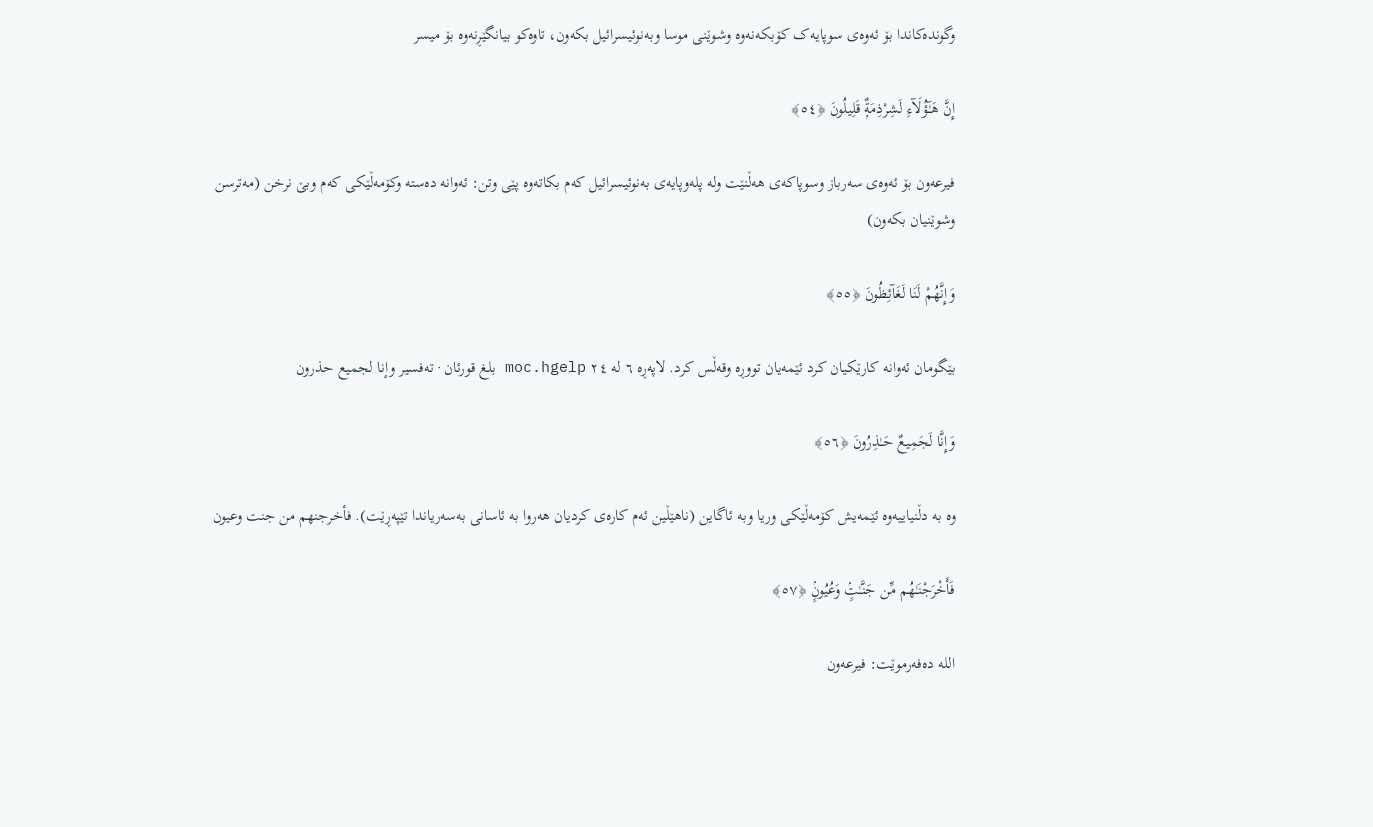وگوندەکاندا بۆ ئەوەی سوپایەک کۆبکەنەوە وشوێنی موسا وبەنوئیسرائیل بکەون، تاوەکو بیانگێڕنەوە بۆ میسر

إِنَّ هَـٰٓؤُلَآءِ لَشِرْذِمَةٌۭ قَلِيلُونَ ﴿٥٤﴾

فیرعەون بۆ ئەوەی سەرباز وسوپاکەی ھەڵنێت ولە پلەوپایەی بەنوئیسرائیل کەم بکاتەوە پێی وتن: ئەوانە دەستە وکۆمەڵێکی کەم وبێ نرخن (مەترسن وشوێنیان بکەون)

وَإِنَّهُمْ لَنَا لَغَآئِظُونَ ﴿٥٥﴾

بێگومان ئەوانە کارێکیان کرد ئێمەیان تووڕە وقەڵس کرد. لاپەڕە ٦ لە ٢٤ moc.hgelp بلغ قورئان · تەفسیر وإنا لجميع حذرون

وَإِنَّا لَجَمِيعٌ حَـٰذِرُونَ ﴿٥٦﴾

وە بە دڵنیاییەوە ئێمەیش کۆمەڵێکی وریا وبە ئاگاین (ناھێڵین ئەم کارەی کردیان ھەروا بە ئاسانی بەسەریاندا تێپەڕێت). فأخرجنهم من جنت وعيون

فَأَخْرَجْنَـٰهُم مِّن جَنَّـٰتٍۢ وَعُيُونٍۢ ﴿٥٧﴾

اللە دەفەرموێت: فیرعەون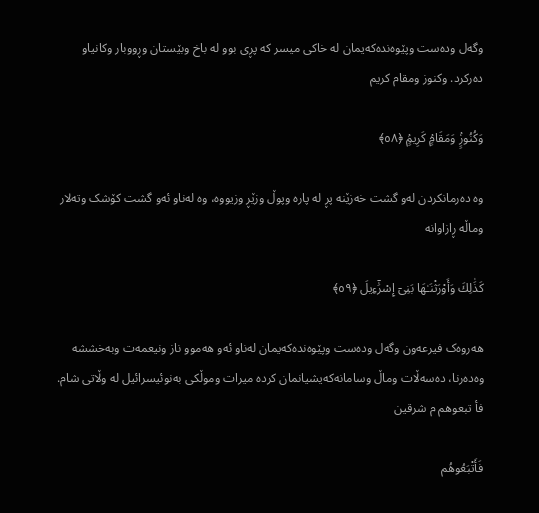وگەل ودەست وپێوەندەکەیمان لە خاکی میسر کە پڕی بوو لە باخ وبێستان وڕووبار وکانیاو دەرکرد. وكنوز ومقام كريم

وَكُنُوزٍۢ وَمَقَامٍۢ كَرِيمٍۢ ﴿٥٨﴾

وە دەرمانکردن لەو گشت خەزێنە پڕ لە پارە وپوڵ وزێڕ وزیووە، وە لەناو ئەو گشت کۆشک وتەلار وماڵە ڕازاوانە

كَذَٰلِكَ وَأَوْرَثْنَـٰهَا بَنِىٓ إِسْرَٰٓءِيلَ ﴿٥٩﴾

ھەروەک فیرعەون وگەل ودەست وپێوەندەکەیمان لەناو ئەو ھەموو ناز ونیعمەت وبەخششە وەدەرنا، دەسەڵات وماڵ وسامانەکەیشیانمان کردە میرات وموڵکی بەنوئیسرائیل لە وڵاتی شام. فأ تبعوهم م شرقين

فَأَتْبَعُوهُم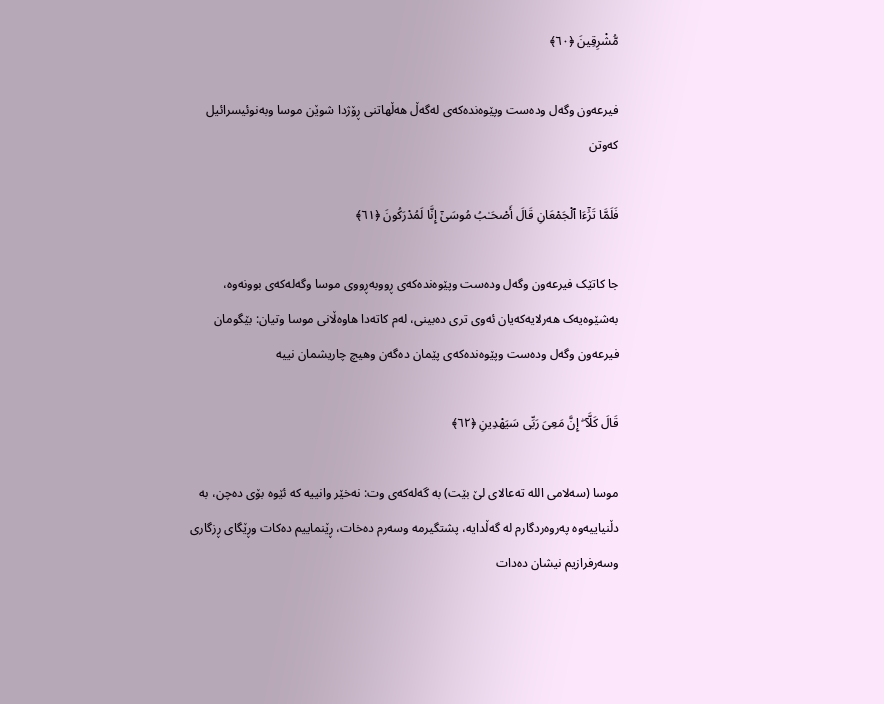مُّشْرِقِينَ ﴿٦٠﴾

فیرعەون وگەل ودەست وپێوەندەکەی لەگەڵ ھەڵھاتنی ڕۆژدا شوێن موسا وبەنوئیسرائیل کەوتن

فَلَمَّا تَرَٰٓءَا ٱلْجَمْعَانِ قَالَ أَصْحَـٰبُ مُوسَىٰٓ إِنَّا لَمُدْرَكُونَ ﴿٦١﴾

جا کاتێک فیرعەون وگەل ودەست وپێوەندەکەی ڕووبەڕووی موسا وگەلەکەی بوونەوە، بەشێوەیەک ھەرلایەکەیان ئەوی تری دەبینی، لەم کاتەدا ھاوەڵانی موسا وتیان: بێگومان فیرعەون وگەل ودەست وپێوەندەکەی پێمان دەگەن وھیچ چاریشمان نییە

قَالَ كَلَّآ ۖ إِنَّ مَعِىَ رَبِّى سَيَهْدِينِ ﴿٦٢﴾

موسا (سەلامی اللە تەعالای لێ بێت) بە گەلەکەی وت: نەخێر وانییە کە ئێوە بۆی دەچن، بە دڵنیاییەوە پەروەردگارم لە گەڵدایە، پشتگیرمە وسەرم دەخات، ڕێنماییم دەکات وڕێگای ڕزگاری وسەرفرازیم نیشان دەدات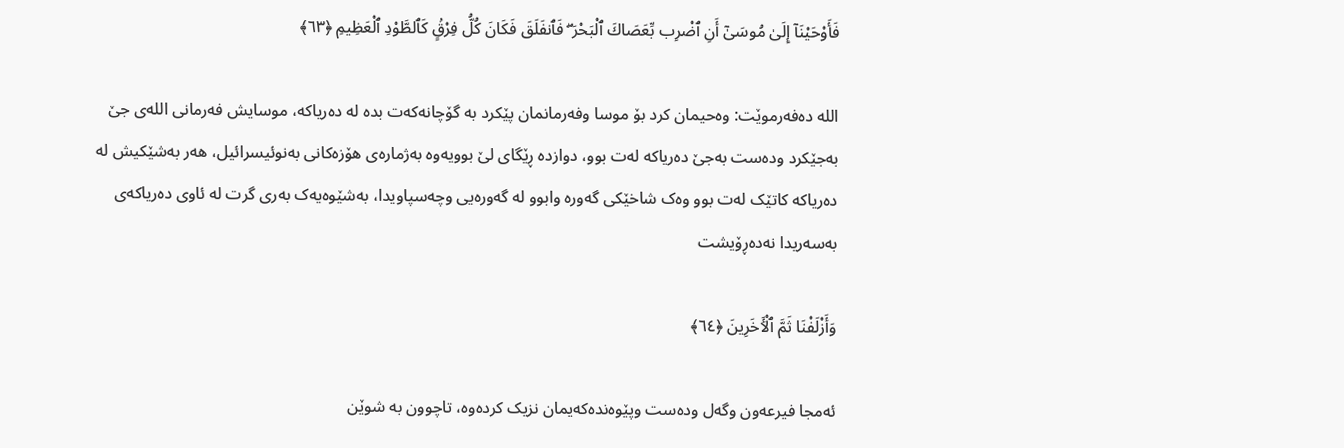فَأَوْحَيْنَآ إِلَىٰ مُوسَىٰٓ أَنِ ٱضْرِب بِّعَصَاكَ ٱلْبَحْرَ ۖ فَٱنفَلَقَ فَكَانَ كُلُّ فِرْقٍۢ كَٱلطَّوْدِ ٱلْعَظِيمِ ﴿٦٣﴾

اللە دەفەرموێت: وەحیمان کرد بۆ موسا وفەرمانمان پێکرد بە گۆچانەکەت بدە لە دەریاکە، موسایش فەرمانی اللەی جێ بەجێکرد ودەست بەجێ دەریاكە لەت بوو، دوازدە ڕێگای لێ بوویەوە بەژمارەی ھۆزەکانی بەنوئیسرائیل، ھەر بەشێکیش لە دەریاکە کاتێک لەت بوو وەک شاخێکی گەورە وابوو لە گەورەیی وچەسپاویدا، بەشێوەیەک بەری گرت لە ئاوی دەریاکەی بەسەریدا نەدەڕۆیشت

وَأَزْلَفْنَا ثَمَّ ٱلْـَٔاخَرِينَ ﴿٦٤﴾

ئەمجا فیرعەون وگەل ودەست وپێوەندەکەیمان نزیک کردەوە، تاچوون بە شوێن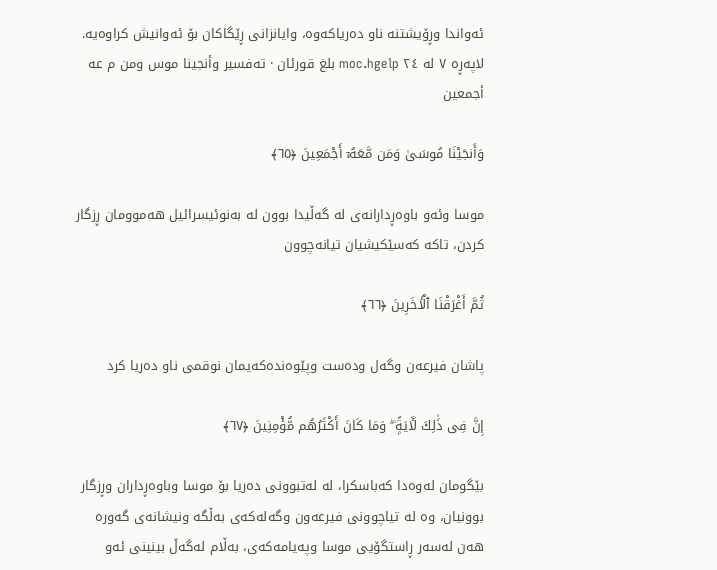ئەواندا وڕۆیشتنە ناو دەریاکەوە، وایانزانی ڕێگاکان بۆ ئەوانیش کراوەیە. لاپەڕە ٧ لە ٢٤ moc.hgelp بلغ قورئان · تەفسیر وأنجينا موس ومن م عه أجمعين

وَأَنجَيْنَا مُوسَىٰ وَمَن مَّعَهُۥٓ أَجْمَعِينَ ﴿٦٥﴾

موسا وئەو باوەڕدارانەی لە گەڵیدا بوون لە بەنوئیسرائیل ھەموومان ڕزگار کردن، تاکە کەسێکیشیان تیانەچوون

ثُمَّ أَغْرَقْنَا ٱلْـَٔاخَرِينَ ﴿٦٦﴾

پاشان فیرعەن وگەل ودەست وپێوەندەکەیمان نوقمی ناو دەریا کرد

إِنَّ فِى ذَٰلِكَ لَـَٔايَةًۭ ۖ وَمَا كَانَ أَكْثَرُهُم مُّؤْمِنِينَ ﴿٦٧﴾

بێگومان لەوەدا کەباسکرا، لە لەتبوونی دەریا بۆ موسا وباوەڕداران وڕزگار بوونیان، وە لە تیاچوونی فیرعەون وگەلەکەی بەڵگە ونیشانەی گەورە ھەن لەسەر ڕاستگۆیی موسا وپەیامەکەی، بەڵام لەگەڵ بینینی ئەو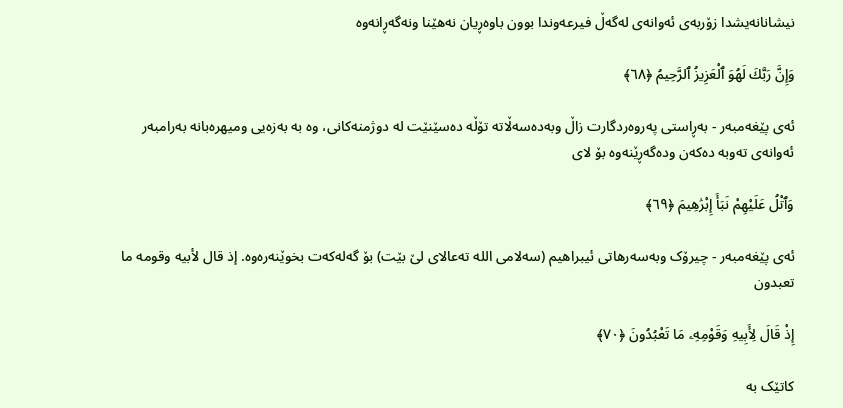نیشانانەیشدا زۆربەی ئەوانەی لەگەڵ فیرعەوندا بوون باوەڕیان نەھێنا ونەگەڕانەوە

وَإِنَّ رَبَّكَ لَهُوَ ٱلْعَزِيزُ ٱلرَّحِيمُ ﴿٦٨﴾

ئەی پێغەمبەر - بەڕاستی پەروەردگارت زاڵ وبەدەسەڵاتە تۆڵە دەسێنێت لە دوژمنەکانی، وە بە بەزەیی ومیھرەبانە بەرامبەر ئەوانەی تەوبە دەکەن ودەگەڕێنەوە بۆ لای

وَٱتْلُ عَلَيْهِمْ نَبَأَ إِبْرَٰهِيمَ ﴿٦٩﴾

ئەی پێغەمبەر - چیرۆک وبەسەرھاتی ئیبراھیم (سەلامی اللە تەعالای لێ بێت) بۆ گەلەکەت بخوێنەرەوە. إذ قال لأبيه وقومه ما تعبدون

إِذْ قَالَ لِأَبِيهِ وَقَوْمِهِۦ مَا تَعْبُدُونَ ﴿٧٠﴾

کاتێک بە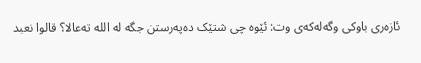ئازەری باوکی وگەلەکەی وت: ئێوە چی شتێک دەپەرستن جگە لە اللە تەعالا؟ قالوا نعبد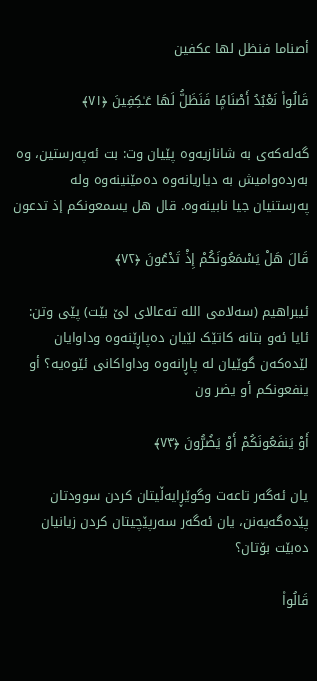أصناما فنظل لها عكفين

قَالُوا۟ نَعْبُدُ أَصْنَامًۭا فَنَظَلُّ لَهَا عَـٰكِفِينَ ﴿٧١﴾

گەلەکەی بە شانازیەوە پێیان وت: بت ئەپەرستین، وە بەردەوامیش بە دیاریانەوە دەمێنینەوە ولە پەرستنیان جیا نابینەوە. قال هل يسمعونكم إذ تدعون

قَالَ هَلْ يَسْمَعُونَكُمْ إِذْ تَدْعُونَ ﴿٧٢﴾

ئیبراھیم (سەلامی اللە تەعالای لێ بێت) پێی وتن: ئایا ئەو بتانە کاتێک لێیان دەپاڕێنەوە وداوایان لێدەکەن گوێیان لە پاڕانەوە وداواکانی ئێوەیە؟ أو ينفعونكم أو يضر ون

أَوْ يَنفَعُونَكُمْ أَوْ يَضُرُّونَ ﴿٧٣﴾

یان ئەگەر تاعەت وگوێڕایەڵیتان کردن سوودتان پێدەگەیەنن، یان ئەگەر سەرپێچیتان کردن زیانیان دەبێت بۆتان؟

قَالُوا۟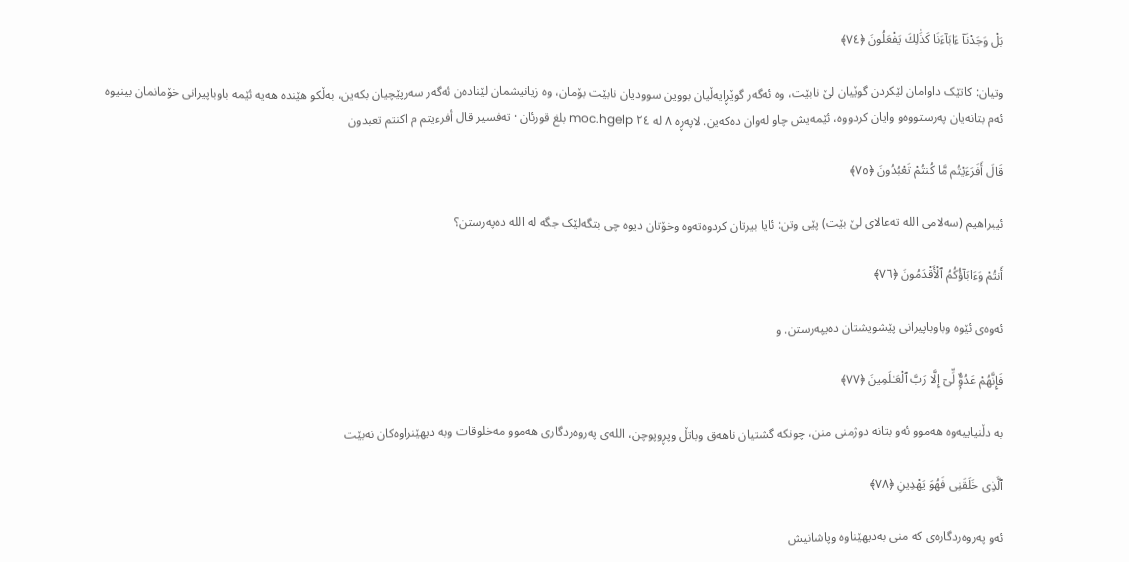بَلْ وَجَدْنَآ ءَابَآءَنَا كَذَٰلِكَ يَفْعَلُونَ ﴿٧٤﴾

وتیان: کاتێک داوامان لێکردن گوێیان لێ نابێت، وە ئەگەر گوێڕایەڵیان بووین سوودیان نابێت بۆمان، وە زیانیشمان لێنادەن ئەگەر سەرپێچیان بکەین، بەڵکو ھێندە ھەیە ئێمە باوباپیرانی خۆمانمان بینیوە ئەم بتانەیان پەرستووەو وایان کردووە، ئێمەیش چاو لەوان دەکەین. لاپەڕە ٨ لە ٢٤ moc.hgelp بلغ قورئان · تەفسیر قال أفرءيتم م اكنتم تعبدون

قَالَ أَفَرَءَيْتُم مَّا كُنتُمْ تَعْبُدُونَ ﴿٧٥﴾

ئیبراھیم (سەلامی اللە تەعالای لێ بێت) پێی وتن: ئایا بیرتان کردوەتەوە وخۆتان دیوە چی بتگەلێک جگە لە اللە دەپەرستن؟

أَنتُمْ وَءَابَآؤُكُمُ ٱلْأَقْدَمُونَ ﴿٧٦﴾

ئەوەی ئێوە وباوباپیرانی پێشویشتان دەیپەرستن. و

فَإِنَّهُمْ عَدُوٌّۭ لِّىٓ إِلَّا رَبَّ ٱلْعَـٰلَمِينَ ﴿٧٧﴾

بە دڵنیاییەوە ھەموو ئەو بتانە دوژمنی منن، چونکە گشتیان ناھەق وباتڵ وپڕوپوچن، اللەی پەروەردگاری ھەموو مەخلوقات وبە دیھێنراوەکان نەبێت

ٱلَّذِى خَلَقَنِى فَهُوَ يَهْدِينِ ﴿٧٨﴾

ئەو پەروەردگارەی کە منی بەدیھێناوە وپاشانیش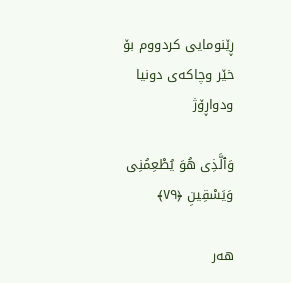ڕێنومایی کردووم بۆ خێر وچاکەی دونیا ودواڕۆژ

وَٱلَّذِى هُوَ يُطْعِمُنِى وَيَسْقِينِ ﴿٧٩﴾

ھەر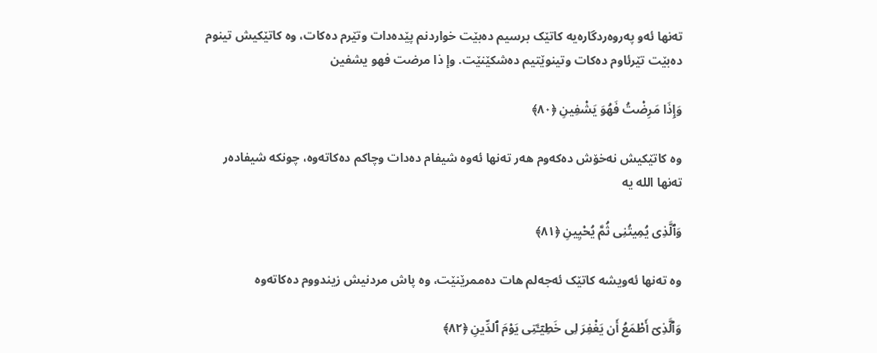تەنھا ئەو پەروەردگارەیە کاتێک برسیم دەبێت خواردنم پێدەدات وتێرم دەکات، وە کاتێکیش تینوم دەبێت تێرئاوم دەکات وتینوێتیم دەشکێنێت. وإ ذا مرضت فهو يشفين

وَإِذَا مَرِضْتُ فَهُوَ يَشْفِينِ ﴿٨٠﴾

وە کاتێکیش نەخۆش دەکەوم ھەر تەنھا ئەوە شیفام دەدات وچاکم دەکاتەوە، چونکە شیفادەر تەنھا اللە یە

وَٱلَّذِى يُمِيتُنِى ثُمَّ يُحْيِينِ ﴿٨١﴾

وە تەنھا ئەویشە کاتێک ئەجەلم ھات دەممرێنێت، وە پاش مردنیش زیندووم دەکاتەوە

وَٱلَّذِىٓ أَطْمَعُ أَن يَغْفِرَ لِى خَطِيٓـَٔتِى يَوْمَ ٱلدِّينِ ﴿٨٢﴾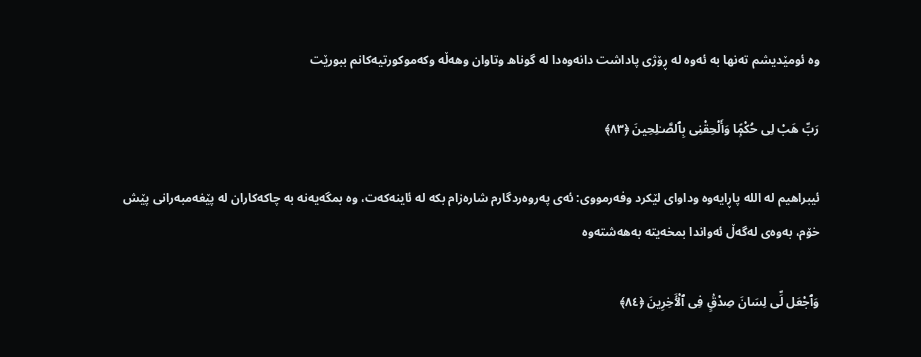وە ئومێدیشم تەنھا بە ئەوە لە ڕۆژی پاداشت دانەوەدا لە گوناھ وتاوان وھەڵە وکەموکورتیەکانم ببورێت

رَبِّ هَبْ لِى حُكْمًۭا وَأَلْحِقْنِى بِٱلصَّـٰلِحِينَ ﴿٨٣﴾

ئیبراھیم لە اللە پاڕایەوە وداوای لێکرد وفەرمووی: ئەی پەروەردگارم شارەزام بکە لە ئاینەکەت، وە بمگەیەنە بە چاکەکاران لە پێغەمبەرانی پێش خۆم، بەوەی لەگەڵ ئەواندا بمخەیتە بەھەشتەوە

وَٱجْعَل لِّى لِسَانَ صِدْقٍۢ فِى ٱلْـَٔاخِرِينَ ﴿٨٤﴾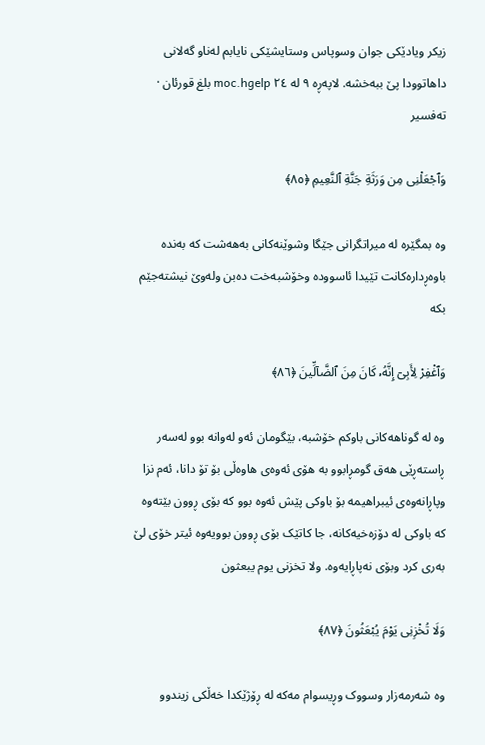زیکر ویادێکی جوان وسوپاس وستایشێکی نایابم لەناو گەلانی داھاتوودا پێ ببەخشە. لاپەڕە ٩ لە ٢٤ moc.hgelp بلغ قورئان · تەفسیر

وَٱجْعَلْنِى مِن وَرَثَةِ جَنَّةِ ٱلنَّعِيمِ ﴿٨٥﴾

وە بمگێرە لە میراتگرانی جێگا وشوێنەکانی بەھەشت کە بەندە باوەڕدارەکانت تێیدا ئاسوودە وخۆشبەخت دەبن ولەوێ نیشتەجێم بکە

وَٱغْفِرْ لِأَبِىٓ إِنَّهُۥ كَانَ مِنَ ٱلضَّآلِّينَ ﴿٨٦﴾

وە لە گوناھەکانی باوکم خۆشبە، بێگومان ئەو لەوانە بوو لەسەر ڕاستەڕێی ھەق گومڕابوو بە ھۆی ئەوەی ھاوەڵی بۆ تۆ دانا، ئەم نزا وپاڕانەوەی ئیبراھیمە بۆ باوکی پێش ئەوە بوو کە بۆی ڕوون بێتەوە کە باوکی لە دۆزەخیەکانە، جا کاتێک بۆی ڕوون بوویەوە ئیتر خۆی لێ بەری کرد وبۆی نەپاڕایەوە. ولا تخزنى يوم يبعثون

وَلَا تُخْزِنِى يَوْمَ يُبْعَثُونَ ﴿٨٧﴾

وە شەرمەزار وسووک وڕیسوام مەکە لە ڕۆژێکدا خەڵکی زیندوو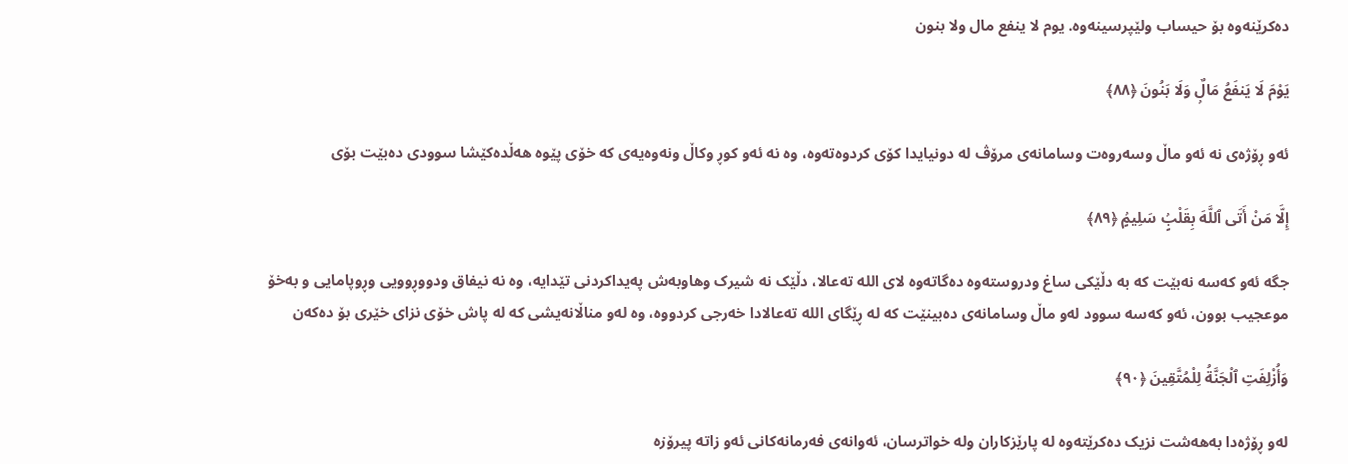دەکرێنەوە بۆ حیساب ولێپرسینەوە. يوم لا ينفع مال ولا بنون

يَوْمَ لَا يَنفَعُ مَالٌۭ وَلَا بَنُونَ ﴿٨٨﴾

ئەو ڕۆژەی نە ئەو ماڵ وسەروەت وسامانەی مرۆڤ لە دونیایدا کۆی کردوەتەوە، وە نە ئەو کوڕ وکاڵ ونەوەیەی کە خۆی پێوە ھەڵدەکێشا سوودی دەبێت بۆی

إِلَّا مَنْ أَتَى ٱللَّهَ بِقَلْبٍۢ سَلِيمٍۢ ﴿٨٩﴾

جگە ئەو کەسە نەبێت کە بە دڵێکی ساغ ودروستەوە دەگاتەوە لای اللە تەعالا، دڵێک نە شیرک وھاوبەش پەیداکردنی تێدایە، وە نە نیفاق ودووڕوویی وڕوپامایی و بەخۆ موعجیب بوون، ئەو کەسە سوود لەو ماڵ وسامانەی دەبینێت کە لە ڕێگای اللە تەعالادا خەرجی کردووە، وە لەو مناڵانەیشی کە لە پاش خۆی نزای خێری بۆ دەکەن

وَأُزْلِفَتِ ٱلْجَنَّةُ لِلْمُتَّقِينَ ﴿٩٠﴾

لەو ڕۆژەدا بەھەشت نزیک دەکرێتەوە لە پارێزکاران ولە خواترسان، ئەوانەی فەرمانەکانی ئەو زاتە پیرۆزە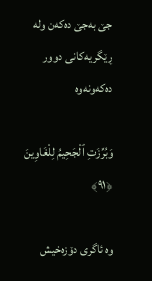جێ بەجێ دەکەن ولە ڕێگریەکانی دوور دەکەونەوە

وَبُرِّزَتِ ٱلْجَحِيمُ لِلْغَاوِينَ ﴿٩١﴾

وە ئاگری دۆزەخیش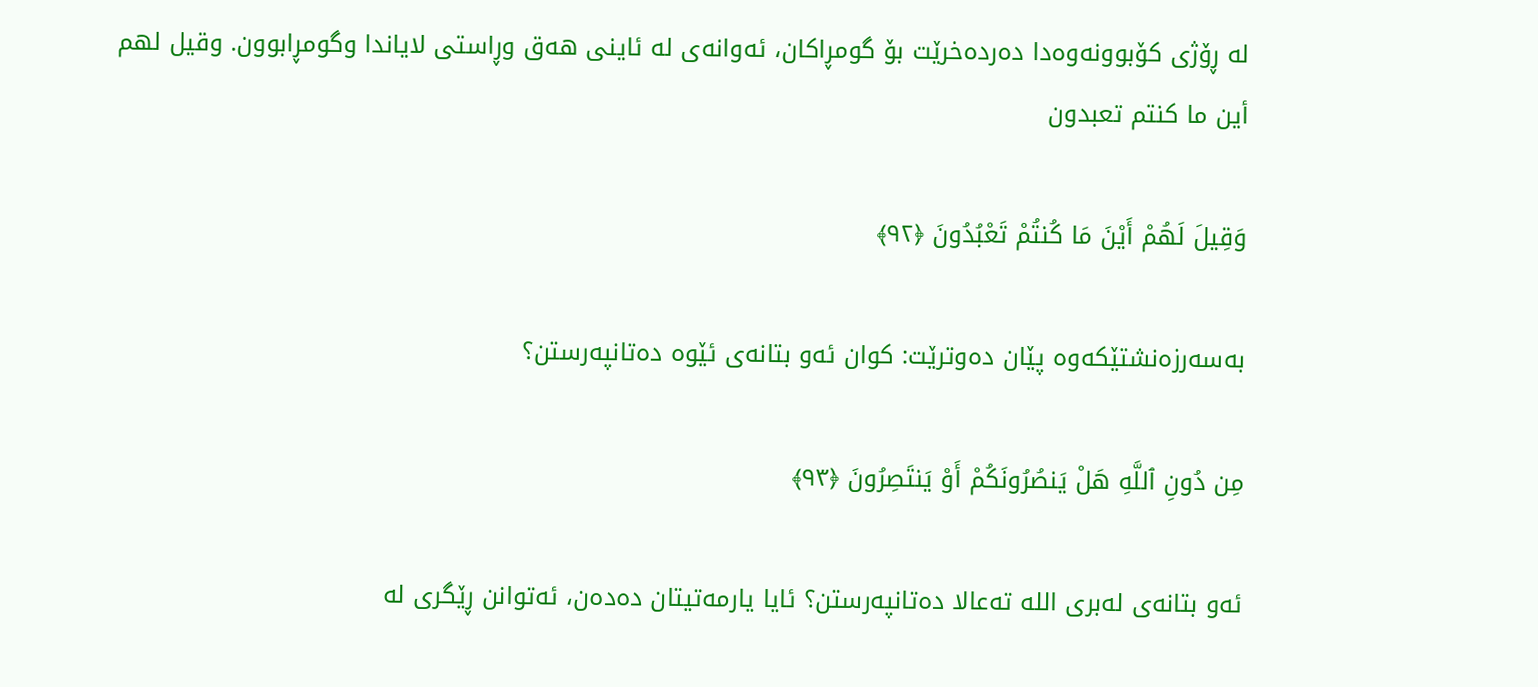لە ڕۆژی کۆبوونەوەدا دەردەخرێت بۆ گومڕاکان، ئەوانەی لە ئاینی ھەق وڕاستی لایاندا وگومڕابوون. وقيل لهم أين ما كنتم تعبدون

وَقِيلَ لَهُمْ أَيْنَ مَا كُنتُمْ تَعْبُدُونَ ﴿٩٢﴾

بەسەرزەنشتێکەوە پێان دەوترێت: کوان ئەو بتانەی ئێوە دەتانپەرستن؟

مِن دُونِ ٱللَّهِ هَلْ يَنصُرُونَكُمْ أَوْ يَنتَصِرُونَ ﴿٩٣﴾

ئەو بتانەی لەبری اللە تەعالا دەتانپەرستن؟ ئایا یارمەتیتان دەدەن، ئەتوانن ڕێگری لە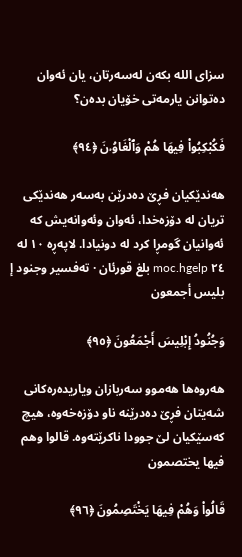سزای اللە بکەن لەسەرتان، یان ئەوان دەتوانن یارمەتی خۆیان بدەن؟

فَكُبْكِبُوا۟ فِيهَا هُمْ وَٱلْغَاوُۥنَ ﴿٩٤﴾

ھەندێکیان فڕێ دەدرێن بەسەر ھەندێکی تریان لە دۆزەخدا، ئەوان وئەوانەیش کە ئەوانیان گومڕا کرد لە دونیادا. لاپەڕە ١٠ لە ٢٤ moc.hgelp بلغ قورئان · تەفسیر وجنود إ بليس أجمعون

وَجُنُودُ إِبْلِيسَ أَجْمَعُونَ ﴿٩٥﴾

ھەروەھا ھەموو سەربازان ویاریدەرەکانی شەیتان فڕێ دەدرێنە ناو دۆزەخەوە، ھیچ کەسێکیان لێ جوودا ناکرێتەوە. قالوا وهم فيها يختصمون

قَالُوا۟ وَهُمْ فِيهَا يَخْتَصِمُونَ ﴿٩٦﴾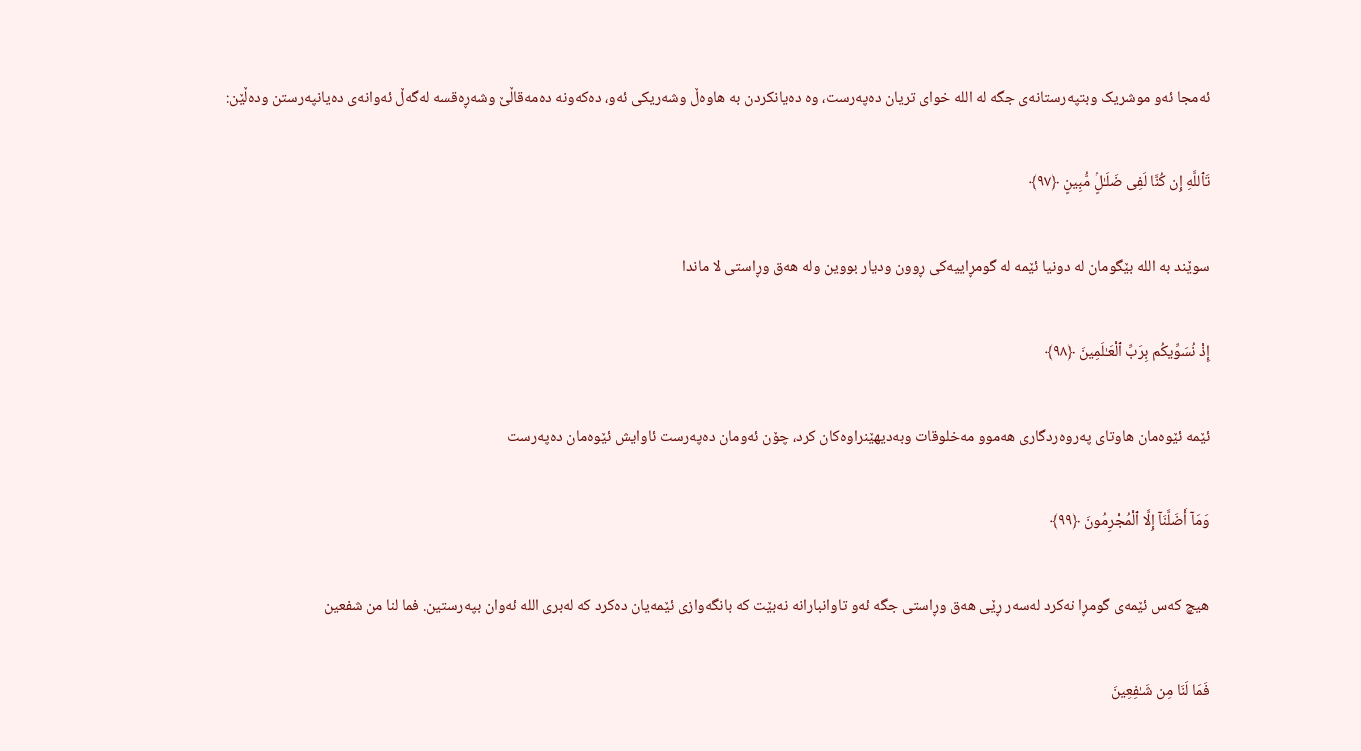ئەمجا ئەو موشریک وبتپەرستانەی جگە لە اللە خوای تریان دەپەرست، وە دەیانکردن بە ھاوەڵ وشەریکی ئەو، دەکەونە دەمەقاڵێ وشەڕەقسە لەگەڵ ئەوانەی دەیانپەرستن ودەڵێن:

تَٱللَّهِ إِن كُنَّا لَفِى ضَلَـٰلٍۢ مُّبِينٍ ﴿٩٧﴾

سوێند بە اللە بێگومان لە دونیا ئێمە لە گومڕاییەکی ڕوون ودیار بووين ولە ھەق وڕاستی لا ماندا

إِذْ نُسَوِّيكُم بِرَبِّ ٱلْعَـٰلَمِينَ ﴿٩٨﴾

ئێمە ئێوەمان ھاوتای پەروەردگاری ھەموو مەخلوقات وبەدیھێنراوەکان کرد، چۆن ئەومان دەپەرست ئاوایش ئێوەمان دەپەرست

وَمَآ أَضَلَّنَآ إِلَّا ٱلْمُجْرِمُونَ ﴿٩٩﴾

ھیچ کەس ئێمەی گومڕا نەکرد لەسەر ڕێی ھەق وڕاستی جگە ئەو تاوانبارانە نەبێت کە بانگەوازی ئێمەیان دەکرد کە لەبری اللە ئەوان بپەرستین. فما لنا من شفعين

فَمَا لَنَا مِن شَـٰفِعِينَ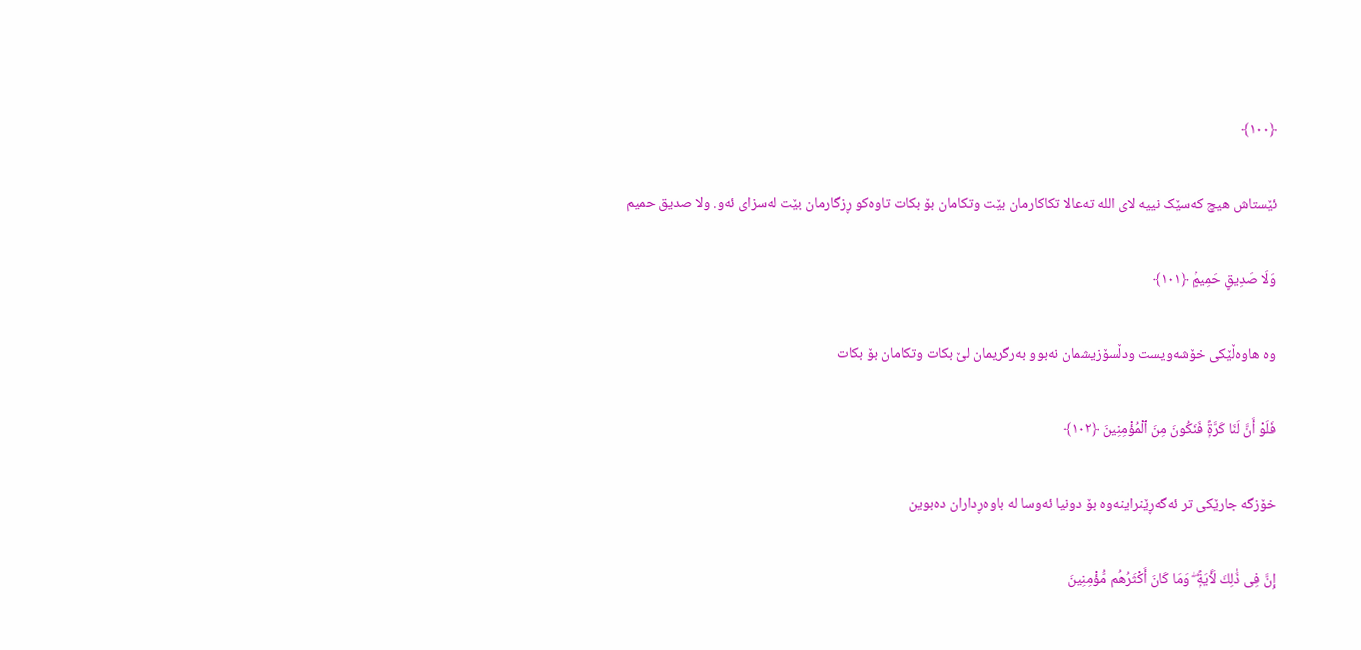﴿١٠٠﴾

ئێستاش ھیچ کەسێک نیيە لای اللە تەعالا تکاکارمان بێت وتکامان بۆ بکات تاوەکو ڕزگارمان بێت لەسزای ئەو. ولا صديق حميم

وَلَا صَدِيقٍ حَمِيمٍۢ ﴿١٠١﴾

وە ھاوەڵێکی خۆشەویست ودڵسۆزیشمان نەبوو بەرگریمان لێ بکات وتکامان بۆ بکات

فَلَوْ أَنَّ لَنَا كَرَّةًۭ فَنَكُونَ مِنَ ٱلْمُؤْمِنِينَ ﴿١٠٢﴾

خۆزگه جارێكی تر ئەگەڕێنراینەوه بۆ دونیا ئەوسا لە باوەڕداران دەبوین

إِنَّ فِى ذَٰلِكَ لَـَٔايَةًۭ ۖ وَمَا كَانَ أَكْثَرُهُم مُّؤْمِنِينَ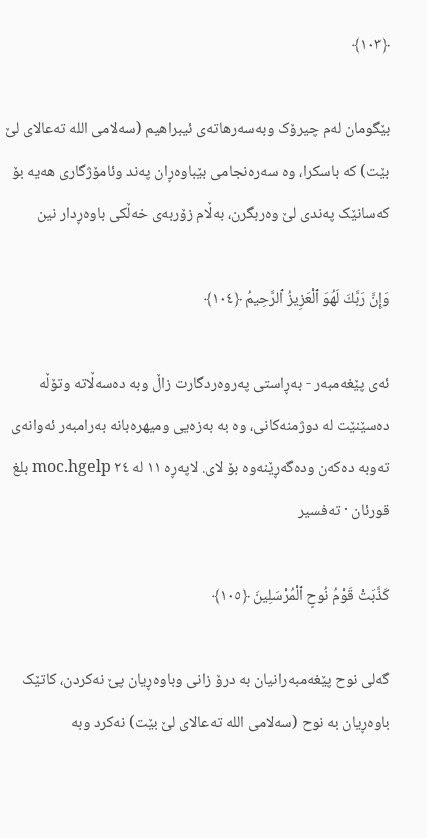﴿١٠٣﴾

بێگومان لەم چیرۆک وبەسەرھاتەی ئیبراھیم (سەلامی اللە تەعالای لێ بێت) کە باسکرا، وە سەرەنجامی بێباوەڕان پەند وئامۆژگاری ھەیە بۆ کەسانێک پەندی لێ وەربگرن، بەڵام زۆربەی خەڵکی باوەڕدار نین

وَإِنَّ رَبَّكَ لَهُوَ ٱلْعَزِيزُ ٱلرَّحِيمُ ﴿١٠٤﴾

ئەی پێغەمبەر - بەڕاستی پەروەردگارت زاڵ وبە دەسەڵاتە وتۆڵە دەسێنێت لە دوژمنەکانی، وە بە بەزەیی ومیھرەبانە بەرامبەر ئەوانەی تەوبە دەکەن ودەگەڕێنەوە بۆ لای. لاپەڕە ١١ لە ٢٤ moc.hgelp بلغ قورئان · تەفسیر

كَذَّبَتْ قَوْمُ نُوحٍ ٱلْمُرْسَلِينَ ﴿١٠٥﴾

گەلی نوح پێغەمبەرانیان بە درۆ زانی وباوەڕیان پێ نەکردن، کاتێک باوەڕیان بە نوح (سەلامی اللە تەعالای لێ بێت) نەکرد وبە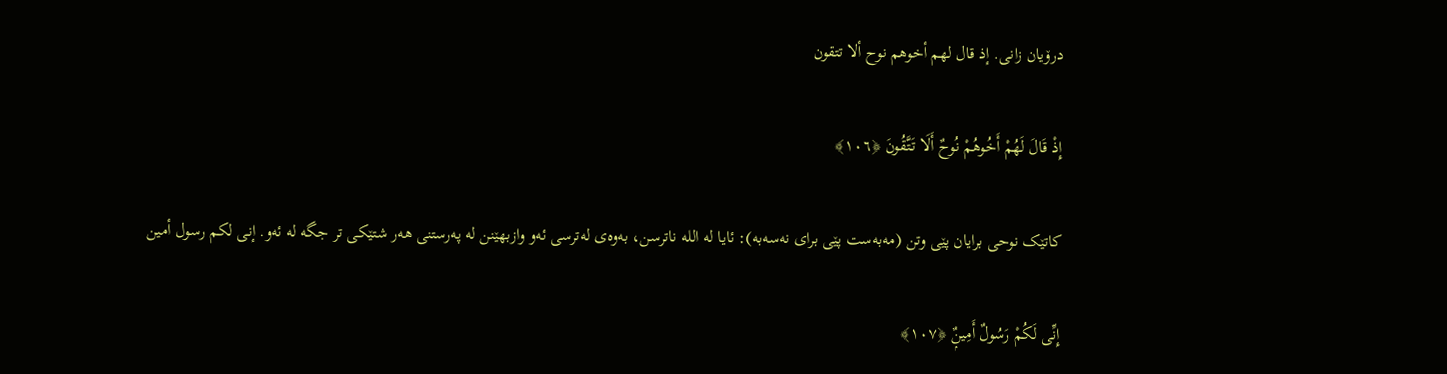درۆیان زانی. إذ قال لهم أخوهم نوح ألا تتقون

إِذْ قَالَ لَهُمْ أَخُوهُمْ نُوحٌ أَلَا تَتَّقُونَ ﴿١٠٦﴾

کاتێک نوحی برایان پێی وتن (مەبەست پێی برای نەسەبە): ئایا لە اللە ناترسن، بەوەی لەترسی ئەو وازبھێنن لە پەرستنی ھەر شتێکی تر جگە لە ئەو. إنى لكم رسول أمين

إِنِّى لَكُمْ رَسُولٌ أَمِينٌۭ ﴿١٠٧﴾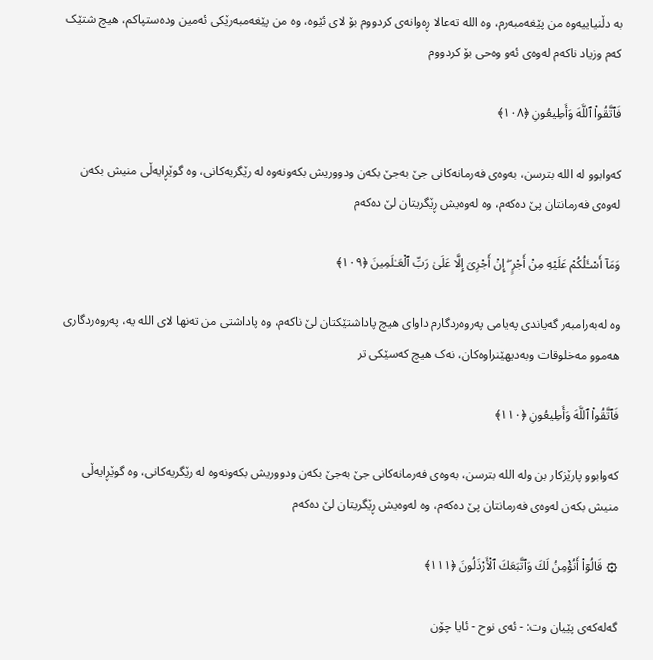بە دڵنیاییەوە من پێغەمبەرم، وە اللە تەعالا ڕەوانەی کردووم بۆ لای ئێوە، وە من پێغەمبەرێکی ئەمین ودەستپاکم، ھیچ شتێک کەم وزیاد ناکەم لەوەی ئەو وەحی بۆ کردووم

فَٱتَّقُوا۟ ٱللَّهَ وَأَطِيعُونِ ﴿١٠٨﴾

کەوابوو لە اللە بترسن، بەوەی فەرمانەکانی جێ بەجێ بکەن ودووریش بکەونەوە لە رێگریەکانی، وە گوێڕایەڵی منیش بکەن لەوەی فەرمانتان پێ دەکەم، وە لەوەیش ڕێگریتان لێ دەکەم

وَمَآ أَسْـَٔلُكُمْ عَلَيْهِ مِنْ أَجْرٍ ۖ إِنْ أَجْرِىَ إِلَّا عَلَىٰ رَبِّ ٱلْعَـٰلَمِينَ ﴿١٠٩﴾

وە لەبەرامبەر گەیاندی پەیامی پەروەردگارم داوای ھیچ پاداشتێکتان لێ ناکەم، وە پاداشتی من تەنھا لای اللە یە، پەروەردگاری ھەموو مەخلوقات وبەدیھێنراوەکان، نەک ھیچ کەسێکی تر

فَٱتَّقُوا۟ ٱللَّهَ وَأَطِيعُونِ ﴿١١٠﴾

کەوابوو پارێزکار بن ولە اللە بترسن، بەوەی فەرمانەکانی جێ بەجێ بکەن ودووریش بکەونەوە لە رێگریەکانی، وە گوێڕایەڵی منیش بکەن لەوەی فەرمانتان پێ دەکەم، وە لەوەیش ڕێگریتان لێ دەکەم

۞ قَالُوٓا۟ أَنُؤْمِنُ لَكَ وَٱتَّبَعَكَ ٱلْأَرْذَلُونَ ﴿١١١﴾

گەلەکەی پێیان وت: - ئەی نوح - ئایا چۆن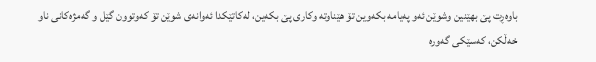باوەڕت پێ بھێنین وشوێن ئەو پەیامە بکەوین تۆ ھێناوتە وکاری پێ بکەین، لەکاتێکدا ئەوانەی شوێن تۆ کەوتوون گێل و گەمژەکانی ناو خەڵکن، کەسێکی گەورە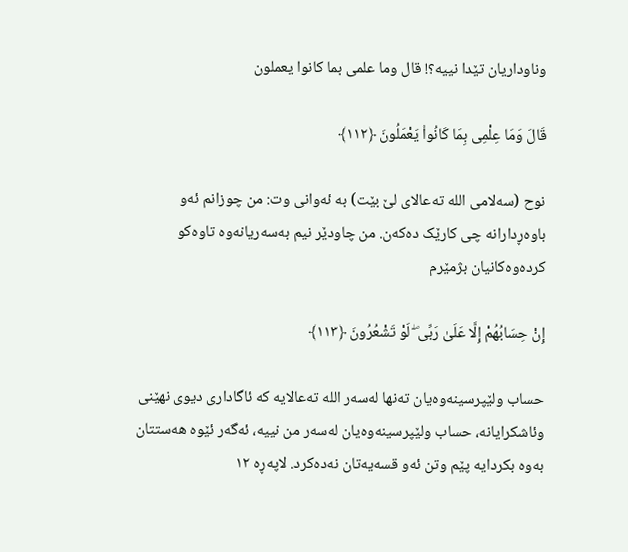وناوداریان تێدا نییە؟! قال وما علمى بما كانوا يعملون

قَالَ وَمَا عِلْمِى بِمَا كَانُوا۟ يَعْمَلُونَ ﴿١١٢﴾

نوح (سەلامی اللە تەعالای لێ بێت) بە ئەوانی وت: من چوزانم ئەو باوەڕدارانە چی کارێک دەکەن. من چاودێر نیم بەسەریانەوە تاوەکو کردەوەکانیان بژمێرم

إِنْ حِسَابُهُمْ إِلَّا عَلَىٰ رَبِّى ۖ لَوْ تَشْعُرُونَ ﴿١١٣﴾

حساب ولێپرسینەوەیان تەنھا لەسەر اللە تەعالایە کە ئاگاداری دیوی نھێنی وئاشکرایانە، حساب ولێپرسینەوەیان لەسەر من نییە، ئەگەر ئێوە ھەستتان بەوە بکردایە پێم وتن ئەو قسەیەتان نەدەکرد. لاپەڕە ١٢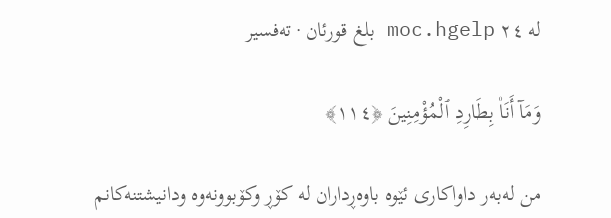لە ٢٤ moc.hgelp بلغ قورئان · تەفسیر

وَمَآ أَنَا۠ بِطَارِدِ ٱلْمُؤْمِنِينَ ﴿١١٤﴾

من لەبەر داواکاری ئێوە باوەڕداران لە کۆڕ وکۆبوونەوە ودانیشتنەکانم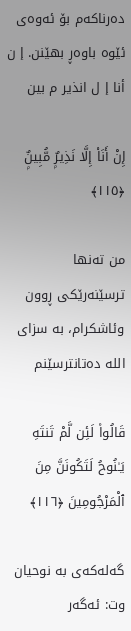دەرناکەم بۆ ئەوەی ئێوە باوەڕ بھێنن. إ ن أنا إ ل انذير م بين

إِنْ أَنَا۠ إِلَّا نَذِيرٌۭ مُّبِينٌۭ ﴿١١٥﴾

من تەنھا ترسێنەرێکی ڕوون وئاشکرام، بە سزای اللە دەتانترسێنم

قَالُوا۟ لَئِن لَّمْ تَنتَهِ يَـٰنُوحُ لَتَكُونَنَّ مِنَ ٱلْمَرْجُومِينَ ﴿١١٦﴾

گەلەکەی بە نوحیان وت: ئەگەر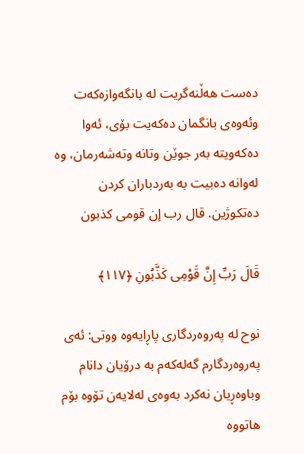دەست ھەڵنەگریت لە بانگەوازەکەت وئەوەی بانگمان دەکەیت بۆی، ئەوا دەکەویتە بەر جوێن وتانە وتەشەرمان، وە لەوانە دەبیت بە بەردباران کردن دەتکوژین. قال رب إن قومى كذبون

قَالَ رَبِّ إِنَّ قَوْمِى كَذَّبُونِ ﴿١١٧﴾

نوح لە پەروەردگاری پاڕایەوە ووتی: ئەی پەروەردگارم گەلەکەم بە درۆیان دانام وباوەڕیان نەکرد بەوەی لەلایەن تۆوە بۆم ھاتووە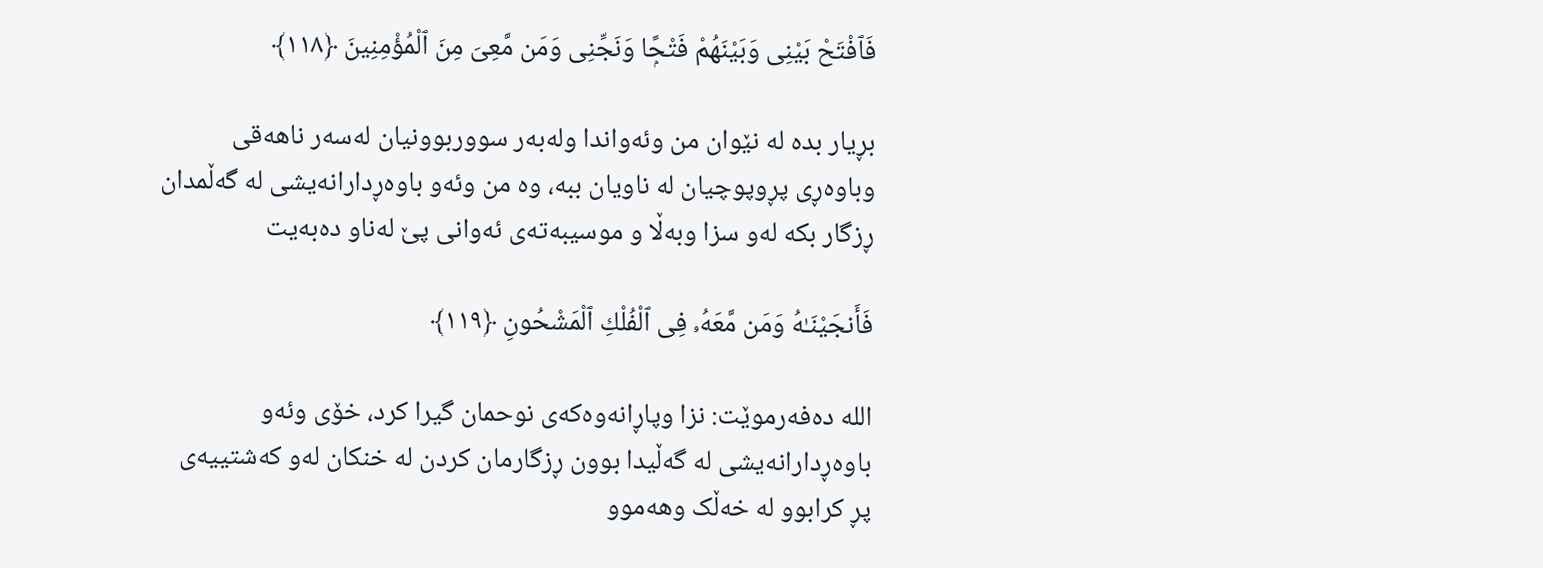فَٱفْتَحْ بَيْنِى وَبَيْنَهُمْ فَتْحًۭا وَنَجِّنِى وَمَن مَّعِىَ مِنَ ٱلْمُؤْمِنِينَ ﴿١١٨﴾

بڕیار بدە لە نێوان من وئەواندا ولەبەر سووربوونیان لەسەر ناھەقی وباوەڕی پڕوپوچیان لە ناویان ببە، وە من وئەو باوەڕدارانەیشی لە گەڵمدان ڕزگار بکە لەو سزا وبەڵا و موسیبەتەی ئەوانی پێ لەناو دەبەیت

فَأَنجَيْنَـٰهُ وَمَن مَّعَهُۥ فِى ٱلْفُلْكِ ٱلْمَشْحُونِ ﴿١١٩﴾

اللە دەفەرموێت: نزا وپاڕانەوەکەی نوحمان گیرا کرد، خۆی وئەو باوەڕدارانەیشی لە گەڵیدا بوون ڕزگارمان کردن لە خنکان لەو کەشتییەی پڕ کرابوو لە خەڵک وھەموو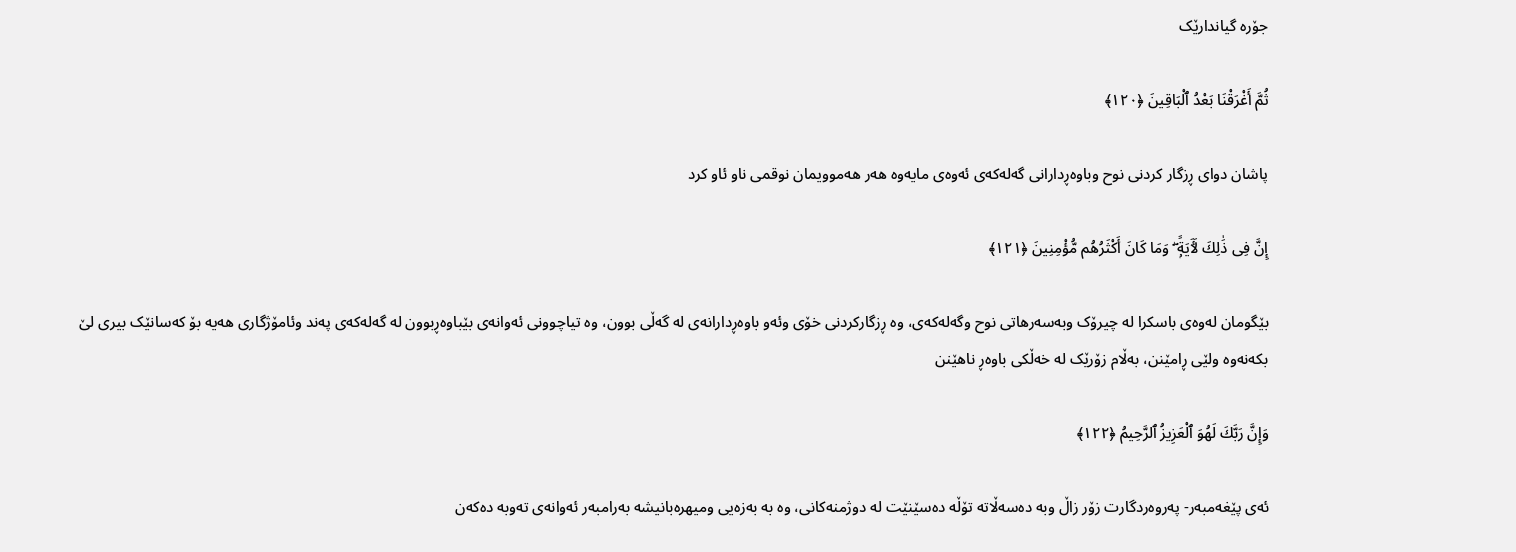جۆرە گیاندارێک

ثُمَّ أَغْرَقْنَا بَعْدُ ٱلْبَاقِينَ ﴿١٢٠﴾

پاشان دوای ڕزگار کردنی نوح وباوەڕدارانی گەلەکەی ئەوەی مایەوە ھەر ھەموویمان نوقمی ناو ئاو کرد

إِنَّ فِى ذَٰلِكَ لَـَٔايَةًۭ ۖ وَمَا كَانَ أَكْثَرُهُم مُّؤْمِنِينَ ﴿١٢١﴾

بێگومان لەوەی باسکرا لە چیرۆک وبەسەرھاتی نوح وگەلەکەی، وە ڕزگارکردنی خۆی وئەو باوەڕدارانەی لە گەڵی بوون، وە تیاچوونی ئەوانەی بێباوەڕبوون لە گەلەکەی پەند وئامۆژگاری ھەیە بۆ کەسانێک بیری لێ بکەنەوە ولێی ڕامێنن، بەڵام زۆرێک لە خەڵکی باوەڕ ناھێنن

وَإِنَّ رَبَّكَ لَهُوَ ٱلْعَزِيزُ ٱلرَّحِيمُ ﴿١٢٢﴾

ئەی پێغەمبەر- پەروەردگارت زۆر زاڵ وبە دەسەڵاتە تۆڵە دەسێنێت لە دوژمنەکانی، وە بە بەزەیی ومیھرەبانیشە بەرامبەر ئەوانەی تەوبە دەکەن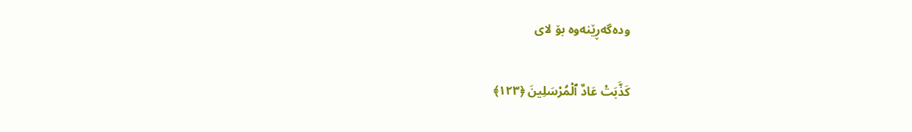ودەگەڕێنەوە بۆ لای

كَذَّبَتْ عَادٌ ٱلْمُرْسَلِينَ ﴿١٢٣﴾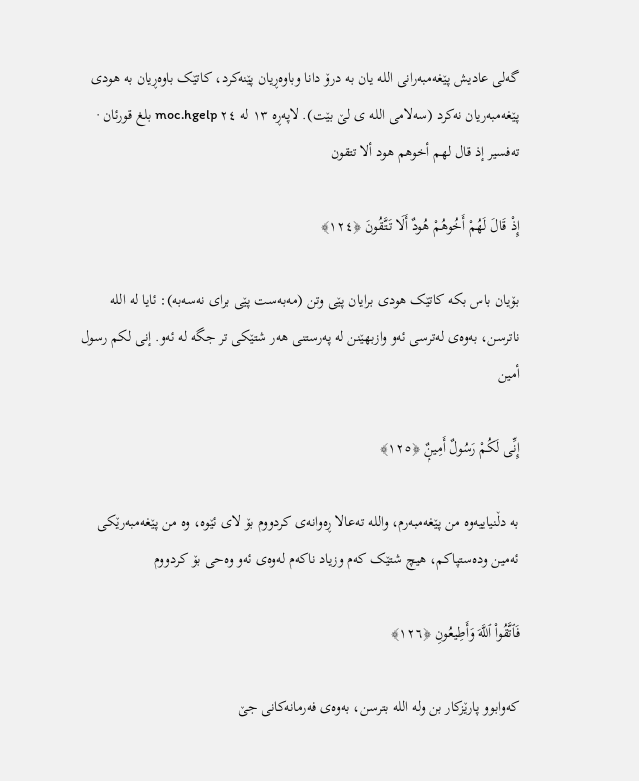گەلی عادیش پێغەمبەرانی اللە یان بە درۆ دانا وباوەڕیان پێنەکرد، کاتێک باوەڕیان بە ھودی پێغەمبەریان نەکرد (سەلامی اللە ی لێ بێت). لاپەڕە ١٣ لە ٢٤ moc.hgelp بلغ قورئان · تەفسیر إذ قال لهم أخوهم هود ألا تتقون

إِذْ قَالَ لَهُمْ أَخُوهُمْ هُودٌ أَلَا تَتَّقُونَ ﴿١٢٤﴾

بۆیان باس بکە کاتێک هودی برایان پێی وتن (مەبەست پێی برای نەسەبە): ئایا لە اللە ناترسن، بەوەی لەترسی ئەو وازبھێنن لە پەرستنی ھەر شتێکی تر جگە لە ئەو. إنى لكم رسول أمين

إِنِّى لَكُمْ رَسُولٌ أَمِينٌۭ ﴿١٢٥﴾

بە دڵنیاییەوە من پێغەمبەرم، واللە تەعالا ڕەوانەی کردووم بۆ لای ئێوە، وە من پێغەمبەرێکی ئەمین ودەستپاکم، ھیچ شتێک کەم وزیاد ناکەم لەوەی ئەو وەحی بۆ کردووم

فَٱتَّقُوا۟ ٱللَّهَ وَأَطِيعُونِ ﴿١٢٦﴾

کەوابوو پارێزکار بن ولە اللە بترسن، بەوەی فەرمانەکانی جێ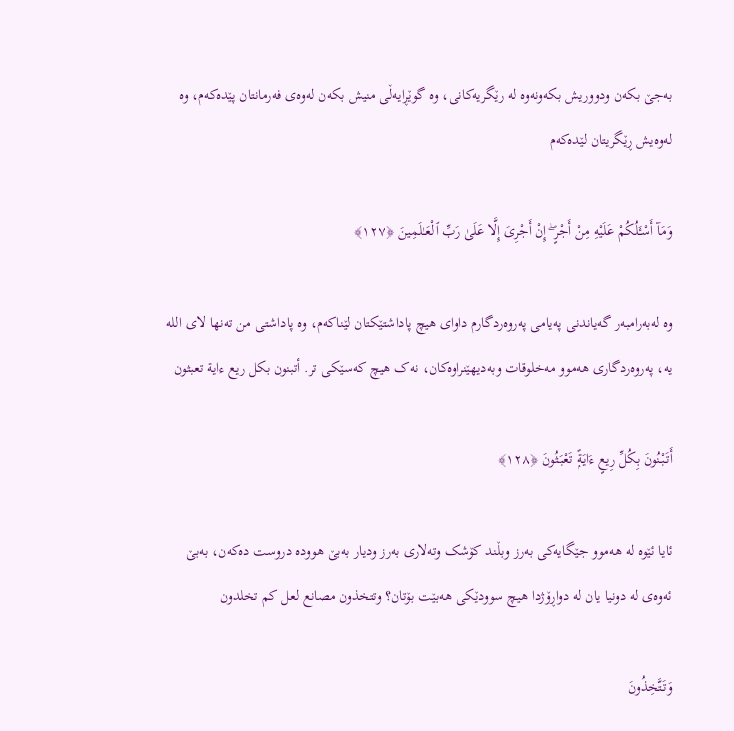بەجێ بکەن ودووریش بکەونەوە لە رێگریەکانی، وە گوێڕایەڵی منیش بکەن لەوەی فەرمانتان پێدەکەم، وە لەوەیش ڕێگریتان لێدەکەم

وَمَآ أَسْـَٔلُكُمْ عَلَيْهِ مِنْ أَجْرٍ ۖ إِنْ أَجْرِىَ إِلَّا عَلَىٰ رَبِّ ٱلْعَـٰلَمِينَ ﴿١٢٧﴾

وە لەبەرامبەر گەیاندنی پەیامی پەروەردگارم داوای ھیچ پاداشتێکتان لێناکەم، وە پاداشتی من تەنھا لای اللە یە، پەروەردگاری ھەموو مەخلوقات وبەدیھێنراوەکان، نەک ھیچ کەسێکی تر. أتبنون بكل ريع ءاية تعبثون

أَتَبْنُونَ بِكُلِّ رِيعٍ ءَايَةًۭ تَعْبَثُونَ ﴿١٢٨﴾

ئایا ئێوە لە ھەموو جێگایەکی بەرز وبڵند کۆشک وتەلاری بەرز ودیار بەبێ ھوودە دروست دەکەن، بەبێ ئەوەی لە دونیا یان لە دواڕۆژدا ھیچ سوودێکی ھەبێت بۆتان؟ وتتخذون مصانع لعل كم تخلدون

وَتَتَّخِذُونَ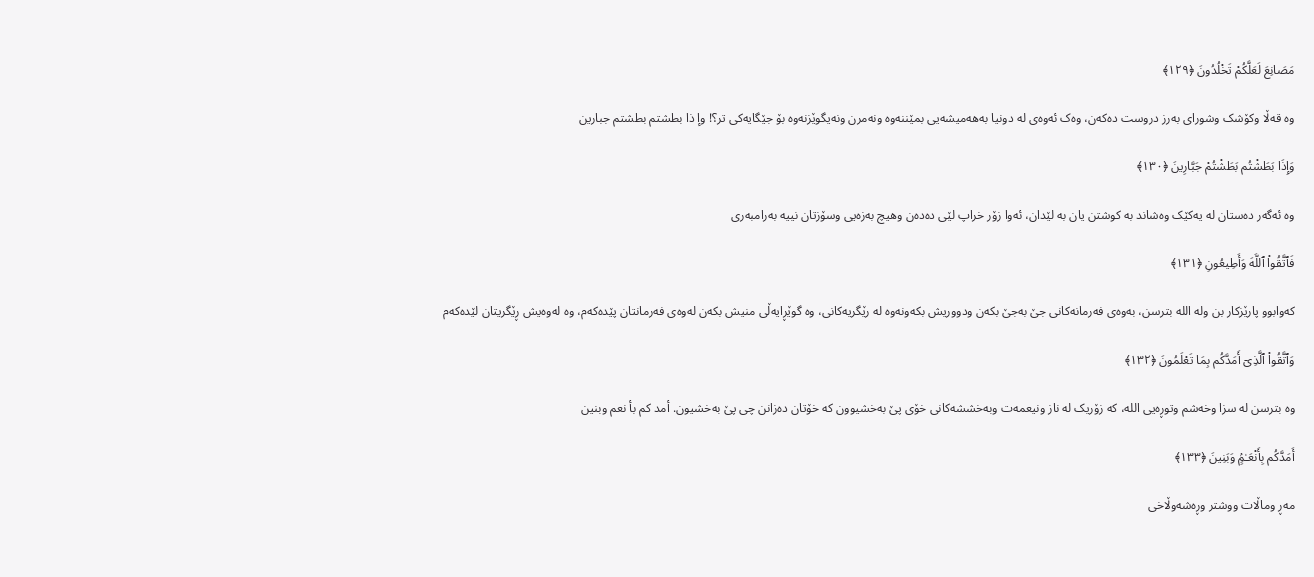مَصَانِعَ لَعَلَّكُمْ تَخْلُدُونَ ﴿١٢٩﴾

وە قەڵا وکۆشک وشورای بەرز دروست دەکەن، وەک ئەوەی لە دونیا بەھەمیشەیی بمێننەوە ونەمرن ونەیگوێزنەوە بۆ جێگایەکی تر؟! وإ ذا بطشتم بطشتم جبارين

وَإِذَا بَطَشْتُم بَطَشْتُمْ جَبَّارِينَ ﴿١٣٠﴾

وە ئەگەر دەستان لە یەکێک وەشاند بە کوشتن یان بە لێدان، ئەوا زۆر خراپ لێی دەدەن وھیچ بەزەیی وسۆزتان نییە بەرامبەری

فَٱتَّقُوا۟ ٱللَّهَ وَأَطِيعُونِ ﴿١٣١﴾

کەوابوو پارێزکار بن ولە اللە بترسن، بەوەی فەرمانەکانی جێ بەجێ بکەن ودووریش بکەونەوە لە رێگریەکانی، وە گوێڕایەڵی منیش بکەن لەوەی فەرمانتان پێدەکەم، وە لەوەیش ڕێگریتان لێدەکەم

وَٱتَّقُوا۟ ٱلَّذِىٓ أَمَدَّكُم بِمَا تَعْلَمُونَ ﴿١٣٢﴾

وە بترسن لە سزا وخەشم وتوڕەیی اللە، کە زۆریک لە ناز ونیعمەت وبەخششەکانی خۆی پێ بەخشیوون کە خۆتان دەزانن چی پێ بەخشیون. أمد كم بأ نعم وبنين

أَمَدَّكُم بِأَنْعَـٰمٍۢ وَبَنِينَ ﴿١٣٣﴾

مەڕ وماڵات ووشتر وڕەشەوڵاخی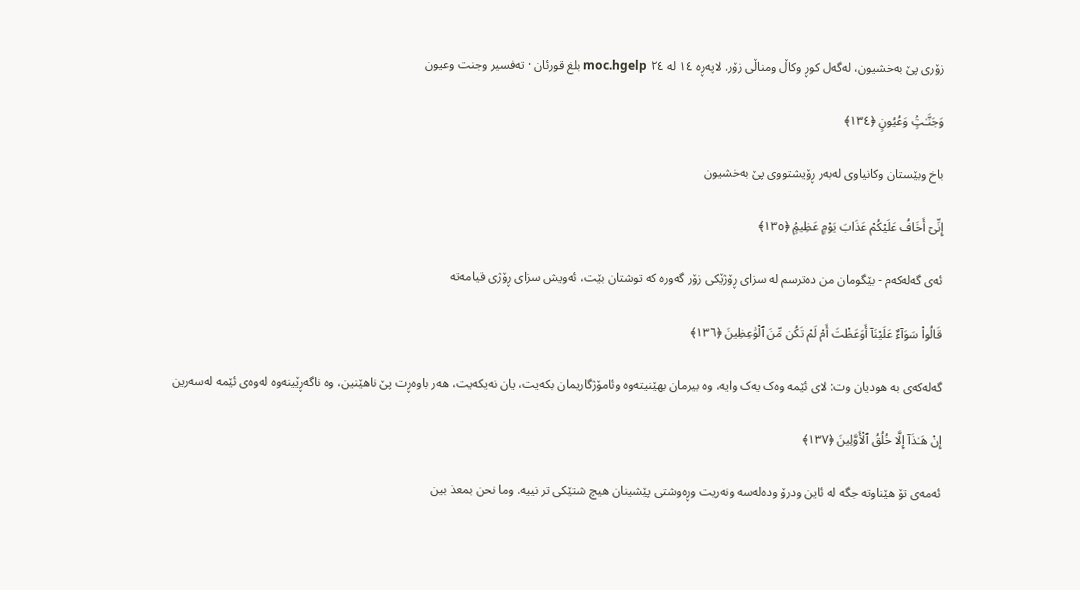زۆری پێ بەخشیون، لەگەل کوڕ وکاڵ ومناڵی زۆر. لاپەڕە ١٤ لە ٢٤ moc.hgelp بلغ قورئان · تەفسیر وجنت وعيون

وَجَنَّـٰتٍۢ وَعُيُونٍ ﴿١٣٤﴾

باخ وبێستان وکانیاوی لەبەر ڕۆیشتووی پێ بەخشیون

إِنِّىٓ أَخَافُ عَلَيْكُمْ عَذَابَ يَوْمٍ عَظِيمٍۢ ﴿١٣٥﴾

ئەی گەلەکەم - بێگومان من دەترسم لە سزای ڕۆژێکی زۆر گەورە كە توشتان بێت، ئەویش سزای ڕۆژی قیامەتە

قَالُوا۟ سَوَآءٌ عَلَيْنَآ أَوَعَظْتَ أَمْ لَمْ تَكُن مِّنَ ٱلْوَٰعِظِينَ ﴿١٣٦﴾

گەلەکەی بە ھودیان وت: لای ئێمە وەک یەک وایە، وە بیرمان بھێنیتەوە وئامۆژگاریمان بکەیت، یان نەیکەیت، ھەر باوەڕت پێ ناھێنین، وە ناگەڕێینەوە لەوەی ئێمە لەسەرین

إِنْ هَـٰذَآ إِلَّا خُلُقُ ٱلْأَوَّلِينَ ﴿١٣٧﴾

ئەمەی تۆ ھێناوتە جگە لە ئاین ودرۆ ودەلەسە ونەریت وڕەوشتی پێشینان ھیچ شتێکی تر نییە. وما نحن بمعذ بين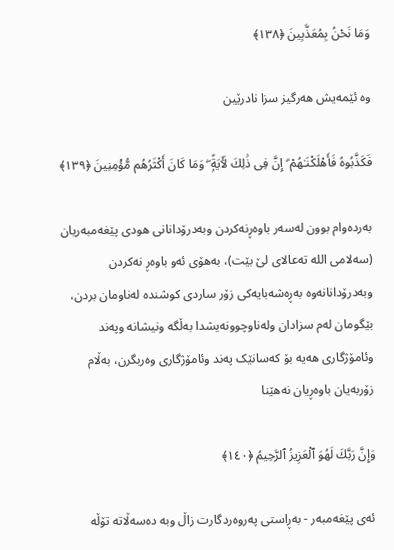وَمَا نَحْنُ بِمُعَذَّبِينَ ﴿١٣٨﴾

وە ئێمەیش ھەرگیز سزا نادرێین

فَكَذَّبُوهُ فَأَهْلَكْنَـٰهُمْ ۗ إِنَّ فِى ذَٰلِكَ لَـَٔايَةًۭ ۖ وَمَا كَانَ أَكْثَرُهُم مُّؤْمِنِينَ ﴿١٣٩﴾

بەردەوام بوون لەسەر باوەڕنەکردن وبەدرۆدانانی ھودی پێغەمبەریان (سەلامی اللە تەعالای لێ بێت)، بەھۆی ئەو باوەڕ نەکردن وبەدرۆدانانەوە بەڕەشەبایەکی زۆر ساردی کوشندە لەناومان بردن، بێگومان لەم سزادان ولەناوچوونەیشدا بەڵگە ونیشانە وپەند وئامۆژگاری ھەیە بۆ کەسانێک پەند وئامۆژگاری وەربگرن، بەڵام زۆربەیان باوەڕیان نەھێنا

وَإِنَّ رَبَّكَ لَهُوَ ٱلْعَزِيزُ ٱلرَّحِيمُ ﴿١٤٠﴾

ئەی پێغەمبەر - بەڕاستی پەروەردگارت زاڵ وبە دەسەڵاتە تۆڵە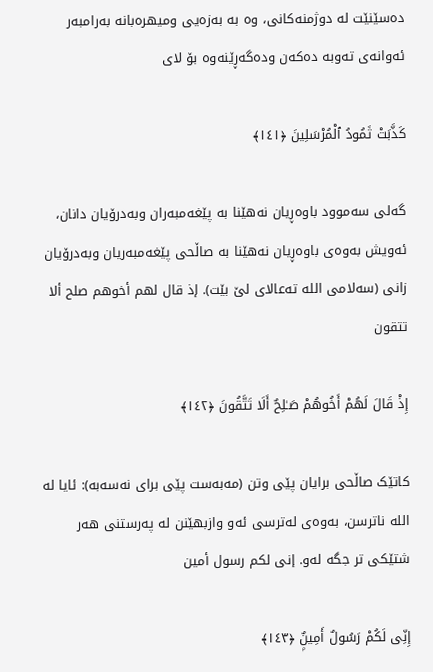دەسێنێت لە دوژمنەکانی، وە بە بەزەیی ومیھرەبانە بەرامبەر ئەوانەی تەوبە دەکەن ودەگەڕێنەوە بۆ لای

كَذَّبَتْ ثَمُودُ ٱلْمُرْسَلِينَ ﴿١٤١﴾

گەلی سەموود باوەڕیان نەھێنا بە پێغەمبەران وبەدرۆیان دانان، ئەویش بەوەی باوەڕیان نەھێنا بە صاڵحی پێغەمبەریان وبەدرۆیان زانی (سەلامی اللە تەعالای لێ بێت). إذ قال لهم أخوهم صلح ألا تتقون

إِذْ قَالَ لَهُمْ أَخُوهُمْ صَـٰلِحٌ أَلَا تَتَّقُونَ ﴿١٤٢﴾

کاتێک صاڵحی برایان پێی وتن (مەبەست پێی برای نەسەبە): ئایا لە اللە ناترسن، بەوەی لەترسی ئەو وازبھێنن لە پەرستنی ھەر شتێکی تر جگە لەو. إنى لكم رسول أمين

إِنِّى لَكُمْ رَسُولٌ أَمِينٌۭ ﴿١٤٣﴾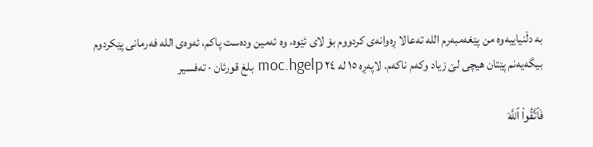بە دڵنیاییەوە من پێغەمبەرم اللە تەعالا ڕەوانەی کردووم بۆ لای ئێوە، وە ئەمین ودەست پاکم، ئەوەی اللە فەرمانی پێکردوم بیگەیەنم پێتان ھیچی لێ زیاد وکەم ناکەم. لاپەڕە ١٥ لە ٢٤ moc.hgelp بلغ قورئان · تەفسیر

فَٱتَّقُوا۟ ٱللَّهَ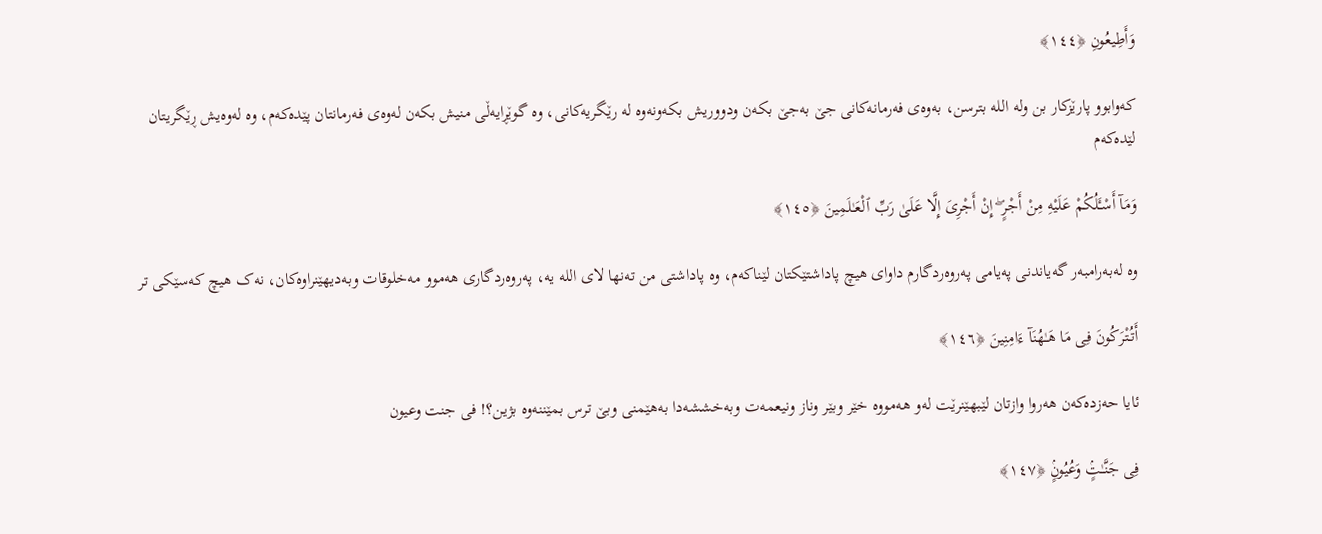وَأَطِيعُونِ ﴿١٤٤﴾

کەوابوو پارێزکار بن ولە اللە بترسن، بەوەی فەرمانەکانی جێ بەجێ بکەن ودووریش بکەونەوە لە رێگریەکانی، وە گوێڕایەڵی منیش بکەن لەوەی فەرمانتان پێدەکەم، وە لەوەیش ڕێگریتان لێدەکەم

وَمَآ أَسْـَٔلُكُمْ عَلَيْهِ مِنْ أَجْرٍ ۖ إِنْ أَجْرِىَ إِلَّا عَلَىٰ رَبِّ ٱلْعَـٰلَمِينَ ﴿١٤٥﴾

وە لەبەرامبەر گەیاندنی پەیامی پەروەردگارم داوای ھیچ پاداشتێکتان لێناکەم، وە پاداشتی من تەنھا لای اللە یە، پەروەردگاری ھەموو مەخلوقات وبەدیھێنراوەکان، نەک ھیچ کەسێکی تر

أَتُتْرَكُونَ فِى مَا هَـٰهُنَآ ءَامِنِينَ ﴿١٤٦﴾

ئایا حەزدەکەن ھەروا وازتان لێبھێنرێت لەو ھەمووە خێر وبێر وناز ونیعمەت وبەخششەدا بەھێمنی وبێ ترس بمێننەوە بژین؟! فى جنت وعيون

فِى جَنَّـٰتٍۢ وَعُيُونٍۢ ﴿١٤٧﴾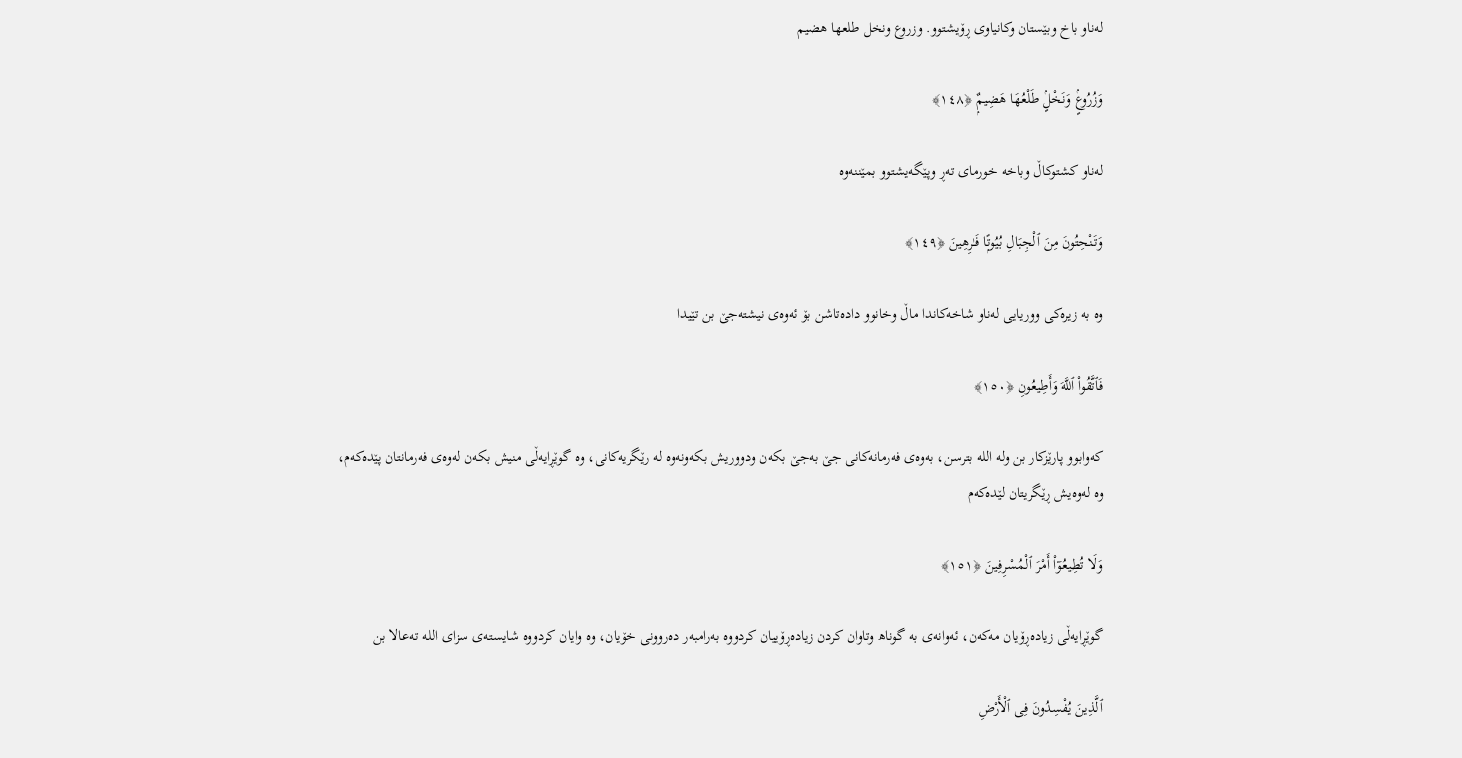لەناو باخ وبێستان وکانیاوی ڕۆیشتوو. وزروع ونخل طلعها هضيم

وَزُرُوعٍۢ وَنَخْلٍۢ طَلْعُهَا هَضِيمٌۭ ﴿١٤٨﴾

لەناو کشتوکاڵ وباخە خورمای تەڕ وپێگەیشتوو بمێننەوە

وَتَنْحِتُونَ مِنَ ٱلْجِبَالِ بُيُوتًۭا فَـٰرِهِينَ ﴿١٤٩﴾

وە بە زیرەکی ووریایی لەناو شاخەکاندا ماڵ وخانوو دادەتاشن بۆ ئەوەی نیشتەجێ بن تێیدا

فَٱتَّقُوا۟ ٱللَّهَ وَأَطِيعُونِ ﴿١٥٠﴾

کەوابوو پارێزکار بن ولە اللە بترسن، بەوەی فەرمانەکانی جێ بەجێ بکەن ودووریش بکەونەوە لە رێگریەکانی، وە گوێڕایەڵی منیش بکەن لەوەی فەرمانتان پێدەکەم، وە لەوەیش ڕێگریتان لێدەکەم

وَلَا تُطِيعُوٓا۟ أَمْرَ ٱلْمُسْرِفِينَ ﴿١٥١﴾

گوێڕایەڵی زیادەڕۆیان مەکەن، ئەوانەی بە گوناھ وتاوان کردن زیادەڕۆییان کردووە بەرامبەر دەروونی خۆیان، وە وایان کردووە شایستەی سزای اللە تەعالا بن

ٱلَّذِينَ يُفْسِدُونَ فِى ٱلْأَرْضِ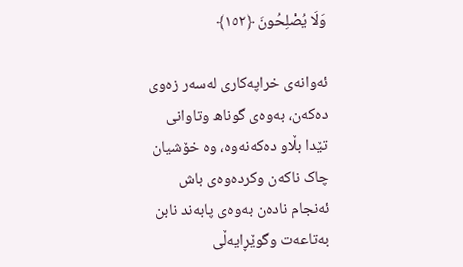وَلَا يُصْلِحُونَ ﴿١٥٢﴾

ئەوانەی خراپەکاری لەسەر زەوی دەکەن، بەوەی گوناھ وتاوانی تێدا بڵاو دەکەنەوە، وە خۆشیان چاک ناکەن وکردەوەی باش ئەنجام نادەن بەوەی پابەند نابن بەتاعەت وگوێڕایەڵی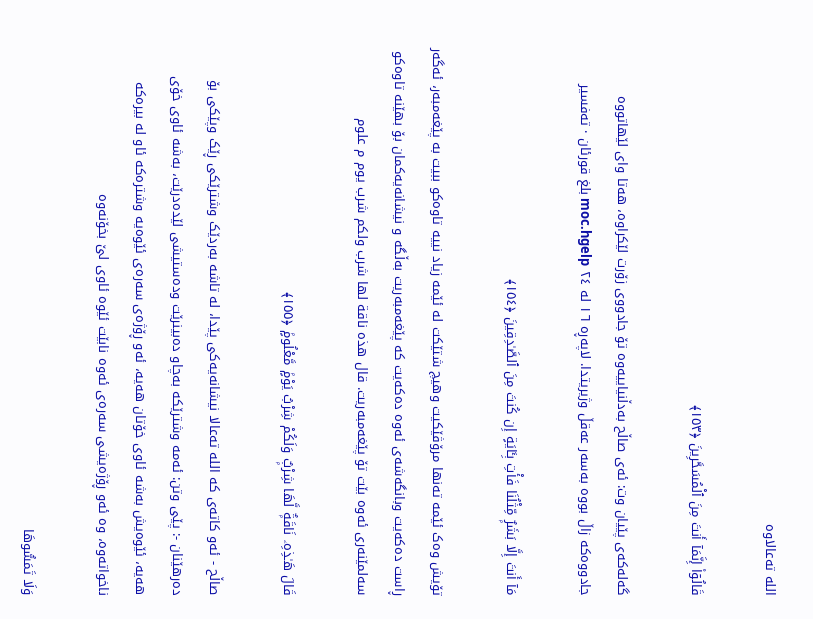اللە تەعالاوە

قَالُوٓا۟ إِنَّمَآ أَنتَ مِنَ ٱلْمُسَحَّرِينَ ﴿١٥٣﴾

گەلەکەی پێیان وت: ئەی صاڵح بەدڵنیاییەوە تۆ جادووی زۆرت لێکراوە، ھەتا وای لێھاتووە جادووەکە زاڵ بووە بەسەر عەقڵ وژیریتدا. لاپەڕە ١٦ لە ٢٤ moc.hgelp بلغ قورئان · تەفسیر

مَآ أَنتَ إِلَّا بَشَرٌۭ مِّثْلُنَا فَأْتِ بِـَٔايَةٍ إِن كُنتَ مِنَ ٱلصَّـٰدِقِينَ ﴿١٥٤﴾

تۆیش وەک ئێمە تەنھا مرۆڤێکیت وھیچ شتێکت لە ئێمە زیاد نییە تاوەکو ببیت بە پێغەمبەر، ئەگەر ڕاست دەکەیت وبانگەشەی ئەوە دەکەیت کە پێغەمبەریت بەڵگە و نیشانەیەکمان بۆ بھێنە تاوەکو سەلمێنەری ئەوە بێت تۆ پێغەمبەریت. قال هذه ناقة لها شرب ولكم شرب يوم م علوم

قَالَ هَـٰذِهِۦ نَاقَةٌۭ لَّهَا شِرْبٌۭ وَلَكُمْ شِرْبُ يَوْمٍۢ مَّعْلُومٍۢ ﴿١٥٥﴾

صاڵح - ئەو کاتەی کە اللە تەعالا نیشانەیەکی پێدا، لە تاشە بەردێک وشترێکی ڕێک وپێکی بۆ دەرھێنان -: پێی وتن: ئەمە وشترێکە بەچاو دەبینرێت ودەستیشی لێدەدرێت، بەشە ئاوی خۆی ھەیە، ئێوەیش بەشە ئاوی خۆتان ھەیە، ئەو ڕۆژەی سەرەی ئێوەیە وشترەکە ئاو لە بیرەکە ناخواتەوە، وە ئەو ڕۆژەیشی سەرەی ئەوە نابێت ئێوە ئاوی لێ بخۆنەوە

وَلَا تَمَسُّوهَا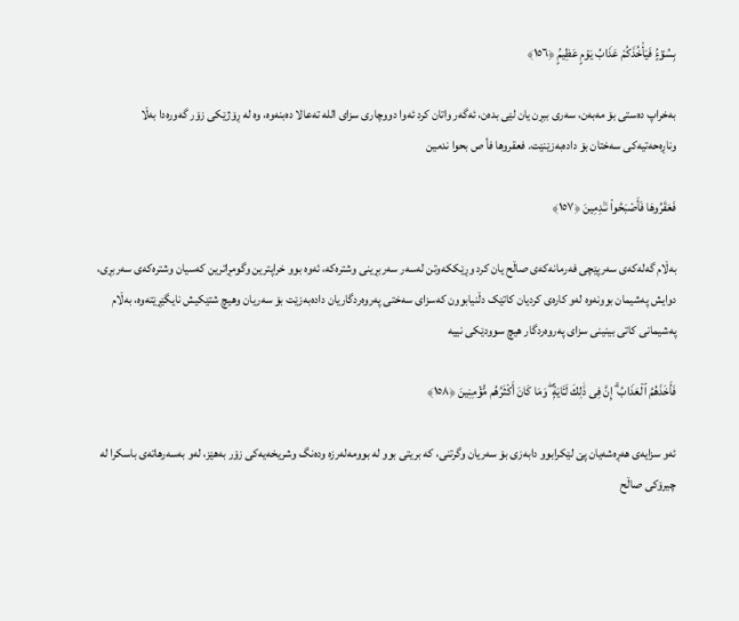بِسُوٓءٍۢ فَيَأْخُذَكُمْ عَذَابُ يَوْمٍ عَظِيمٍۢ ﴿١٥٦﴾

بەخراپ دەستی بۆ مەبەن، سەری ببڕن یان لێی بدەن، ئەگەر واتان کرد ئەوا دووچاری سزای اللە تەعالا دەبنەوە، وە لە ڕۆژێکی زۆر گەورەدا بەڵا وناڕەحەتیەکی سەختان بۆ دادەبەزێنێت. فعقروها فأ ص بحوا ندمين

فَعَقَرُوهَا فَأَصْبَحُوا۟ نَـٰدِمِينَ ﴿١٥٧﴾

بەڵام گەلەکەی سەرپێچی فەرمانەکەی صاڵح یان کرد وڕێکكەوتن لەسەر سەربڕینی وشترەکە، ئەوە بوو خراپترین وگومڕاترین کەسیان وشترەکەی سەربڕی، دوایش پەشیمان بوونەوە لەو کارەی کردیان کاتێک دڵنیابوون کەسزای سەختی پەروەردگاریان دادەبەزێت بۆ سەریان وھیچ شتێکیش نایگێڕێتەوە، بەڵام پەشیمانی کاتی بینینی سزای پەروەردگار ھیچ سوودێکی نییە

فَأَخَذَهُمُ ٱلْعَذَابُ ۗ إِنَّ فِى ذَٰلِكَ لَـَٔايَةًۭ ۖ وَمَا كَانَ أَكْثَرُهُم مُّؤْمِنِينَ ﴿١٥٨﴾

ئەو سزایەی ھەڕەشەیان پێ لێکرابوو دابەزی بۆ سەریان وگرتنی، کە بریتی بوو لە بوومەلەرزە ودەنگ وشریخەیەکی زۆر بەھێز، لەو بەسەرھاتەی باسکرا لە چیرۆکی صاڵح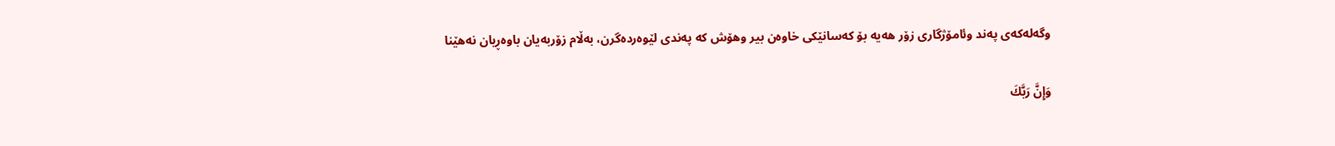وگەلەکەی پەند وئامۆژگاری زۆر ھەیە بۆ کەسانێکی خاوەن بیر وھۆش کە پەندی لێوەردەگرن، بەڵام زۆربەیان باوەڕیان نەھێنا

وَإِنَّ رَبَّكَ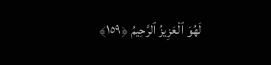لَهُوَ ٱلْعَزِيزُ ٱلرَّحِيمُ ﴿١٥٩﴾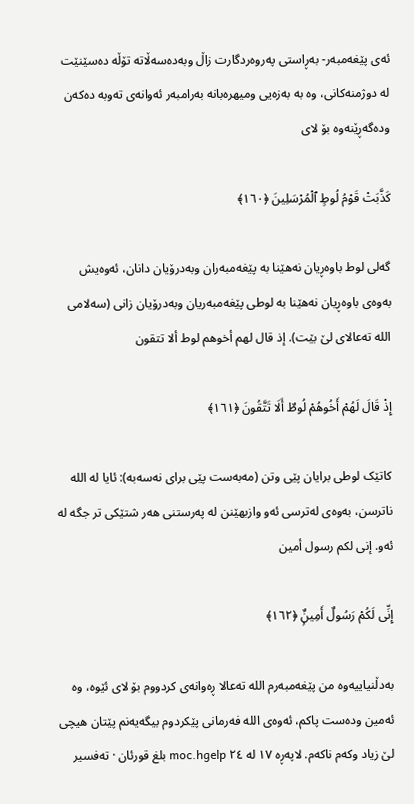ئەی پێغەمبەر- بەڕاستی پەروەردگارت زاڵ وبەدەسەڵاتە تۆڵە دەسێنێت لە دوژمنەکانی، وە بە بەزەیی ومیھرەبانە بەرامبەر ئەوانەی تەوبە دەکەن ودەگەڕێنەوە بۆ لای

كَذَّبَتْ قَوْمُ لُوطٍ ٱلْمُرْسَلِينَ ﴿١٦٠﴾

گەلی لوط باوەڕیان نەھێنا بە پێغەمبەران وبەدرۆیان دانان، ئەوەیش بەوەی باوەڕیان نەھێنا بە لوطى پێغەمبەریان وبەدرۆیان زانی (سەلامی اللە تەعالای لێ بێت). إذ قال لهم أخوهم لوط ألا تتقون

إِذْ قَالَ لَهُمْ أَخُوهُمْ لُوطٌ أَلَا تَتَّقُونَ ﴿١٦١﴾

کاتێک لوطی برایان پێی وتن (مەبەست پێی برای نەسەبە): ئایا لە اللە ناترسن، بەوەی لەترسی ئەو وازبھێنن لە پەرستنی ھەر شتێکی تر جگە لە ئەو. إنى لكم رسول أمين

إِنِّى لَكُمْ رَسُولٌ أَمِينٌۭ ﴿١٦٢﴾

بەدڵنیاییەوە من پێغەمبەرم اللە تەعالا ڕەوانەی کردووم بۆ لای ئێوە، وە ئەمین ودەست پاکم، ئەوەی اللە فەرمانی پێکردوم بیگەیەنم پێتان ھیچی لێ زیاد وکەم ناکەم. لاپەڕە ١٧ لە ٢٤ moc.hgelp بلغ قورئان · تەفسیر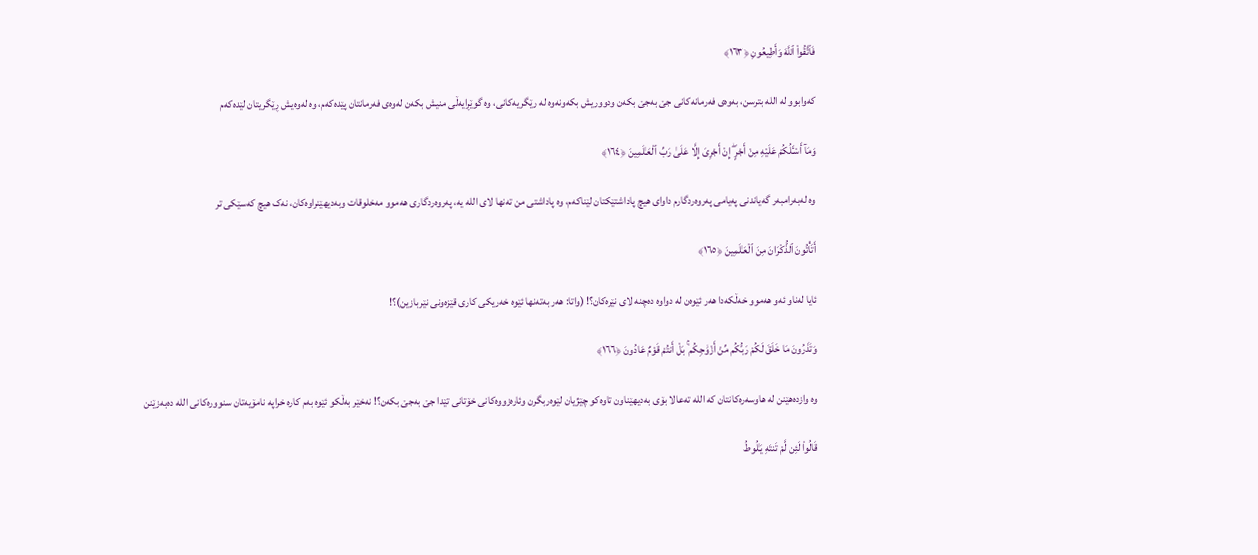فَٱتَّقُوا۟ ٱللَّهَ وَأَطِيعُونِ ﴿١٦٣﴾

کەوابوو لە اللە بترسن، بەوەی فەرمانەکانی جێ بەجێ بکەن ودووریش بکەونەوە لە رێگریەکانی، وە گوێڕایەڵی منیش بکەن لەوەی فەرمانتان پێدەکەم، وە لەوەیش ڕێگریتان لێدەکەم

وَمَآ أَسْـَٔلُكُمْ عَلَيْهِ مِنْ أَجْرٍ ۖ إِنْ أَجْرِىَ إِلَّا عَلَىٰ رَبِّ ٱلْعَـٰلَمِينَ ﴿١٦٤﴾

وە لەبەرامبەر گەیاندنی پەیامی پەروەردگارم داوای ھیچ پاداشتێکتان لێناکەم، وە پاداشتی من تەنھا لای اللە یە، پەروەردگاری ھەموو مەخلوقات وبەدیھێنراوەکان، نەک ھیچ کەسێکی تر

أَتَأْتُونَ ٱلذُّكْرَانَ مِنَ ٱلْعَـٰلَمِينَ ﴿١٦٥﴾

ئایا لەناو ئەو ھەموو خەڵکەدا ھەر ئێوەن لە دواوه دەچنە لای نێرەکان؟! (واتا: ھەر بەتەنھا ئێوە خەریکی کاری قێزەونی نێربازین)؟!

وَتَذَرُونَ مَا خَلَقَ لَكُمْ رَبُّكُم مِّنْ أَزْوَٰجِكُم ۚ بَلْ أَنتُمْ قَوْمٌ عَادُونَ ﴿١٦٦﴾

وە وازدەھێنن لە ھاوسەرەکانتان کە اللە تەعالا بۆی بەدیھێناون تاوەکو چێژیان لێوەربگرن وئارەزووەکانی خۆتانی تێدا جێ بەجێ بکەن؟! نەخێر بەڵکو ئێوە بەم کارە خراپە نامۆیەتان سنوورەکانی اللە دەبەزێنن

قَالُوا۟ لَئِن لَّمْ تَنتَهِ يَـٰلُوطُ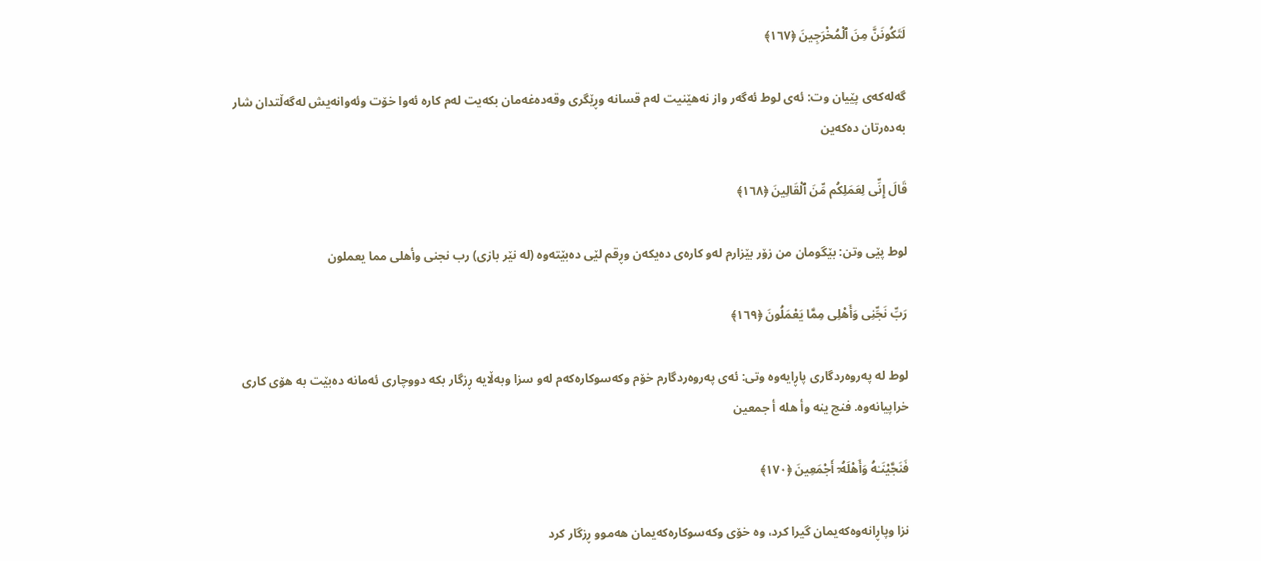لَتَكُونَنَّ مِنَ ٱلْمُخْرَجِينَ ﴿١٦٧﴾

گەلەکەی پێیان وت: ئەی لوط ئەگەر واز نەھێنیت لەم قسانە وڕێگری وقەدەغەمان بکەیت لەم کارە ئەوا خۆت وئەوانەیش لەگەڵتدان شار بەدەرتان دەکەین

قَالَ إِنِّى لِعَمَلِكُم مِّنَ ٱلْقَالِينَ ﴿١٦٨﴾

لوط پێی وتن: بێگومان من زۆر بێزارم لەو کارەی دەیکەن وڕقم لێی دەبێتەوە (لە نێر بازی) رب نجنى وأهلى مما يعملون

رَبِّ نَجِّنِى وَأَهْلِى مِمَّا يَعْمَلُونَ ﴿١٦٩﴾

لوط لە پەروەردگاری پاڕایەوە وتی: ئەی پەروەردگارم خۆم وکەسوکارەكەم لەو سزا وبەڵایە ڕزگار بکە دووچاری ئەمانە دەبێت بە ھۆی کاری خراپیانەوە. فنج ينه وأ هله أ جمعين

فَنَجَّيْنَـٰهُ وَأَهْلَهُۥٓ أَجْمَعِينَ ﴿١٧٠﴾

نزا وپاڕانەوەکەیمان گیرا کرد، وە خۆی وکەسوکارەکەیمان ھەموو ڕزگار کرد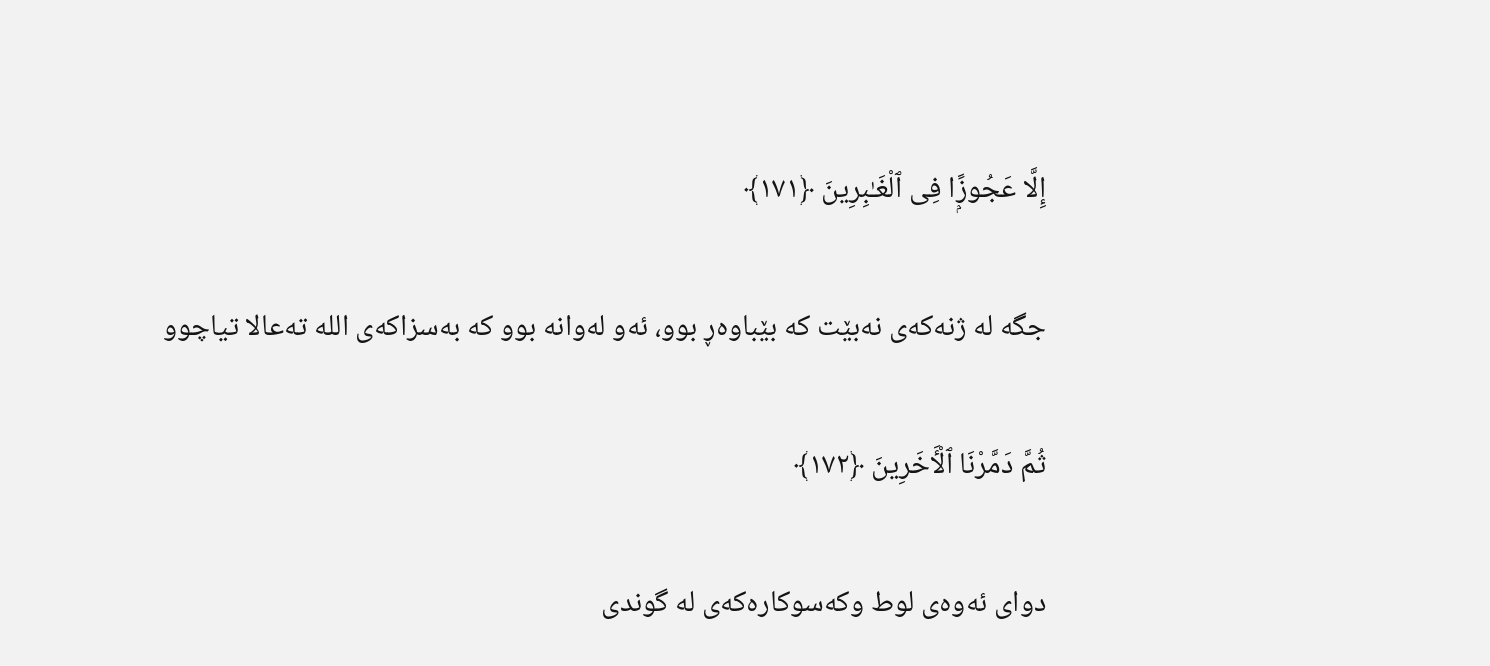إِلَّا عَجُوزًۭا فِى ٱلْغَـٰبِرِينَ ﴿١٧١﴾

جگە لە ژنەکەی نەبێت کە بێباوەڕ بوو، ئەو لەوانە بوو کە بەسزاکەی اللە تەعالا تیاچوو

ثُمَّ دَمَّرْنَا ٱلْـَٔاخَرِينَ ﴿١٧٢﴾

دوای ئەوەی لوط وکەسوکارەکەی لە گوندی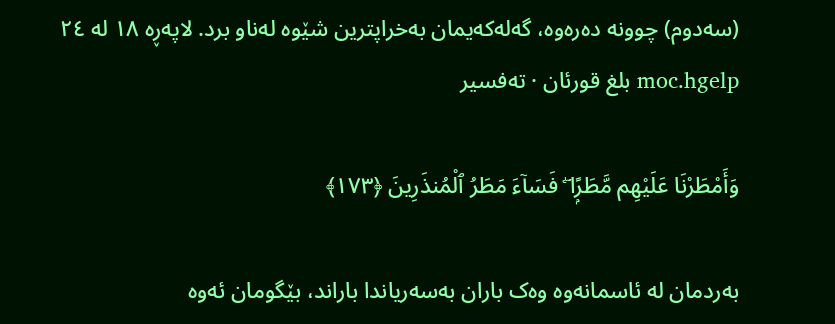(سەدوم) چوونە دەرەوە، گەلەکەیمان بەخراپترین شێوە لەناو برد. لاپەڕە ١٨ لە ٢٤ moc.hgelp بلغ قورئان · تەفسیر

وَأَمْطَرْنَا عَلَيْهِم مَّطَرًۭا ۖ فَسَآءَ مَطَرُ ٱلْمُنذَرِينَ ﴿١٧٣﴾

بەردمان لە ئاسمانەوە وەک باران بەسەریاندا باراند، بێگومان ئەوە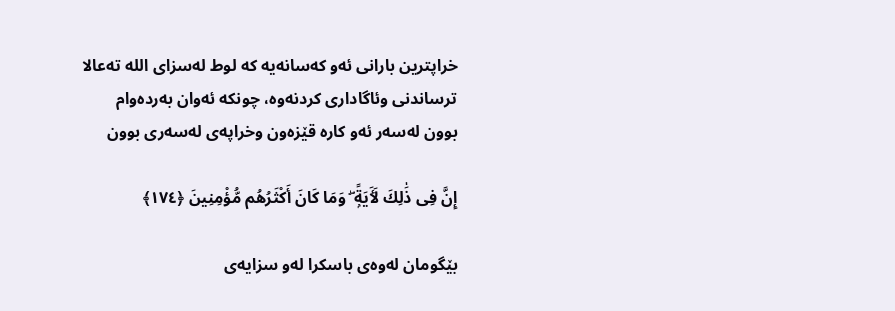خراپترین بارانی ئەو کەسانەیە کە لوط لەسزای اللە تەعالا ترساندنی وئاگاداری کردنەوە، چونکە ئەوان بەردەوام بوون لەسەر ئەو کارە قێزەون وخراپەی لەسەری بوون

إِنَّ فِى ذَٰلِكَ لَـَٔايَةًۭ ۖ وَمَا كَانَ أَكْثَرُهُم مُّؤْمِنِينَ ﴿١٧٤﴾

بێگومان لەوەی باسکرا لەو سزایەی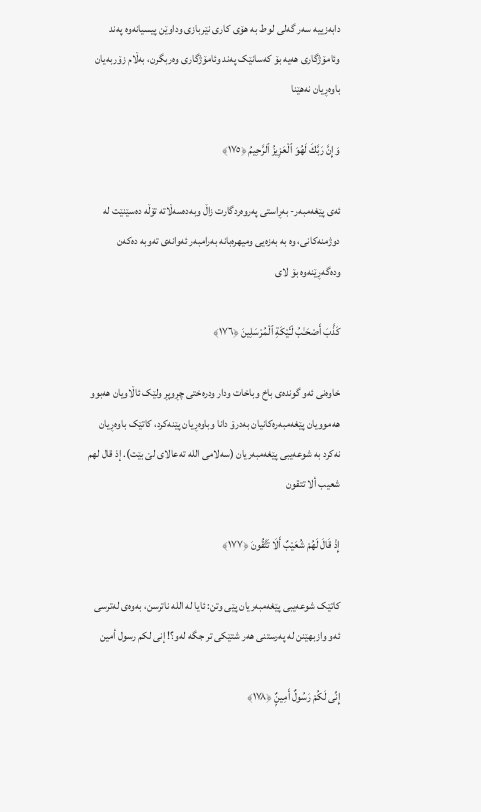دابەزییە سەر گەلی لوط بە ھۆی کاری نێربازی وداوێن پیسیانەوە پەند وئامۆژگاری ھەیە بۆ کەسانێک پەند وئامۆژگاری وەربگرن، بەڵام زۆربەیان باوەڕیان نەھێنا

وَإِنَّ رَبَّكَ لَهُوَ ٱلْعَزِيزُ ٱلرَّحِيمُ ﴿١٧٥﴾

ئەی پێغەمبەر- بەڕاستی پەروەردگارت زاڵ وبەدەسەڵاتە تۆڵە دەسێنێت لە دوژمنەکانی، وە بە بەزەیی ومیھرەبانە بەرامبەر ئەوانەی تەوبە دەکەن ودەگەڕێنەوە بۆ لای

كَذَّبَ أَصْحَـٰبُ لْـَٔيْكَةِ ٱلْمُرْسَلِينَ ﴿١٧٦﴾

خاوەنی ئەو گوندەی باخ وباخات ودار ودرەختی چڕوپڕ ولێک ئاڵاویان ھەبوو ھەموویان پێغەمبەرەکانیان بەدرۆ دانا وباوەڕیان پێنەکرد، کاتێک باوەڕیان نەکرد بە شوعەیبی پێغەمبەریان (سەلامی اللە تەعالای لێ بێت). إذ قال لهم شعيب ألا تتقون

إِذْ قَالَ لَهُمْ شُعَيْبٌ أَلَا تَتَّقُونَ ﴿١٧٧﴾

کاتێک شوعەیبى پێغەمبەريان پێی وتن: ئایا لە اللە ناترسن، بەوەی لەترسی ئەو وازبھێنن لە پەرستنی ھەر شتێکی تر جگە لەو؟! إنى لكم رسول أمين

إِنِّى لَكُمْ رَسُولٌ أَمِينٌۭ ﴿١٧٨﴾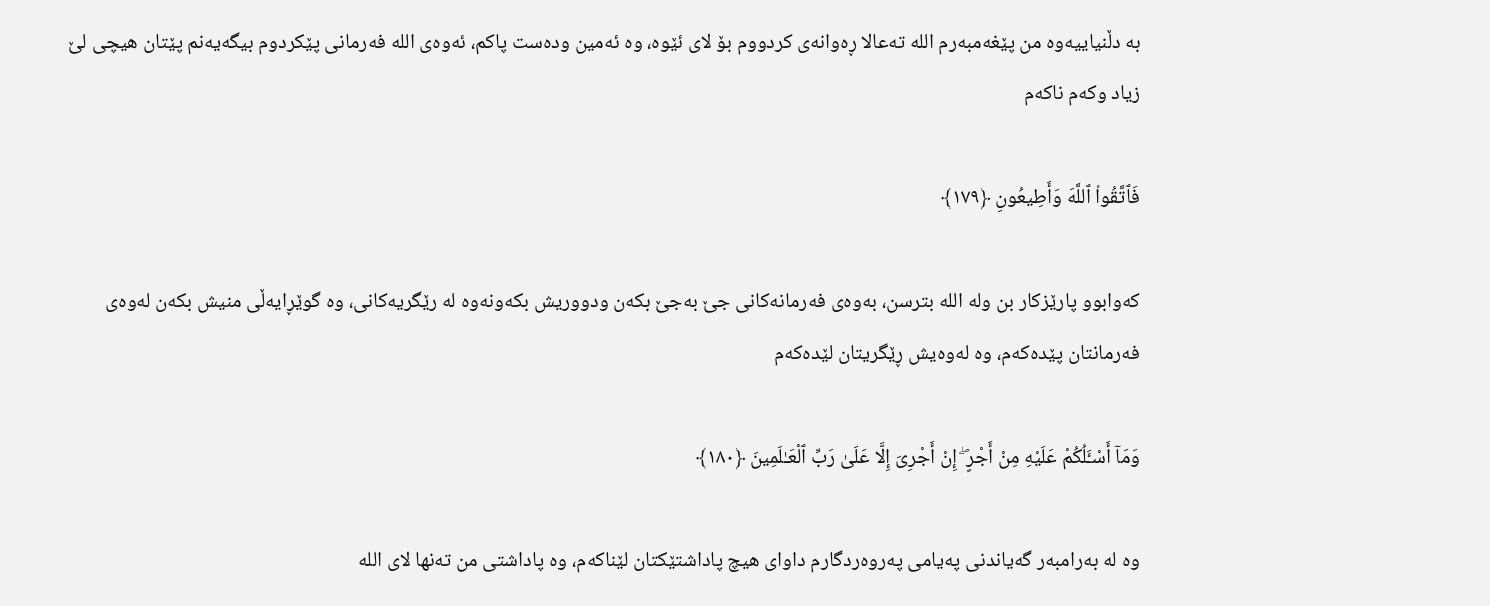بە دڵنیاییەوە من پێغەمبەرم اللە تەعالا ڕەوانەی کردووم بۆ لای ئێوە، وە ئەمین ودەست پاکم، ئەوەی اللە فەرمانی پێکردوم بیگەیەنم پێتان ھیچی لێ زیاد وکەم ناکەم

فَٱتَّقُوا۟ ٱللَّهَ وَأَطِيعُونِ ﴿١٧٩﴾

کەوابوو پارێزکار بن ولە اللە بترسن، بەوەی فەرمانەکانی جێ بەجێ بکەن ودووریش بکەونەوە لە رێگریەکانی، وە گوێڕایەڵی منیش بکەن لەوەی فەرمانتان پێدەکەم، وە لەوەیش ڕێگریتان لێدەکەم

وَمَآ أَسْـَٔلُكُمْ عَلَيْهِ مِنْ أَجْرٍ ۖ إِنْ أَجْرِىَ إِلَّا عَلَىٰ رَبِّ ٱلْعَـٰلَمِينَ ﴿١٨٠﴾

وە لە بەرامبەر گەیاندنی پەیامی پەروەردگارم داوای ھیچ پاداشتێکتان لێناکەم، وە پاداشتی من تەنھا لای اللە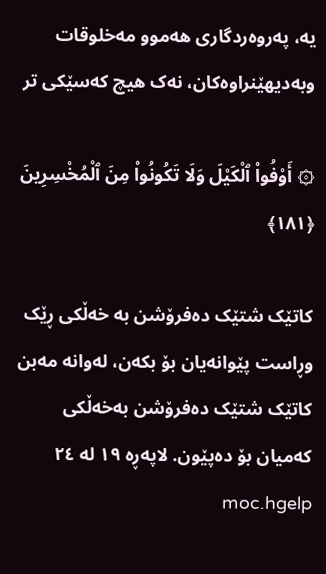یە، پەروەردگاری ھەموو مەخلوقات وبەدیھێنراوەکان، نەک ھیچ کەسێکی تر

۞ أَوْفُوا۟ ٱلْكَيْلَ وَلَا تَكُونُوا۟ مِنَ ٱلْمُخْسِرِينَ ﴿١٨١﴾

کاتێک شتێک دەفرۆشن بە خەڵکی ڕێک وڕاست پێوانەیان بۆ بکەن، لەوانە مەبن کاتێک شتێک دەفرۆشن بەخەڵکی کەمیان بۆ دەپێون. لاپەڕە ١٩ لە ٢٤ moc.hgelp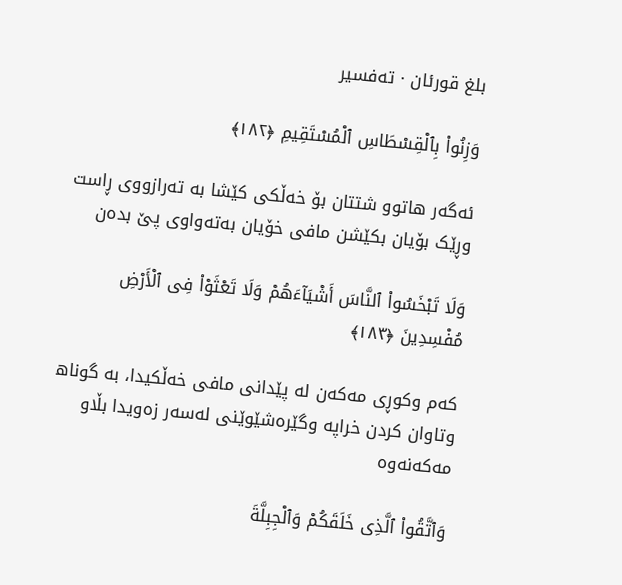بلغ قورئان · تەفسیر

وَزِنُوا۟ بِٱلْقِسْطَاسِ ٱلْمُسْتَقِيمِ ﴿١٨٢﴾

ئەگەر ھاتوو شتتان بۆ خەڵکی کێشا بە تەرازووی ڕاست وڕێک بۆیان بکێشن مافی خۆیان بەتەواوی پێ بدەن

وَلَا تَبْخَسُوا۟ ٱلنَّاسَ أَشْيَآءَهُمْ وَلَا تَعْثَوْا۟ فِى ٱلْأَرْضِ مُفْسِدِينَ ﴿١٨٣﴾

کەم وکوڕی مەکەن لە پێدانی مافی خەڵکیدا، بە گوناھ وتاوان کردن خراپە وگێرەشێوێنی لەسەر زەویدا بڵاو مەکەنەوە

وَٱتَّقُوا۟ ٱلَّذِى خَلَقَكُمْ وَٱلْجِبِلَّةَ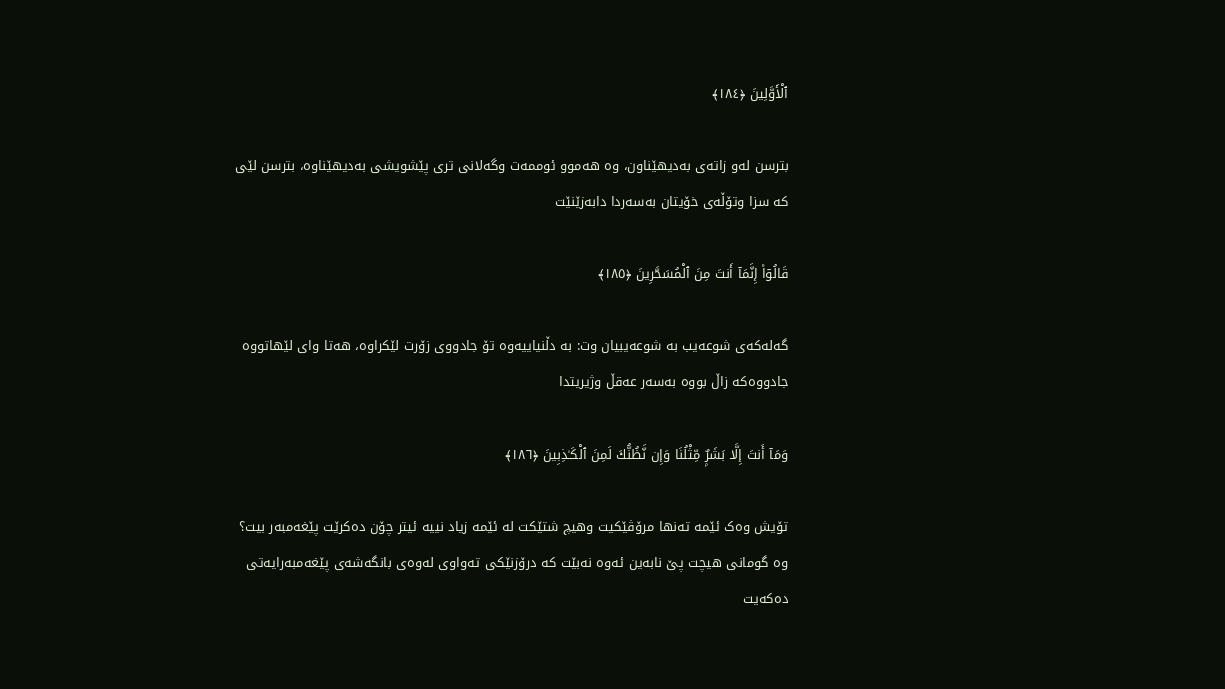ٱلْأَوَّلِينَ ﴿١٨٤﴾

بترسن لەو زاتەی بەدیھێناون، وە ھەموو ئوممەت وگەلانی تری پێشویشی بەدیھێناوە، بترسن لێی کە سزا وتۆڵەی خۆیتان بەسەردا دابەزێنێت

قَالُوٓا۟ إِنَّمَآ أَنتَ مِنَ ٱلْمُسَحَّرِينَ ﴿١٨٥﴾

گەلەکەی شوعەیب بە شوعەیبیان وت: بە دڵنیاییەوە تۆ جادووی زۆرت لێکراوە، ھەتا وای لێھاتووە جادووەکە زاڵ بووە بەسەر عەقڵ وژیریتدا

وَمَآ أَنتَ إِلَّا بَشَرٌۭ مِّثْلُنَا وَإِن نَّظُنُّكَ لَمِنَ ٱلْكَـٰذِبِينَ ﴿١٨٦﴾

تۆیش وەک ئێمە تەنھا مرۆڤێکیت وھیچ شتێکت لە ئێمە زیاد نییە ئیتر چۆن دەکرێت پێغەمبەر بیت؟ وە گومانی ھیچت پێ نابەین ئەوە نەبێت کە درۆزنێکی تەواوی لەوەی بانگەشەی پێغەمبەرایەتی دەکەیت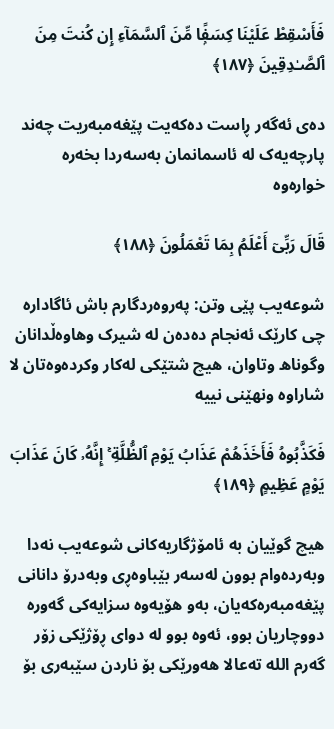فَأَسْقِطْ عَلَيْنَا كِسَفًۭا مِّنَ ٱلسَّمَآءِ إِن كُنتَ مِنَ ٱلصَّـٰدِقِينَ ﴿١٨٧﴾

دەی ئەگەر ڕاست دەکەیت پێغەمبەریت چەند پارچەیەک لە ئاسمانمان بەسەردا بخەرە خوارەوە

قَالَ رَبِّىٓ أَعْلَمُ بِمَا تَعْمَلُونَ ﴿١٨٨﴾

شوعەیب پێی وتن: پەروەردگارم باش ئاگادارە چی کارێک ئەنجام دەدەن لە شیرک وھاوەڵدانان وگوناھ وتاوان، ھیچ شتێکی لەکار وکردەوەتان لا شاراوە ونھێنی نییە

فَكَذَّبُوهُ فَأَخَذَهُمْ عَذَابُ يَوْمِ ٱلظُّلَّةِ ۚ إِنَّهُۥ كَانَ عَذَابَ يَوْمٍ عَظِيمٍ ﴿١٨٩﴾

ھیچ گوێیان بە ئامۆژگاریەکانی شوعەیب نەدا وبەردەوام بوون لەسەر بێباوەڕی وبەدرۆ دانانی پێغەمبەرەکەیان، بەو ھۆیەوە سزایەکی گەورە دووچاریان بوو، ئەوە بوو لە دوای ڕۆژێکی زۆر گەرم اللە تەعالا ھەورێکی بۆ ناردن سێبەری بۆ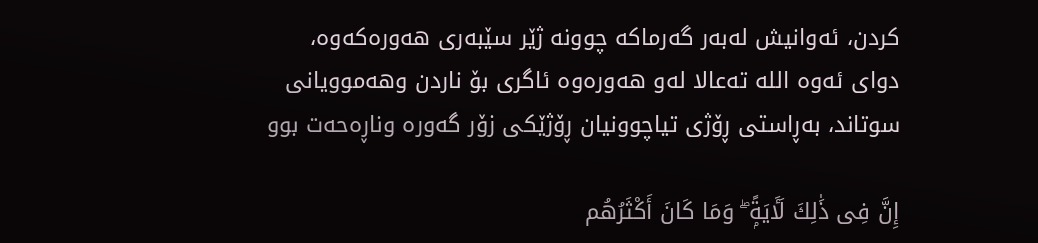کردن، ئەوانیش لەبەر گەرماکە چوونە ژێر سێبەری ھەورەکەوە، دوای ئەوە اللە تەعالا لەو ھەورەوە ئاگری بۆ ناردن وھەموویانی سوتاند، بەڕاستی ڕۆژی تیاچوونیان ڕۆژێکی زۆر گەورە وناڕەحەت بوو

إِنَّ فِى ذَٰلِكَ لَـَٔايَةًۭ ۖ وَمَا كَانَ أَكْثَرُهُم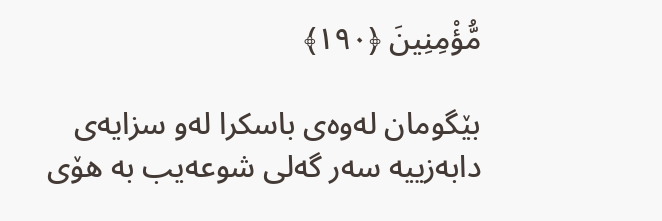مُّؤْمِنِينَ ﴿١٩٠﴾

بێگومان لەوەی باسکرا لەو سزایەی دابەزییە سەر گەلی شوعەیب بە ھۆی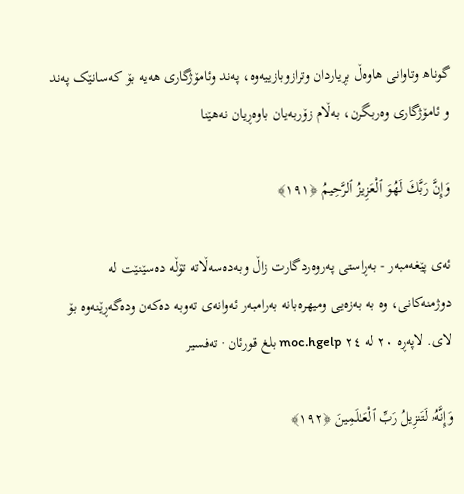گوناھ وتاوانی ھاوەڵ بڕیاردان وترازوبازییەوە، پەند وئامۆژگاری ھەیە بۆ کەسانێک پەند و ئامۆژگاری وەربگرن، بەڵام زۆربەیان باوەڕیان نەھێنا

وَإِنَّ رَبَّكَ لَهُوَ ٱلْعَزِيزُ ٱلرَّحِيمُ ﴿١٩١﴾

ئەی پێغەمبەر - بەڕاستی پەروەردگارت زاڵ وبەدەسەڵاتە تۆڵە دەسێنێت لە دوژمنەکانی، وە بە بەزەیی ومیھرەبانە بەرامبەر ئەوانەی تەوبە دەکەن ودەگەڕێنەوە بۆ لای. لاپەڕە ٢٠ لە ٢٤ moc.hgelp بلغ قورئان · تەفسیر

وَإِنَّهُۥ لَتَنزِيلُ رَبِّ ٱلْعَـٰلَمِينَ ﴿١٩٢﴾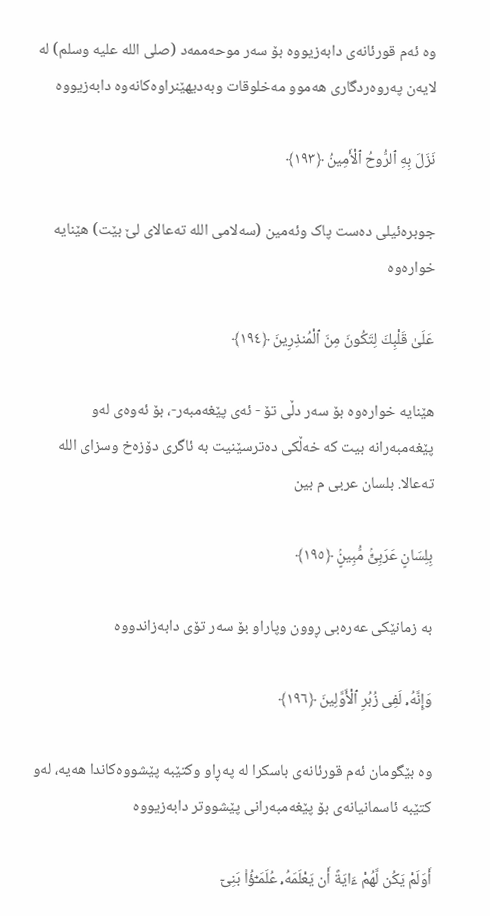وە ئەم قورئانەی دابەزیووە بۆ سەر موحەممەد (صلی اللە علیە وسلم) لە لایەن پەروەردگاری ھەموو مەخلوقات وبەدیھێنراوەکانەوە دابەزیووە

نَزَلَ بِهِ ٱلرُّوحُ ٱلْأَمِينُ ﴿١٩٣﴾

جوبرەئیلی دەست پاک وئەمین (سەلامی اللە تەعالای لێ بێت) ھێنایە خوارەوە

عَلَىٰ قَلْبِكَ لِتَكُونَ مِنَ ٱلْمُنذِرِينَ ﴿١٩٤﴾

ھێنایە خوارەوە بۆ سەر دڵی تۆ - ئەی پێغەمبەر-، بۆ ئەوەی لەو پێغەمبەرانە بیت کە خەڵکی دەترسێنیت بە ئاگری دۆزەخ وسزای اللە تەعالا. بلسان عربى م بين

بِلِسَانٍ عَرَبِىٍّۢ مُّبِينٍۢ ﴿١٩٥﴾

بە زمانێکی عەرەبی ڕوون وپاراو بۆ سەر تۆی دابەزاندووە

وَإِنَّهُۥ لَفِى زُبُرِ ٱلْأَوَّلِينَ ﴿١٩٦﴾

وە بێگومان ئەم قورئانەی باسکرا لە پەڕاو وکتێبە پێشووەکاندا ھەیە، لەو کتێبە ئاسمانیانەی بۆ پێغەمبەرانی پێشووتر دابەزیووە

أَوَلَمْ يَكُن لَّهُمْ ءَايَةً أَن يَعْلَمَهُۥ عُلَمَـٰٓؤُا۟ بَنِىٓ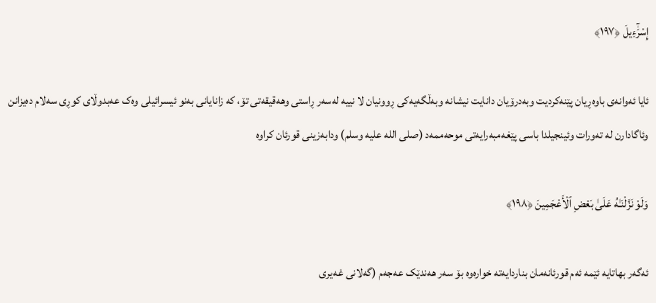إِسْرَٰٓءِيلَ ﴿١٩٧﴾

ئایا ئەوانەی باوەڕیان پێنەکردیت وبەدرۆیان دانایت نیشانە وبەڵگەیەکی ڕوونیان لا نییە لەسەر ڕاستی وھەقیقەتی تۆ، کە زانایانی بەنو ئیسرائیلی وەک عەبدوڵای کوڕی سەلام دەیزانن وئاگادارن لە تەورات وئینجیلدا باسی پێغەمبەرایەتی موحەممەد (صلی اللە علیە وسلم) ودابەزینی قورئان کراوە

وَلَوْ نَزَّلْنَـٰهُ عَلَىٰ بَعْضِ ٱلْأَعْجَمِينَ ﴿١٩٨﴾

ئەگەر بھاتایە ئێمە ئەم قورئانەمان بناردایەتە خوارەوە بۆ سەر ھەندێک عەجەم (گەلانی غەیری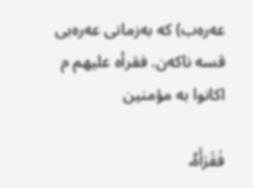عەرەب) کە بەزمانی عەرەبی قسە ناکەن. فقرأه عليهم م اكانوا به مؤمنين

فَقَرَأَهُۥ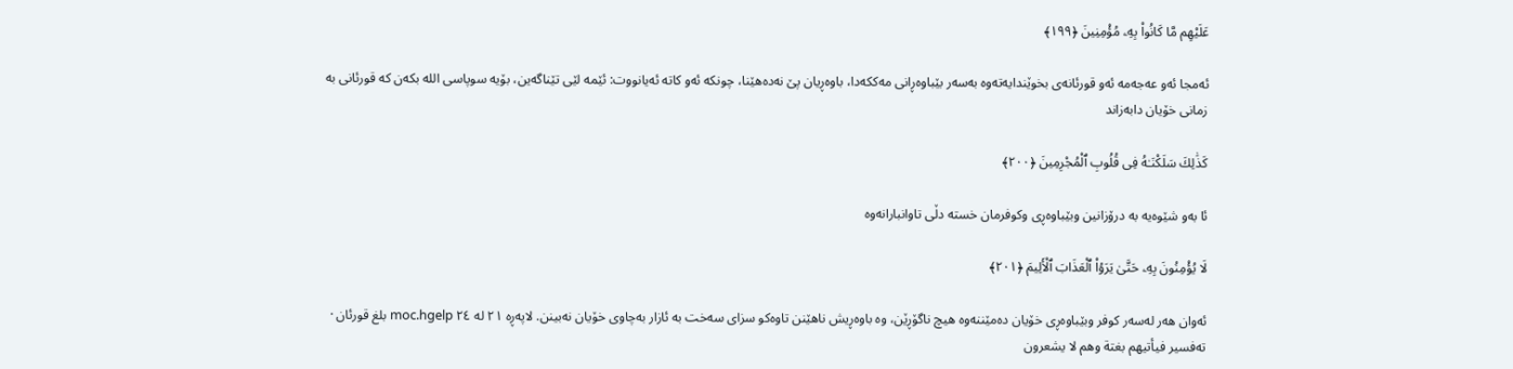عَلَيْهِم مَّا كَانُوا۟ بِهِۦ مُؤْمِنِينَ ﴿١٩٩﴾

ئەمجا ئەو عەجەمە ئەو قورئانەی بخوێندایەتەوە بەسەر بێباوەڕانی مەککەدا، باوەڕیان پێ نەدەھێنا، چونکە ئەو کاتە ئەیانووت: ئێمە لێی تێناگەین، بۆیە سوپاسی اللە بکەن کە قورئانی بە زمانی خۆیان دابەزاند

كَذَٰلِكَ سَلَكْنَـٰهُ فِى قُلُوبِ ٱلْمُجْرِمِينَ ﴿٢٠٠﴾

ئا بەو شێوەیە بە درۆزانین وبێباوەڕی وکوفرمان خستە دڵی تاوانبارانەوە

لَا يُؤْمِنُونَ بِهِۦ حَتَّىٰ يَرَوُا۟ ٱلْعَذَابَ ٱلْأَلِيمَ ﴿٢٠١﴾

ئەوان ھەر لەسەر کوفر وبێباوەڕی خۆیان دەمێننەوە ھیچ ناگۆڕێن، وە باوەڕیش ناھێنن تاوەکو سزای سەخت بە ئازار بەچاوی خۆیان نەبینن. لاپەڕە ٢١ لە ٢٤ moc.hgelp بلغ قورئان · تەفسیر فيأتيهم بغتة وهم لا يشعرون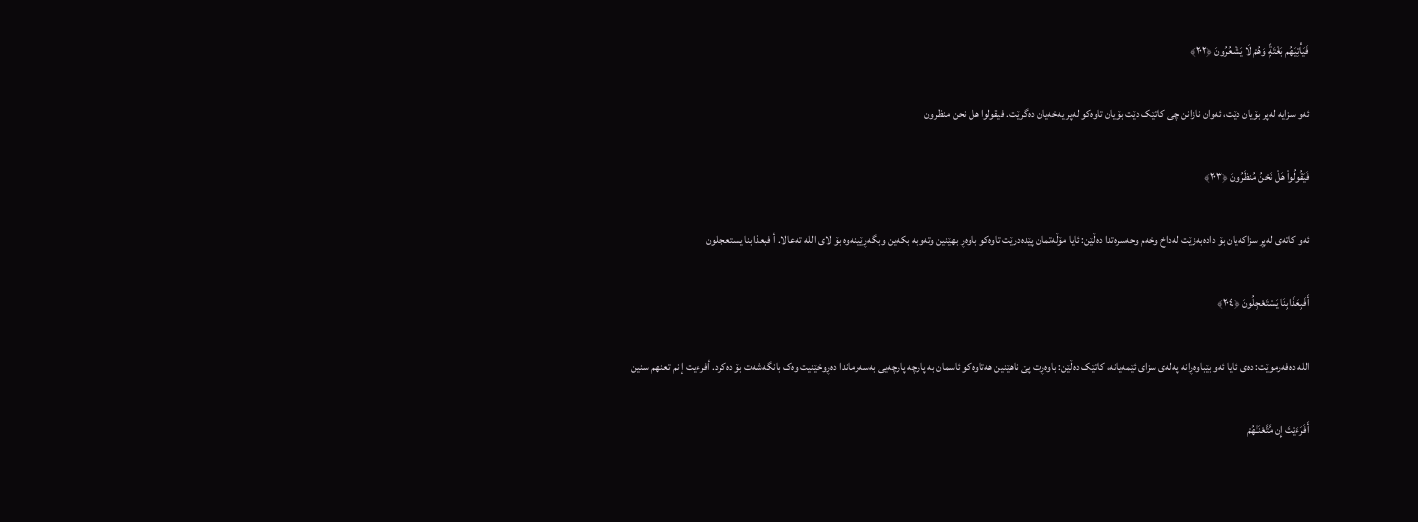فَيَأْتِيَهُم بَغْتَةًۭ وَهُمْ لَا يَشْعُرُونَ ﴿٢٠٢﴾

ئەو سزایە لەپر بۆیان دێت، ئەوان نازانن چی کاتێک دێت بۆیان تاوەکو لەپر یەخەیان دەگرێت. فيقولوا هل نحن منظرون

فَيَقُولُوا۟ هَلْ نَحْنُ مُنظَرُونَ ﴿٢٠٣﴾

ئەو کاتەی لەپڕ سزاکەیان بۆ دادەبەزێت لەداخ وخەم وحەسرەتدا دەڵێن: ئایا مۆڵەتمان پێدەدرێت تاوەکو باوەڕ بھێنین وتەوبە بکەین وبگەڕێینەوە بۆ لای اللە تەعالا. أ فبعذابنا يستعجلون

أَفَبِعَذَابِنَا يَسْتَعْجِلُونَ ﴿٢٠٤﴾

اللە دەفەرموێت: دەی ئایا ئەو بێباوەڕانە پەلەی سزای ئێمەیانە، کاتێک دەڵێن: باوەڕت پێ ناھێنین ھەتاوەکو ئاسمان بە پارچە پارچەیی بەسەرماندا دەڕوخێنیت وەک بانگەشەت بۆ دەکرد. أفرءيت إ نم تعنهم سنين

أَفَرَءَيْتَ إِن مَّتَّعْنَـٰهُمْ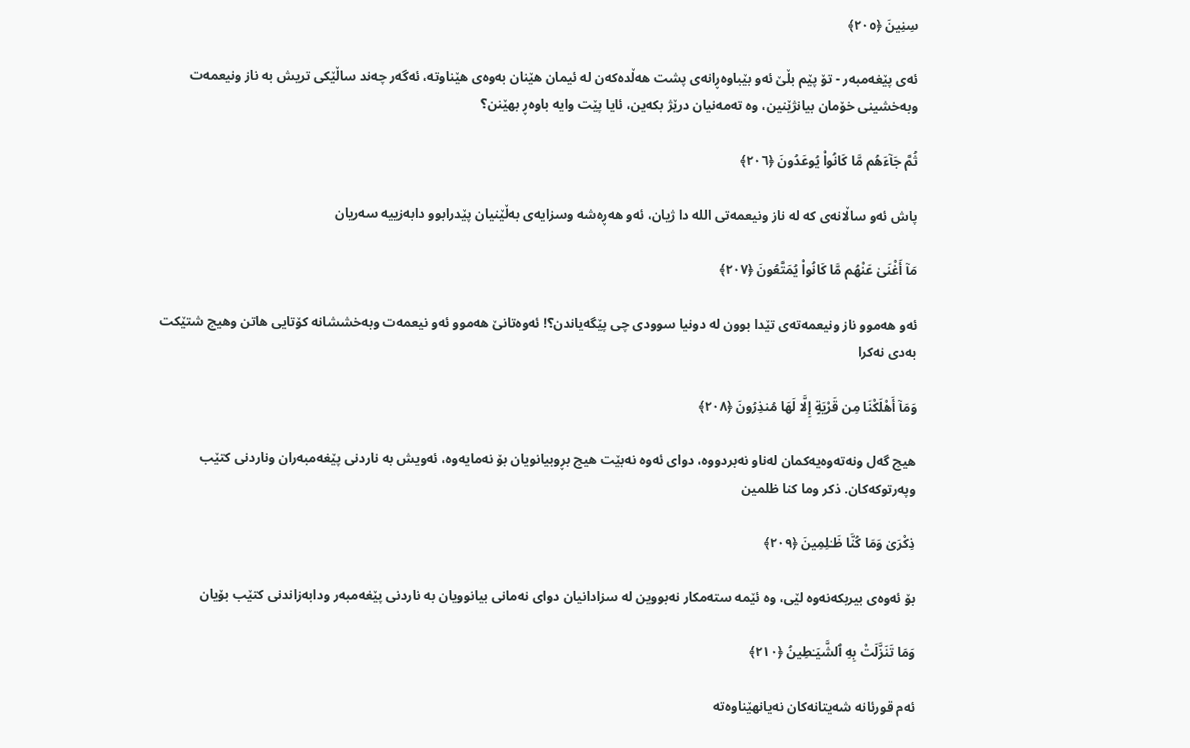سِنِينَ ﴿٢٠٥﴾

ئەی پێغەمبەر - تۆ پێم بڵێ ئەو بێباوەڕانەی پشت ھەڵدەکەن لە ئیمان ھێنان بەوەی ھێناوتە، ئەگەر چەند ساڵێکی تریش بە ناز ونیعمەت وبەخشینی خۆمان بیانژێنین، وە تەمەنیان درێژ بکەین، ئایا پێت وایە باوەڕ بھێنن؟

ثُمَّ جَآءَهُم مَّا كَانُوا۟ يُوعَدُونَ ﴿٢٠٦﴾

پاش ئەو ساڵانەی کە لە ناز ونیعمەتی اللە دا ژیان، ئەو ھەڕەشە وسزایەی بەڵێنیان پێدرابوو دابەزییە سەریان

مَآ أَغْنَىٰ عَنْهُم مَّا كَانُوا۟ يُمَتَّعُونَ ﴿٢٠٧﴾

ئەو ھەموو ناز ونیعمەتەی تێدا بوون لە دونیا سوودی چی پێگەیاندن؟! ئەوەتانێ ھەموو ئەو نیعمەت وبەخششانە کۆتایی ھاتن وھیچ شتێکت بەدی نەکرا

وَمَآ أَهْلَكْنَا مِن قَرْيَةٍ إِلَّا لَهَا مُنذِرُونَ ﴿٢٠٨﴾

ھیچ گەل ونەتەوەیەکمان لەناو نەبردووە، دوای ئەوە نەبێت ھیچ بڕوبیانویان بۆ نەمایەوە، ئەویش بە ناردنی پێغەمبەران وناردنی کتێب وپەرتوکەكان. ذكر وما كنا ظلمين

ذِكْرَىٰ وَمَا كُنَّا ظَـٰلِمِينَ ﴿٢٠٩﴾

بۆ ئەوەی بیربکەنەوە لێی، وە ئێمە ستەمکار نەبووین لە سزادانیان دوای نەمانی بیانوویان بە ناردنی پێغەمبەر ودابەزاندنی کتێب بۆیان

وَمَا تَنَزَّلَتْ بِهِ ٱلشَّيَـٰطِينُ ﴿٢١٠﴾

ئەم قورئانە شەیتانەکان نەیانھێناوەتە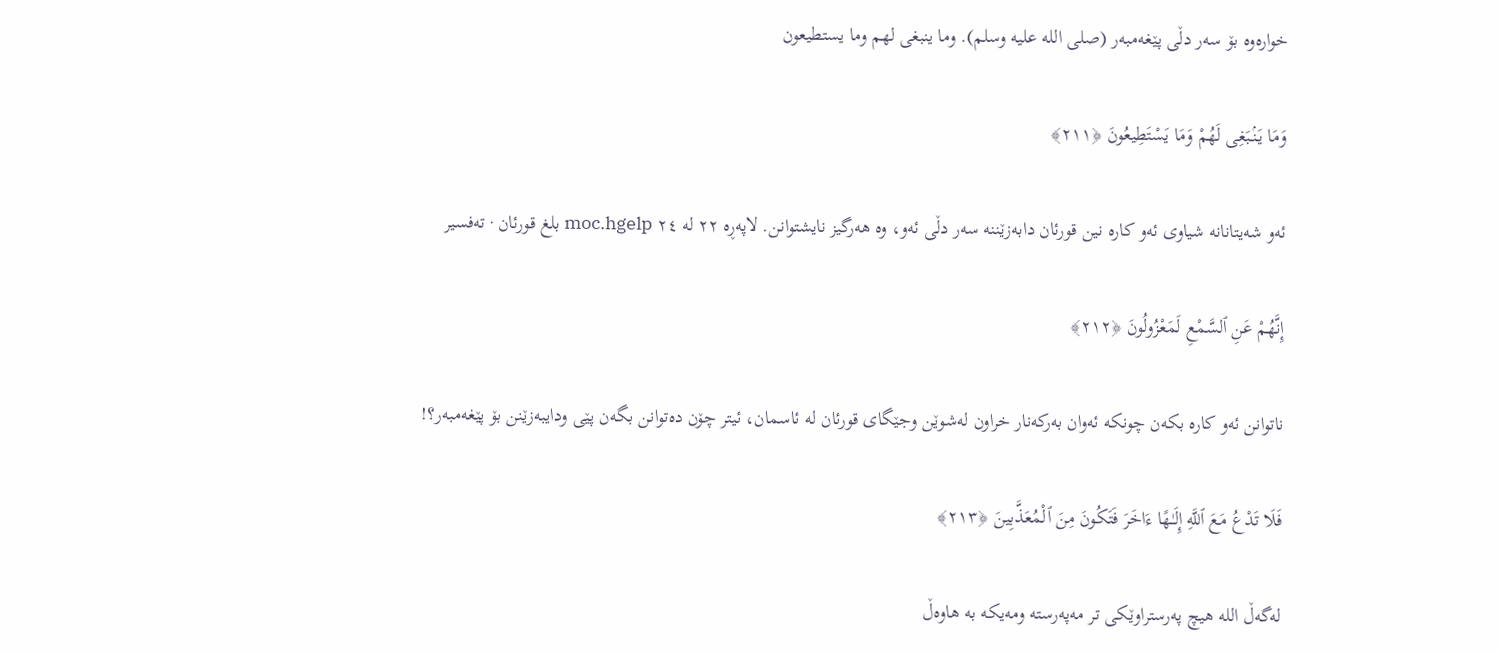خوارەوە بۆ سەر دڵی پێغەمبەر (صلی اللە علیە وسلم). وما ينبغى لهم وما يستطيعون

وَمَا يَنۢبَغِى لَهُمْ وَمَا يَسْتَطِيعُونَ ﴿٢١١﴾

ئەو شەیتانانە شیاوی ئەو کارە نین قورئان دابەزێننە سەر دڵی ئەو، وە ھەرگیز نایشتوانن. لاپەڕە ٢٢ لە ٢٤ moc.hgelp بلغ قورئان · تەفسیر

إِنَّهُمْ عَنِ ٱلسَّمْعِ لَمَعْزُولُونَ ﴿٢١٢﴾

ناتوانن ئەو کارە بکەن چونکە ئەوان بەرکەنار خراون لەشوێن وجێگای قورئان لە ئاسمان، ئیتر چۆن دەتوانن بگەن پێی ودایبەزێنن بۆ پێغەمبەر؟!

فَلَا تَدْعُ مَعَ ٱللَّهِ إِلَـٰهًا ءَاخَرَ فَتَكُونَ مِنَ ٱلْمُعَذَّبِينَ ﴿٢١٣﴾

لەگەڵ اللە ھیچ پەرستراوێکی تر مەپەرستە ومەیکە بە ھاوەڵ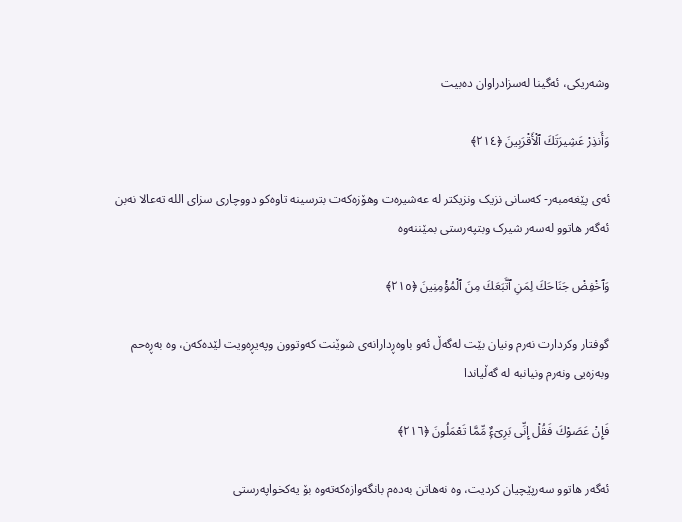وشەریکی، ئەگینا لەسزادراوان دەبیت

وَأَنذِرْ عَشِيرَتَكَ ٱلْأَقْرَبِينَ ﴿٢١٤﴾

ئەی پێغەمبەر- کەسانی نزیک ونزیکتر لە عەشیرەت وھۆزەکەت بترسینە تاوەکو دووچاری سزای اللە تەعالا نەبن ئەگەر ھاتوو لەسەر شیرک وبتپەرستی بمێننەوە

وَٱخْفِضْ جَنَاحَكَ لِمَنِ ٱتَّبَعَكَ مِنَ ٱلْمُؤْمِنِينَ ﴿٢١٥﴾

گوفتار وکردارت نەرم ونیان بێت لەگەڵ ئەو باوەڕدارانەی شوێنت کەوتوون وپەیڕەویت لێدەکەن، وە بەڕەحم وبەزەیی ونەرم ونیانبە لە گەڵیاندا

فَإِنْ عَصَوْكَ فَقُلْ إِنِّى بَرِىٓءٌۭ مِّمَّا تَعْمَلُونَ ﴿٢١٦﴾

ئەگەر ھاتوو سەرپێچیان کردیت، وە نەھاتن بەدەم بانگەوازەکەتەوە بۆ یەکخواپەرستی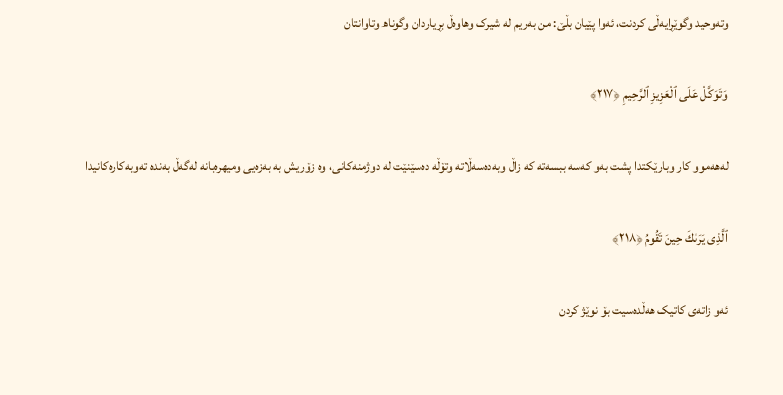وتەوحید وگوێڕایەڵی کردنت، ئەوا پێیان بڵێ: من بەریم لە شیرک وھاوەڵ بڕیاردان وگوناھ وتاوانتان

وَتَوَكَّلْ عَلَى ٱلْعَزِيزِ ٱلرَّحِيمِ ﴿٢١٧﴾

لەھەموو کار وبارێکتدا پشت بەو کەسە ببسەتە کە زاڵ وبەدەسەڵاتە وتۆڵە دەسێنێت لە دوژمنەکانی، وە زۆریش بە بەزەیی ومیھرەبانە لەگەڵ بەندە تەوبەکارەکانیدا

ٱلَّذِى يَرَىٰكَ حِينَ تَقُومُ ﴿٢١٨﴾

ئەو زاتەی کاتیک ھەڵدەسیت بۆ نوێژ کردن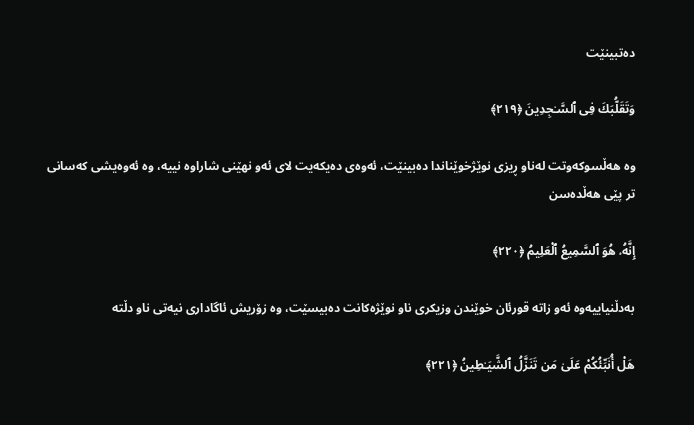دەتبینێت

وَتَقَلُّبَكَ فِى ٱلسَّـٰجِدِينَ ﴿٢١٩﴾

وە ھەڵسوکەوتت لەناو ڕیزی نوێژخوێناندا دەبینێت، ئەوەی دەیکەیت لای ئەو نھێنی شاراوە نییە، وە ئەوەیشی کەسانی تر پێی ھەڵدەسن

إِنَّهُۥ هُوَ ٱلسَّمِيعُ ٱلْعَلِيمُ ﴿٢٢٠﴾

بەدڵنیاییەوە ئەو زاتە قورئان خوێندن وزیکری ناو نوێژەکانت دەبیسێت، وە زۆریش ئاگاداری نیەتی ناو دڵتە

هَلْ أُنَبِّئُكُمْ عَلَىٰ مَن تَنَزَّلُ ٱلشَّيَـٰطِينُ ﴿٢٢١﴾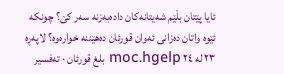ئایا پێتان بڵێم شەیتانەکان دادەبەزنە سەر کێ؟ چونکە ئێوە واتان دەزانی ئەوان قورئان دەھێننە خوارەوە؟ لاپەڕە ٢٣ لە ٢٤ moc.hgelp بلغ قورئان · تەفسیر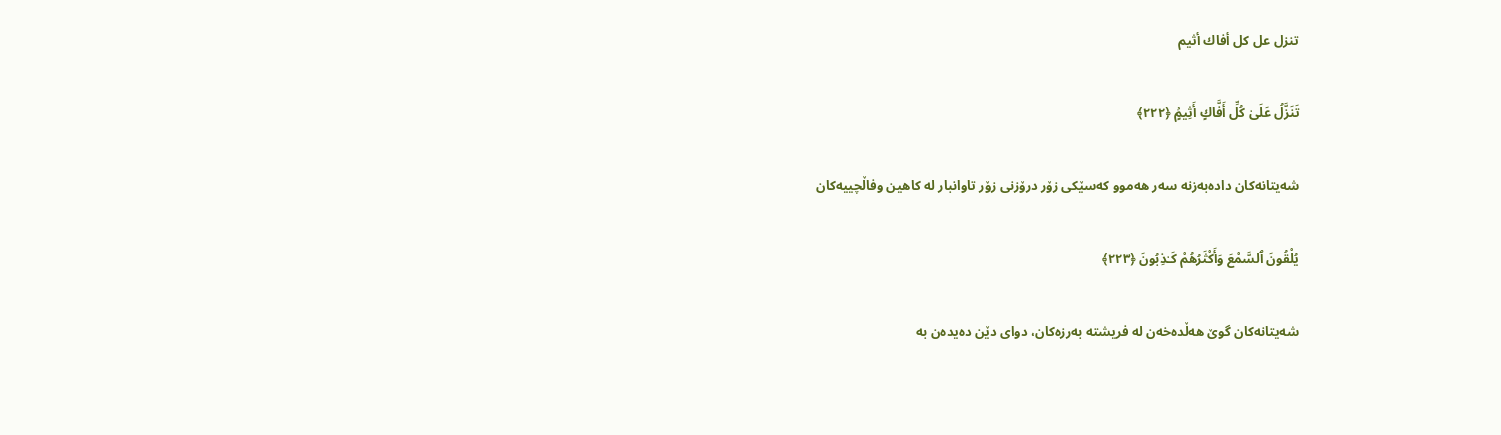تنزل عل كل أفاك أثيم

تَنَزَّلُ عَلَىٰ كُلِّ أَفَّاكٍ أَثِيمٍۢ ﴿٢٢٢﴾

شەیتانەکان دادەبەزنە سەر ھەموو کەسێکی زۆر درۆزنی زۆر تاوانبار لە کاھین وفاڵچییەکان

يُلْقُونَ ٱلسَّمْعَ وَأَكْثَرُهُمْ كَـٰذِبُونَ ﴿٢٢٣﴾

شەیتانەکان گوێ ھەڵدەخەن لە فریشتە بەرزەکان، دوای دێن دەیدەن بە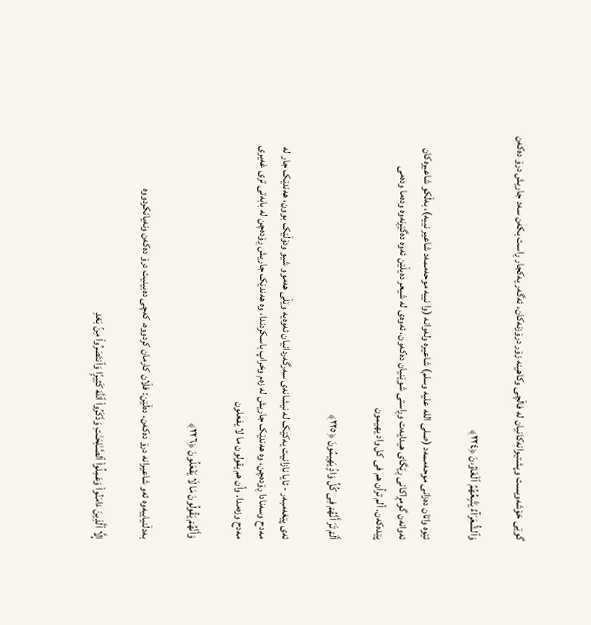گوێی خۆشەویست وپشتیوانەکانیان لە فاڵچی وکاھینە زۆر درۆزنەکان، ئەگەر یەکجار ڕاست بکەن سەد جاریش درۆ دەکەن

وَٱلشُّعَرَآءُ يَتَّبِعُهُمُ ٱلْغَاوُۥنَ ﴿٢٢٤﴾

ئێوە واتان دەزانی موحەممەد (صلی اللە علیە وسلم) شاعیرە ولەوانە (وا نییە موحەممەد شاعیر نییە)، بەڵکو شاعیرەکان ئەوانەن گومڕاکانی ڕێگای ھیدایەت وڕاستی شوێنیان دەکەون، ئەوەی لە شیعر دەیڵێن ئەوە دەگێڕنەوە ودەما ودەمی پێدەکەن. ألم ترأن هم فى كل واد يهيمون

أَلَمْ تَرَ أَنَّهُمْ فِى كُلِّ وَادٍۢ يَهِيمُونَ ﴿٢٢٥﴾

ئەی پێغەمبەر - ئایا نازانیت یەکێک لە نیشانەی سەرگەردانیان ئەوەیە وێڵی ھەموو شیو ودۆڵێک بوون، ھەندێک جار لە مەدح وسەنادا ڕۆدەچن، وە ھەندێک جاریش لە زەم وخراپ باسکردندا، وە ھەندێک جاریش ڕۆدەچن لە بابەتی تری غەیری مەدح وزەمدا. وأن هم يقولون ما لا يفعلون

وَأَنَّهُمْ يَقُولُونَ مَا لَا يَفْعَلُونَ ﴿٢٢٦﴾

بەدڵنیاییەوە ئەو شاعیرانە درۆ دەکەن، دەڵێن: فڵان کارمان کردووە، کەچی دەبینیت درۆ دەکەن ونەیانکردووە

إِلَّا ٱلَّذِينَ ءَامَنُوا۟ وَعَمِلُوا۟ ٱلصَّـٰلِحَـٰتِ وَذَكَرُوا۟ ٱللَّهَ كَثِيرًۭا وَٱنتَصَرُوا۟ مِنۢ بَعْدِ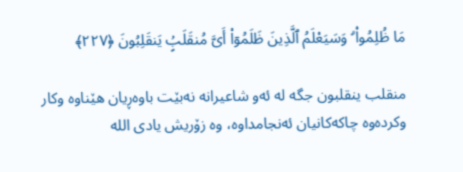مَا ظُلِمُوا۟ ۗ وَسَيَعْلَمُ ٱلَّذِينَ ظَلَمُوٓا۟ أَىَّ مُنقَلَبٍۢ يَنقَلِبُونَ ﴿٢٢٧﴾

منقلب ينقلبون جگە لە ئەو شاعیرانە نەبێت باوەڕیان ھێناوە وکار وکردەوە چاکەکانیان ئەنجامداوە، وە زۆریش یادی اللە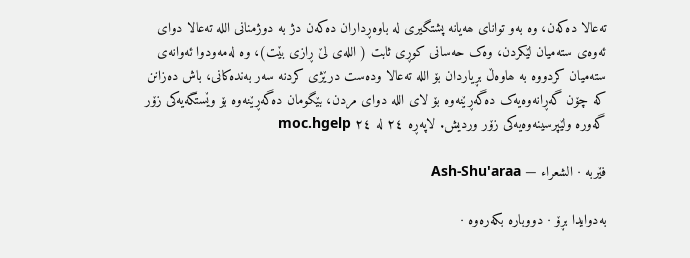تەعالا دەکەن، وە بەو توانای ھەیانە پشتگیری لە باوەڕداران دەکەن دژ بە دوژمنانی اللە تەعالا دوای ئەوەی ستەمیان لێکردن، وەک حەسانی کوڕی ثابت ( اللەی لێ ڕازی بێت)، وە لەمەودوا ئەوانەی ستەمیان کردووە بە ھاوەڵ بڕیاردان بۆ اللە تەعالا ودەست درێژی کردنە سەر بەندەکانی، باش دەزانن کە چۆن گەڕانەوەیەک دەگەڕێنەوە بۆ لای اللە دوای مردن، بێگومان دەگەڕێنەوە بۆ وێستگەیەکی زۆر گەورە ولێپرسینەوەیەکی زۆر وردیش. لاپەڕە ٢٤ لە ٢٤ moc.hgelp

فێربە · الشعراء — Ash-Shu'araa

بەدوایدا بڕۆ · دووبارە بکەرەوە ·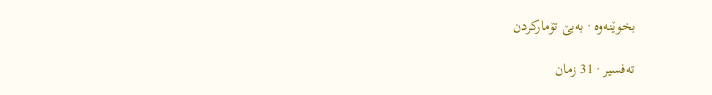بخوێنەوە · بەبێ تۆمارکردن

تەفسیر · 31 زمان